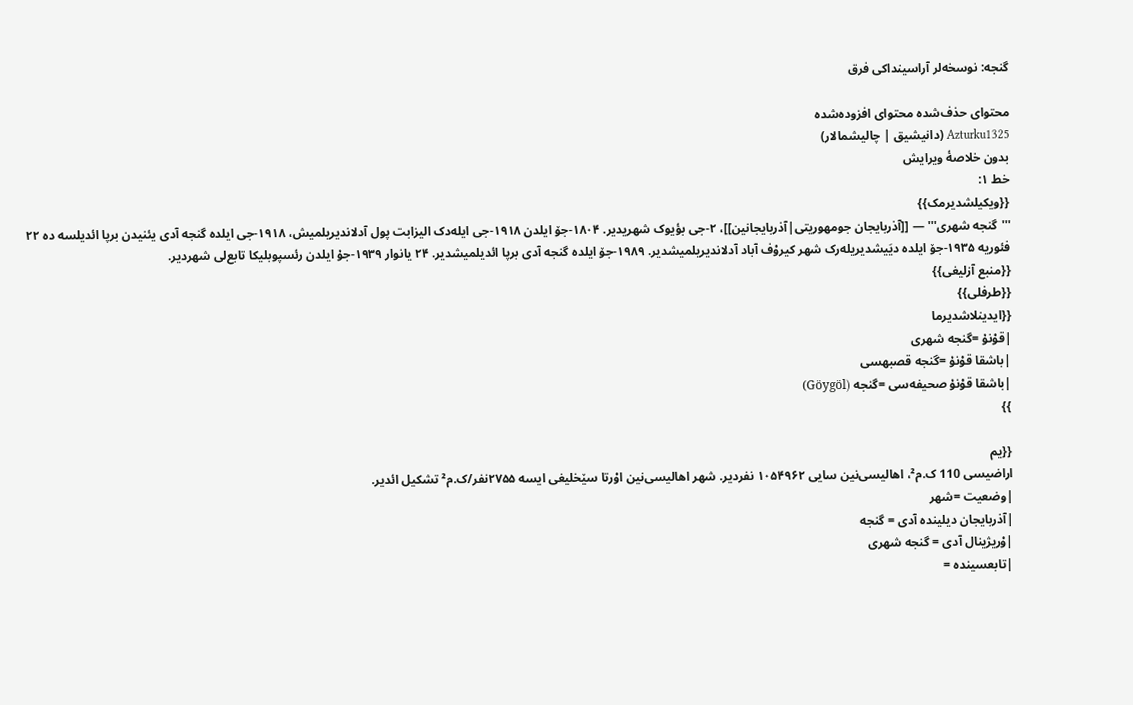گنجه: نوسخه‌لر آراسینداکی فرق

محتوای حذف‌شده محتوای افزوده‌شده
Azturku1325 (دانیشیق | چالیشمالار)
بدون خلاصۀ ویرایش
خط ۱:
{{ویکیلشدیرمک}}
'''گنجه شهری''' — [[آذربایجان جومهوریتی|آذربایجانین]]، ۲-جی بؤيوک شهریدیر. ۱۸۰۴-جۆ ایلدن ۱۹۱۸-جی ایله‌دک الیزابت پول آدلاندیریلمیش، ۱۹۱۸-جی ایلده گنجه آدی يئنیدن برپا ائدیلسه ده ۲۲ فئوریه ۱۹۳۵-جۆ ایلده ديَیشدیریله‌رک شهر کیروْف آباد آدلاندیریلمیشدیر. ۱۹۸۹-جۆ ایلده گنجه آدی برپا ائدیلمیشدیر. ۲۴ يانوار ۱۹۳۹-جۇ ایلدن رئسپوبلیکا تابع‌لی شهردیر.
{{منبع آزلیغی}}
{{طرفلی}}
{{ایدینلاشدیرما
|قوْنۇ =گنجه شهری
|باشقا قوْنۇ =گنجه قصبهسی
|باشقا قوْنۇ صحیفه‌سی =گنجه (Göygöl)
}}

{{یم
اراضیسی 110 ک.م²، اهالیسی‌نین سايی ۱۰۵۴۹۶۲ نفردیر. شهر اهالیسی‌نین اوْرتا سێخلیغی ایسه ۲۷۵۵نفر/ک.م² تشکیل ائدیر.
|وضعیت =شهر
|آذربایجان دیلینده آدی = گنجه
|وْریژینال آدی = گنجه شهری
|تابعسینده =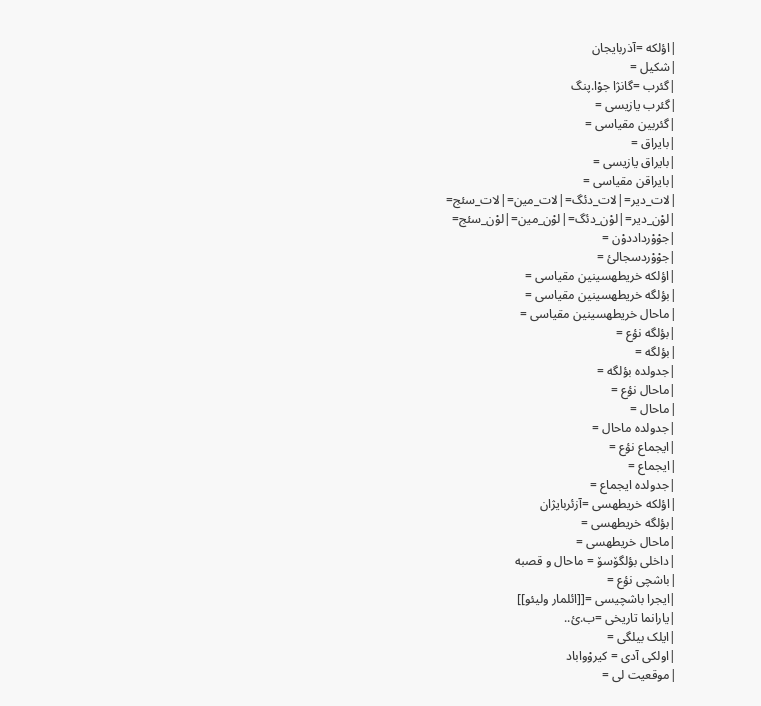|اؤلکه‌ =آذربایجان
|شکیل =
|گئرب =گانژا جوْا.پنگ
|گئرب یازیسی =
|گئربین مقیاسی =
|بایراق =
|بایراق یازیسی =
|بایراقن مقیاسی =
|لات_دیر=|لات_دئگ=|لات_مین=|لات_سئج=
|لوْن_دیر=|لوْن_دئگ=|لوْن_مین=|لوْن_سئج=
|جوْوْرداددوْن =
|جوْوْردسجالئ =
|اؤلکه‌ خریطهسینین مقیاسی =
|بؤلگه خریطهسینین مقیاسی =
|ماحال خریطهسینین مقیاسی =
|بؤلگه نؤع =
|بؤلگه =
|جدولده بؤلگه =
|ماحال نؤع =
|ماحال =
|جدولده ماحال =
|ایجماع نؤع =
|ایجماع =
|جدولده ایجماع =
|اؤلکه‌ خریطهسی =آزئربایژان
|بؤلگه خریطهسی =
|ماحال خریطهسی =
|داخلی بؤلگۆسۆ = ماحال و قصبه
|باشچی نؤع =
|ایجرا باشچیسی =[[ائلمار ولیئو]]
|یارانما تاریخی =ب.ئ..
|ایلک بیلگی =
|اولکی آدی = کیروْواباد
|موقعیت لی =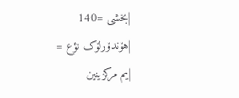|بخشی =140
|هۆندۆرلۆک نؤع =
|یم مرکزینین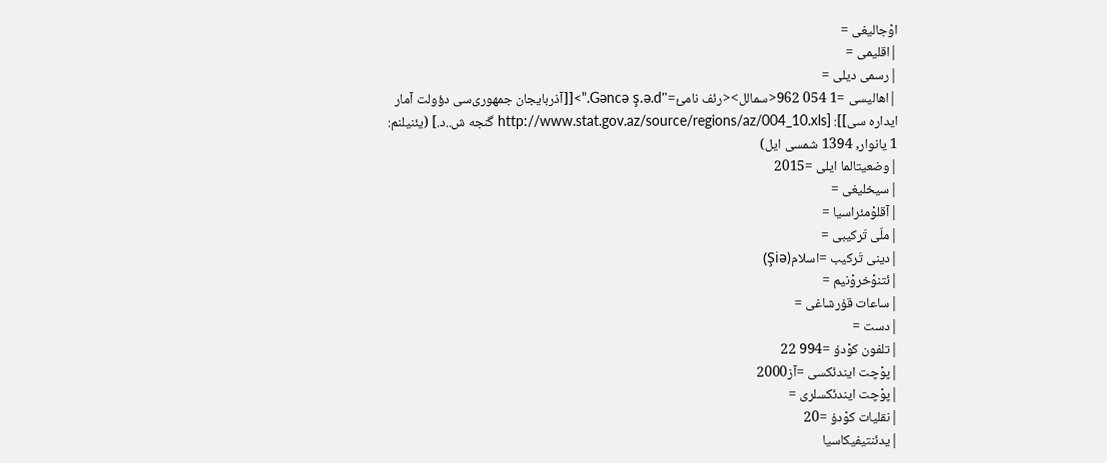اوْجالیغی =
|اقلیمی =
|رسمی دیلی =
|اهالیسی =1 054 962<سمالل><رئف نامئ="Gəncə ş.ə.d.">[[آذربایجان جمهوری‌سی دؤولت آمار ایداره سی]]: [http://www.stat.gov.az/source/regions/az/004_10.xls گنجه ش..د.] (یئنیلنم: 1 یانوار, 1394 شمسی ایل)
|وضعیتالما ایلی =2015
|سیخلیغی =
|آقلوْمئراسیا =
|ملّی تَرکیبی =
|دینی تَرکیب =اسلام(Şiə)
|ئتنوْخروْنیم =
|ساعات قۇرشاغی =
|دست =
|تلفون کوْدۇ =994 22
|پوْچت ایندئکسی =آز2000
|پوْچت ایندئکسلری =
|نقلیات کوْدۇ =20
|یدئنتیفیکاسیا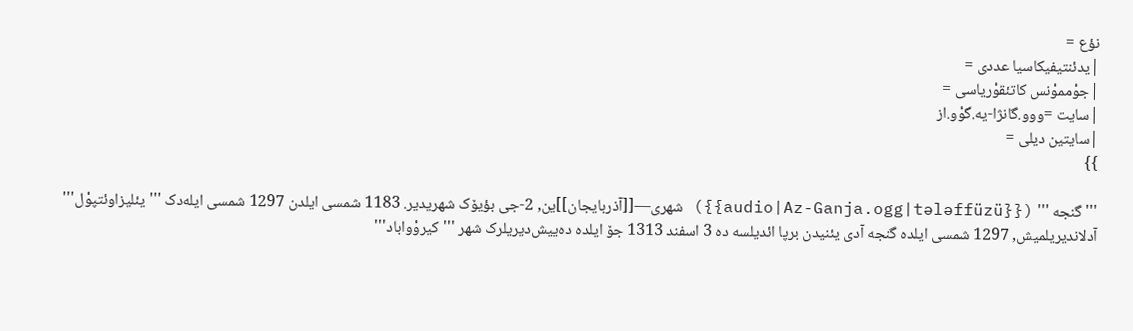نؤع =
|یدئنتیفیکاسیا عددی =
|جوْمموْنس کاتئقوْریاسی =
|سایت =ووو.گانژا-یه.گوْو.از
|سایتین دیلی =
}}

'''گنجه ''' ({{audio|Az-Ganja.ogg|tələffüzü}}) شهری—[[آذربایجان]]ین, 2-جی بؤیۆک شهریدیر. 1183 شمسی ایلدن 1297 شمسی ایله‌دک '''یئلیزاوئتپوْل''' آدلاندیریلمیش, 1297 شمسی ایلده گنجه آدی یئنیدن برپا ائدیلسه ده 3 اسفند 1313 جۆ ایلده ده‌ییش‌دیریلرک شهر '''کیروْواباد'''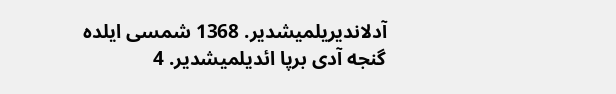آدلاندیریلمیشدیر. 1368 شمسی ایلده گنجه آدی برپا ائدیلمیشدیر. 4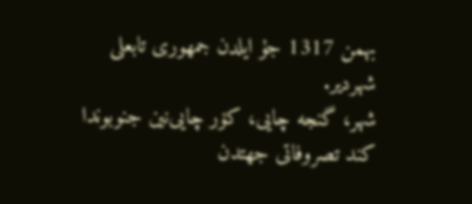بهمن 1317 جۇ ایلدن جمهوری تابعلی شهردیر.
شهر، گنجه چايی، کۆر چايی‌نین جنوبوندا کند تصروفاتی جهتدن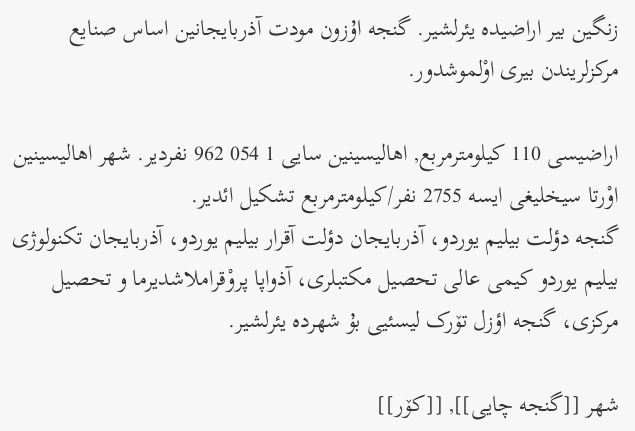زنگین بیر اراضیده يئرلشیر. گنجه اۇزون مودت آذربایجانین اساس صنایع مرکزلریندن بیری اوْلموشدور.

اراضیسی 110 کیلومتر‌مربع, اهالیسینین سایی 1 054 962 نفردیر. شهر اهالیسینین اوْرتا سیخلیغی ایسه 2755 نفر/کیلومتر‌مربع تشکیل ائدیر.
گنجه دؤلت بیلیم یوردو، آذربایجان دؤلت آقرار بیلیم یوردو، آذربایجان تکنولوژی بیلیم یوردو کیمی عالی تحصیل مکتبلری، آذواپا پروْقراملاشدیرما و تحصیل مرکزی، گنجه اؤزل تۆرک لیسئيی بۇ شهرده يئرلشیر.

شهر [[گنجه چایی]], [[کۆر]]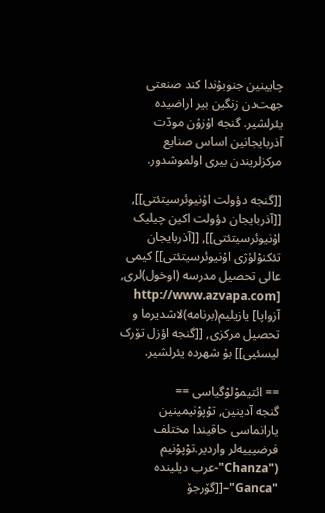چایینین ‌جنوبۇندا کند صنعتی جهت‌دن زنگین بیر اراضیده یئرلشیر. گنجه اۇزۇن مودّت آذربایجانین اساس صنایع‌ مرکزلریندن بیری اولموشدور.

[[گنجه دؤولت اۇنیوئرسیتئتی]], [[آذربایجان دؤولت اکین چیلیک اۇنیوئرسیتئتی]], [[آذربایجان تئکنوْلۇژی اۇنیوئرسیتئتی]] کیمی عالی تحصیل مدرسه (اوخول)لری, [http://www.azvapa.com آزواپا] یازیلیم(برنامه)لاشدیرما و تحصیل مرکزی, [[گنجه اؤزل تۆرک لیسئیی]] بۇ شهرده یئرلشیر.

== ائتیموْلوْگیاسی ==
گنجه آدینین, توْپوْنیمینین یارانماسی حاقیندا مختلف فرضیییه‌لر واردیر.توْپوْنیم ("Chanza"-عرب دیلینده "Ganca"–[[گۆرجۆ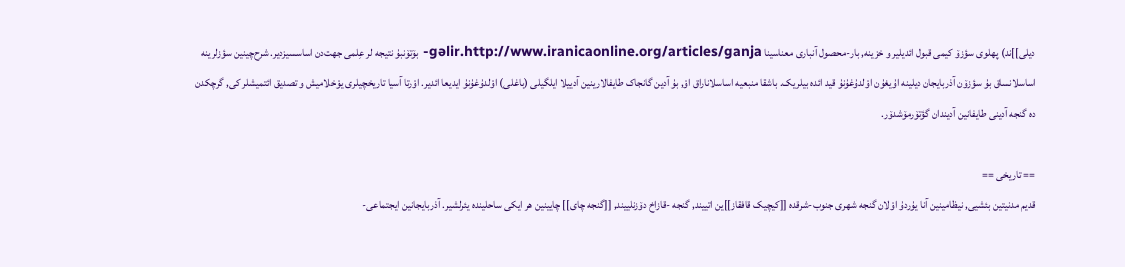دیلی]]ند) پهلوی سؤزۆ کیمی قبول ائدیلیر و خزینه‌, بار-محصول آنباری معناسینا gəlir.http://www.iranicaonline.org/articles/ganja- بۆتۆنبۇ نتیجه لر عِلمی جهت‌دن اساسسیزدیر. شرح‌چینین سؤزلرینه اساسلانساق بۇ سؤزۆن آذربایجان دیلینه اۇیغۇن اوْلدۇغۇنۇ قید ائده بیلریک. باشقا منبعیه اساسلاناراق اوْ, بۇ آدین گانجاک طایفالارینین آدییلا ایلگیلی (باغلی) اوْلدۇغۇنۇ ایدیعا ائدیر. اوْرتا آسیا تاریخچیلری یوْخلامیش و تصدیق ائتمیشلر کی, گرچکدن ده گنجه آدینی طایفانین آدیندان گؤتۆرمۆشدۆر.

== تاریخی ==
قدیم مدنیتین بئشیی, نیظامینین آنا یۇردۇ اوْلان گنجه شهری ‌جنوب-شرقده [[کیچیک قافقاز]]ین اتییند, گنجه -قازاخ دۆزنلییند, [[گنجه چای]] چایینین هر ایکی ساحلینده یئرلشیر. آذربایجانین ایجتماعی-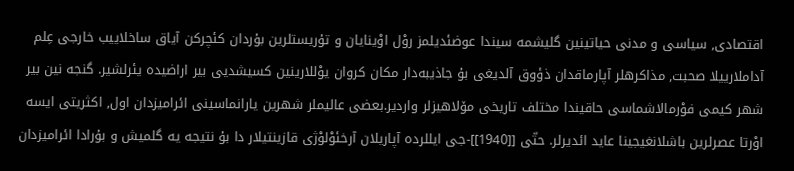اقتصادی, سیاسی و مدنی حیاتینین گلیشمه سیندا عوضئدیلمز روْل اوْینایان و تۇریستلرین بۇردان کئچرکن آیاق ساخلاییب خارجی عِلم آداملارییلا صحبت, مذاکرهلر آپارماقدان ذؤوق آلدیغی بۇ جاذیبه‌دار مکان کروان یوْللارینین کسیشدیی بیر اراضیده یئرلشیر. گنجه نین بیر شهر کیمی فوْرمالاشماسی حاقیندا مختلف تاریخی مۆلاهیزلر واردیر.بعضی عالیملر شهرین یارانماسینی ائرامیزدان اول, اکثریتی ایسه اوْرتا عصرلرین باشلانغیجینا عاید ائدیرلر. حتّی [[1940]]-جی ایللرده آپاریلان آرخئوْلوْژی قازینتیلار دا بۇ نتیجه یه گلمیش و بۇرادا ائرامیزدان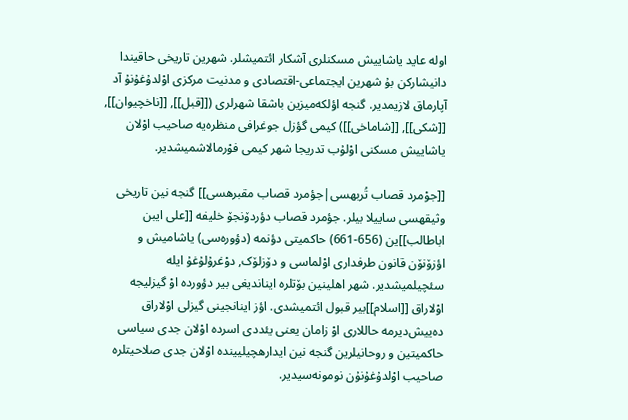اوله عاید یاشاییش مسکنلری آشکار ائتمیشلر. شهرین تاریخی حاقیندا دانیشارکن بۇ شهرین ایجتماعی-اقتصادی و مدنیت مرکزی اوْلدۇغۇنۇ آد آپارماق ‌لازیمدیر. گنجه اؤلکه‌میزین باشقا شهرلری ([[قبل]], [[ناخچیوان]], [[شکی]], [[شاماخی]]) کیمی گؤزل جوغرافی منظره‌یه صاحیب اوْلان یاشاییش مسکنی اوْلۇب تدریجا شهر کیمی فوْرمالاشمیشدیر.

[[جوْمرد قصاب تُربهسی|جؤمرد قصاب مقبرهسی]] گنجه نین تاریخی وثیقهسی ساییلا بیلر. جؤمرد قصاب دؤردۆنجۆ خلیفه [[علی ایبن اباطالب]]ین (656-661) حاکمیتی دؤنمه (دؤوره‌سی) یاشامیش و اؤزۆنۆن قانون طرفداری اوْلماسی و دۆزلۆک, دوْغرۇلۇغۇ ایله‌ سئچیلمیشدیر. شهر اهلینین بۆتلره ایناندیغی بیر دؤورده‌ اوْ گیزلیجه اوْلاراق [[اسلام]]بیر قبول ائتمیشدی. اؤز اینانجینی گیزلی اوْلاراق ده‌ییش‌دیرمه حاللاری اوْ زامان یعنی یئددی اسرده اوْلان جدی سیاسی حاکمیتین و روحانیلرین گنجه نین ایدارهچیلیینده اوْلان جدی صلاحیتلره صاحیب اوْلدۇغۇنۇن نومونه‌سیدیر.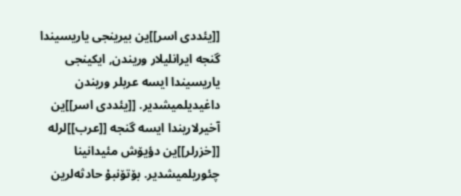[[یئددی اسر]]ین بیرینجی یاریسیندا گنجه ایرانلیلار وریندن, ایکینجی یاریسیندا ایسه عربلر وریندن داغیدیلمیشدیر. [[یئددی اسر]]ین آخیرلاریندا ایسه گنجه [[عرب]]لرله [[خزرلر]]ین دؤیۆش مئیدانینا چئوریلمیشدیر. بۆتۆنبۇ حادثه‌لرین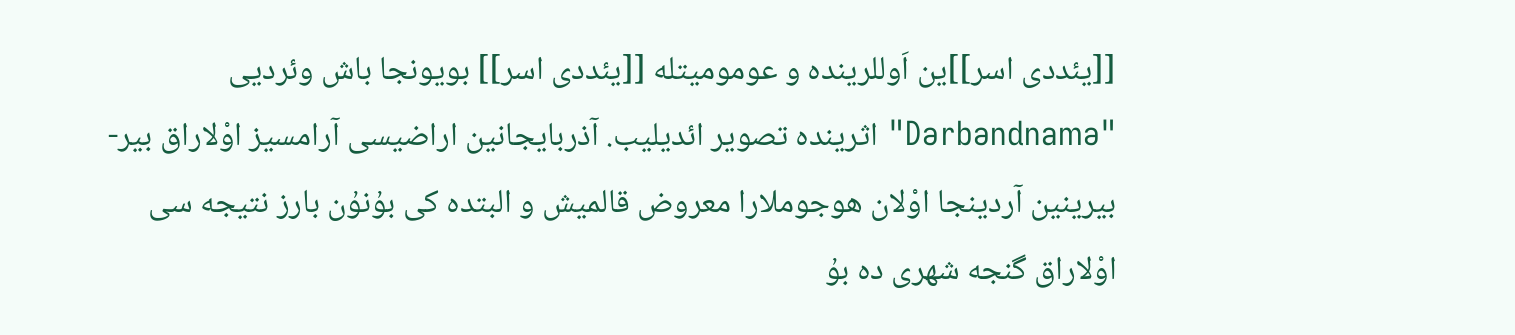[[یئددی اسر]]ین اَوللرینده و عومومیتله [[یئددی اسر]] بویونجا باش وئردیی "Dərbəndnamə" اثرینده تصویر ائدیلیب. آذربایجانین اراضیسی آرامسیز اوْلاراق بیر-بیرینین آردینجا اوْلان هوجوملارا معروض قالمیش و البتده کی بۇنۇن بارز نتیجه سی اوْلاراق گنجه شهری ده بۇ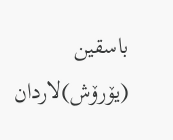باسقین (یۆرۆش)لاردان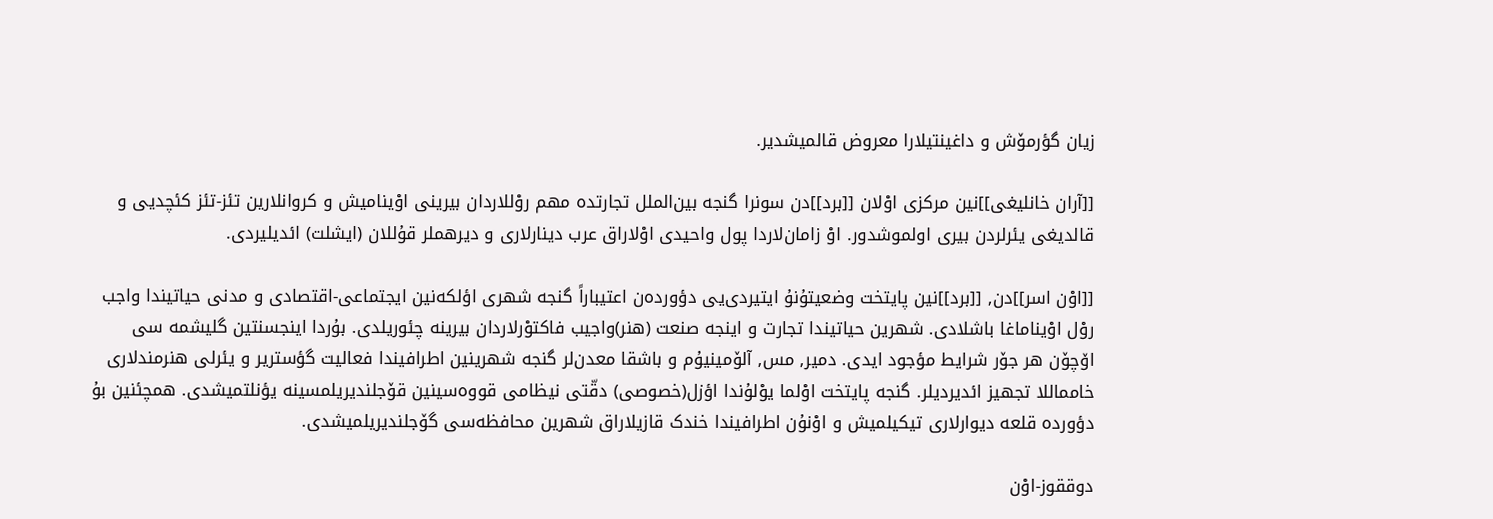زیان گؤرمۆش و داغینتیلارا معروض قالمیشدیر.

[[آران خانلیغی]]نین مرکزی اوْلان [[برد]]دن سونرا گنجه بین‌الملل تجارتده مهم روْللاردان بیرینی اوْینامیش و کروانلارین تئز-تئز کئچدیی و قالدیغی یئرلردن بیری اولموشدور. اوْ زامان‌لاردا پول واحیدی اوْلاراق عرب دینارلاری و دیرهملر قۇللان (ایشلت) ائدیلیردی.

[[اوْن اسر]]دن, [[برد]]نین پایتخت وضعیتۇنۇ ایتیردی‌یی دؤورده‌ن اعتیباراً گنجه شهری اؤلکه‌نین ایجتماعی-اقتصادی و مدنی حیاتیندا واجب روْل اوْیناماغا باشلادی. شهرین حیاتیندا تجارت و اینجه صنعت (هنر)واجیب فاکتوْرلاردان بیرینه چئوریلدی. بۇردا اینجسنتین گلیشمه سی اۆچۆن هر جۆر شرایط مؤجود ایدی. دمیر, مس, آلۆمینیۇم و باشقا معدن‌لر گنجه شهرینین اطرافیندا فعالیت گؤستریر و یئرلی هنرمندلاری خامماللا تجهیز ائدیردیلر. گنجه پایتخت اوْلما یوْلۇندا اؤزل(خصوصی) دقّتی نیظامی قووه‌سینین قۆجلندیریلمسینه یؤنلتمیشدی. همچئنین بۇ دؤورده‌ قلعه‌ دیوارلاری تیکیلمیش و اوْنۇن اطرافیندا خندک قازیلاراق شهرین محافظه‌سی گۆجلندیریلمیشدی.

دوققوز-اوْن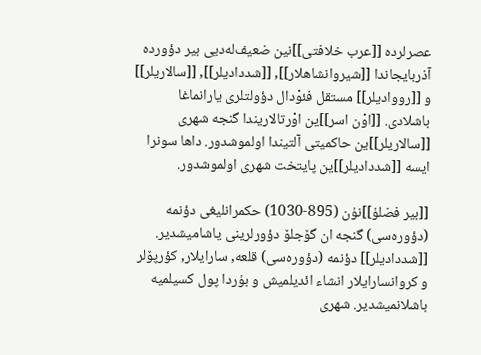عصرلرده [[عرب خلافتی]]نین ضعیف‌له‌دیی بیر دؤورده‌ آذربایجاندا [[شیروانشاهلار]], [[شددادیلر]], [[سالاریلر]] و [[رووادیلر]] مستقل فئوْدال دؤولتلری یارانماغا باشلادی. [[اوْن اسر]]ین اوْرتالاریندا گنجه شهری [[سالاریلر]]ین حاکمیتی آلتیندا اولموشدور. داها سونرا ایسه [[شددادیلر]]ین پایتخت شهری اولموشدور.

[[بیر فضلۇ]]نۇن (895-1030) حکمرانلیغی دؤنمه (دؤوره‌سی) گنجه ان گۆجلۆ ‌دؤورلرینی یاشامیشدیر. [[شددادیلر]] دؤنمه (دؤوره‌سی) قلعه‌, سارایلار, کؤرپۆلر و کروانسارایلار انشاء ائدیلمیش و بۇردا پول کسیلمیه باشلانمیشدیر. شهری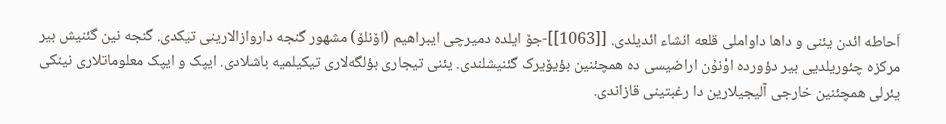اَحاطه‌ ائدن یئنی و داها داواملی قلعه‌ انشاء ائدیلدی. [[1063]]-جۆ ایلده دمیرچی ایبراهیم (اۆنلۆ) مشهور گنجه داروازالارینی تیکدی. گنجه نین گئنیش بیر مرکزه چئوریلدیی بیر دؤورده‌ اوْنۇن اراضیسی ده همچئنین بؤیۆیرک گئنیشلندی. یئنی تیجاری بؤلگه‌لاری تیکیلمیه باشلادی. ایپک و ایپک معلوماتلاری نینکی یئرلی همچئنین خارجی آلیجیلارین دا رغبتینی قازاندی.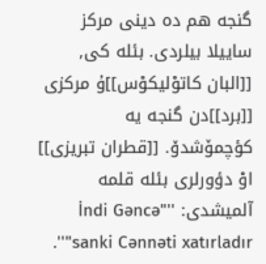گنجه هم ده دینی مرکز ساییلا بیلردی. بئله کی, [[البان کاتوْلیکوْس]]ۇ مرکزی [[برد]]دن گنجه یه کؤچمۆشدۆ. [[قطران تبریزی]] اوْ ‌دؤورلری بئله قلمه آلمیشدی: ''"İndi Gəncə sanki Cənnəti xatırladır"''.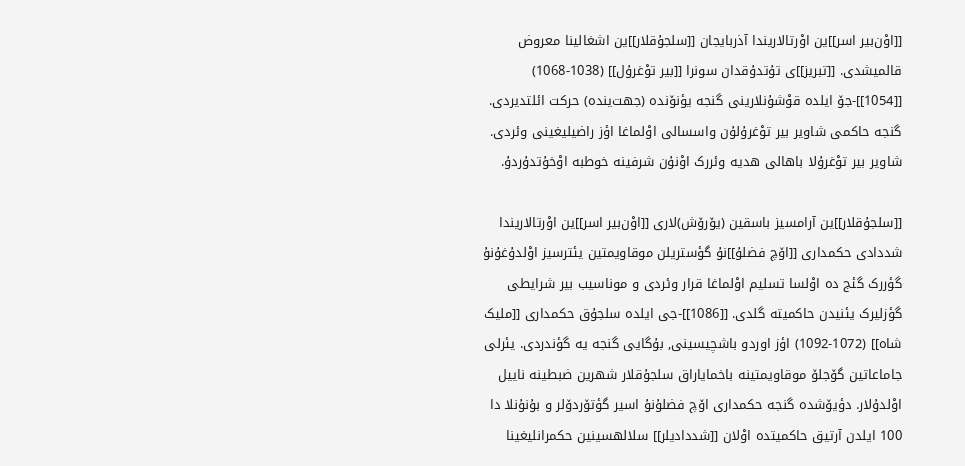[[اوْن‌بیر اسر]]ین اوْرتالاریندا آذربایجان [[سلجۇقلار]]ین اشغالینا معروض قالمیشدی. [[تبریز]]ی تۇتدۇقدان سونرا [[بیر توْغرۇل]] (1038-1068) [[1054]]-جۆ ایلده قوْشۇنلارینی گنجه یؤنۆنده (جهت‌ینده) حرکت ائلتدیردی. گنجه حاکمی شاویر بیر توْغرۇلۇن واسسالی اوْلماغا اؤز راضیلیغینی وئردی. شاویر بیر توْغرۇلا باهالی هدیه‌ وئررک اوْنۇن شرفینه خوطبه‌ اوْخۇتدۇردۇ.

[[سلجۇقلار]]ین آرامسیز باسقین (یۆرۆش)لاری [[اوْن‌بیر اسر]]ین اوْرتالاریندا شددادی حکمداری [[اۆچ فضلۇ]]نۇ گؤستریلن موقاویمتین یئترسیز اوْلدۇغۇنۇ گؤررک گئج ده اوْلسا تسلیم اوْلماغا قرار وئردی و موناسیب بیر شرایطی گؤزلیرک یئنیدن حاکمیته گلدی. [[1086]]-جی ایلده سلجۇق حکمداری [[ملیک شاه‌]] (1072-1092) اؤز اوردو باشچیسینی, بۇگایی گنجه یه گؤندردی. یئرلی جاماعاتین گۆجلۆ موقاویمتینه باخمایاراق سلجۇقلار شهرین ضبطینه ناییل اوْلدۇلار. دؤیۆشده گنجه حکمداری اۆچ فضلۇنۇ اسیر گؤتۆردۆلر و بۇنۇنلا دا 100 ایلدن آرتیق حاکمیتده اوْلان [[شددادیلر]] سلالهسینین حکمرانلیغینا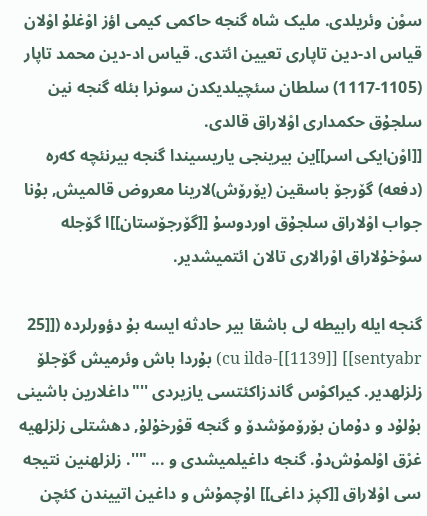سوْن وئریلدی. ملیک شاه‌ گنجه حاکمی کیمی اؤز اوْغلۇ اوْلان قیاس اد-دین تاپاری تعیین ائتدی‌. قیاس اد-دین محمد تاپار (1105-1117) سلطان سئچیلدیکدن سونرا بئله گنجه نین سلجۇق حکمداری اوْلاراق قالدی.
[[اوْن‌ایکی اسر]]ین بیرینجی یاریسیندا گنجه بیرنئچه که‌ره (دفعه) گۆرجۆ باسقین (یۆرۆش)لارینا معروض قالمیش, بۇنا جواب اوْلاراق سلجۇق اوردوسۇ [[گۆرجۆستان]]ا گۆجله سوْخۇلاراق اوْرالاری تالان ائتمیشدیر.

گنجه ایله‌ رابیطه لی باشقا بیر حادثه‌ ایسه بۇ ‌دؤورلرده ([[25 sentyabr]] [[1139]]-cu ildə) بۇردا باش وئرمیش گۆجلۆ زلزلهدیر. کیراکوْس گاندزاکئتسی یازیردی ''"داغلارین باشینی بۇلۇد و دۇمان بۆرۆمۆشدۆ و گنجه قوْرخۇلۇ, دهشتلی زلزلهیه غرْق اوْلمۇش‌دۇ. گنجه داغیلمیشدی و ... "''. زلزلهنین نتیجه سی اوْلاراق [[کپز داغی]] اۇچمۇش و داغین اتییندن کئچن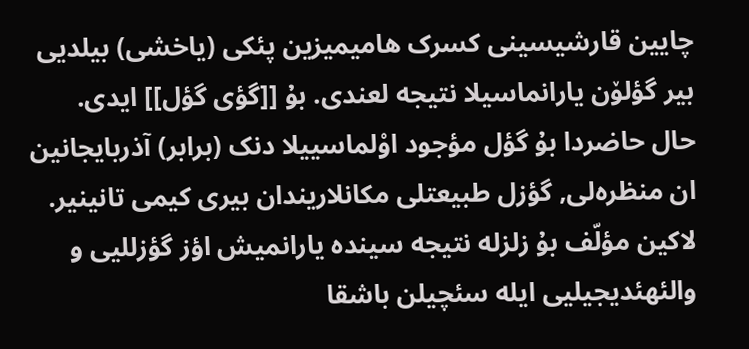چایین قارشیسینی کسرک هامیمیزین پئکی (یاخشی) بیلدیی بیر گؤلۆن یارانماسیلا نتیجه لعندی. بۇ [[گؤی گؤل]] ایدی. حال حاضردا بۇ گؤل مؤجود اوْلماسییلا دنک (برابر) آذربایجانین ان منظره‌لی, گؤزل طبیعتلی مکانلاریندان بیری کیمی تانینیر. لاکین مؤلّف بۇ زلزله نتیجه سینده یارانمیش اؤز گؤزللیی و والئهئدیجیلیی ایله‌ سئچیلن باشقا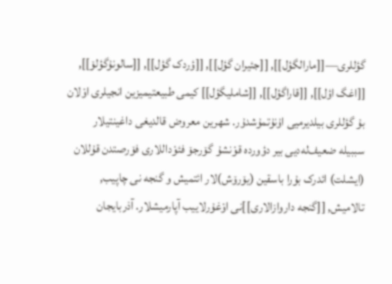گؤللری—[[مارالگؤل]], [[جئیران گؤل]], [[ؤردک گؤل]], [[سالونۇگؤلۆ]], [[اغگ اؤل]], [[قاراگؤل]], [[شاملیگؤل]] کیمی طبیعتیمیزین انجیلری اوْلان بۇ گؤللری بیلدیرمیی اۇنۇتمۇشدۇر. شهرین معروض قالدیغی داغینتیلار سببیله ضعیف‌له‌دیی بیر دؤورده‌ قوْنشۇ گۆرجۆ فئوْداللاری فۆرصتدن قۇللان (ایشلت) ائدرک بۇرا باسقین (یۆرۆش)لار ائتمیش و گنجه نی چاپیب, تالامیش, [[گنجه داروازالاری]]نی اوْغۇرلاییب آپارمیشلار. آذربایجان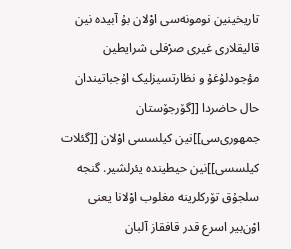تاریخینین نومونه‌سی اوْلان بۇ آبیده نین قالیقلاری غیری صرْفلی شرایطین مؤجودلۇغۇ و نظارتسیزلیک اۇجباتیندان حال حاضردا [[گۆرجۆستان جمهوری‌سی]]نین کیلسسی اوْلان [[گئلات کیلسسی]]نین حیطینده یئرلشیر. گنجه سلجۇق تۆرکلرینه مغلوب اوْلانا یعنی اوْن‌بیر اسرع قدر قافقاز آلبان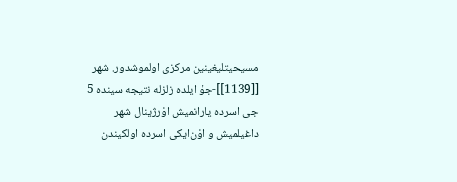مسیحیتلیغینین مرکزی اولموشدور. شهر [[1139]]-جۇ ایلده زلزله نتیجه سینده 5 جی اسرده یارانمیش اوْرژینال شهر داغیلمیش و اوْن‌ایکی اسرده اولکیندن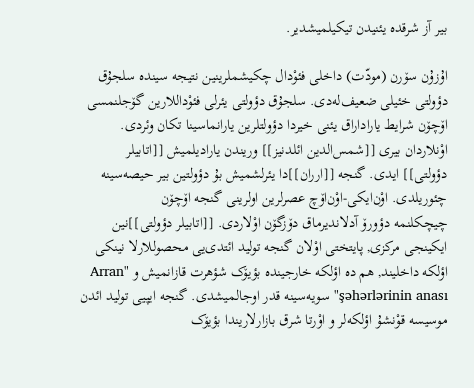بیر آز شرقده یئنیدن تیکیلمیشدیر.

اۇزۇن سۆرن (مودّت) داخلی فئوْدال چکیشملرینین نتیجه سینده سلجۇق دؤولتی خئیلی ضعیف‌له‌دی. سلجۇق دؤولتی یئرلی فئوْداللارین گۆجلنمسی اۆچۆن شرایط یاراداراق یئنی خیردا دؤولتلرین یارانماسینا تکان وئردی. اوْنلاردان بیری [[شمس‌الدین ائلدنیز]] وریندن یارادیلمیش [[اتابیلر دؤولتی]] ایدی. گنجه [[ارران]]دا یئرلشمیش بۇ دؤولتین بیر حیصه‌سینه چئوریلدی. اوْن‌ایکی-اوْن‌اۆچ عصرلرین اولرینی گنجه اۆچۆن چیچکلنمه ‌دؤورۆ آدلاندیرماق دۆزگۆن اوْلاردی. [[اتابیلر دؤولتی]]نین ایکینجی مرکزی, پایتختی اوْلان گنجه تولید ائتدی‌یی محصوللارلا نینکی اؤلکه‌ داخلیند, هم ده اؤلکه‌ خارجینده بؤیۆک شؤهرت قازانمیش و "Arran şəhərlərinin anası" سویه‌سینه‌ قدر اوجالمیشدی. گنجه ایپیی تولید ائدن موسیسه قوْنشۇ ‌اؤلکه‌لر و اوْرتا شرق بازارلاریندا بؤیۆک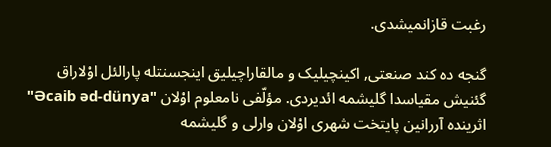رغبت قازانمیشدی.

گنجه ده کند صنعتی, اکینچیلیک و مالقاراچیلیق اینجسنتله پارالئل اوْلاراق گئنیش مقیاسدا گلیشمه ائدیردی. مؤلّفی نامعلوم اوْلان "Əcaib əd-dünya" اثرینده آررانین پایتخت شهری اوْلان وارلی و گلیشمه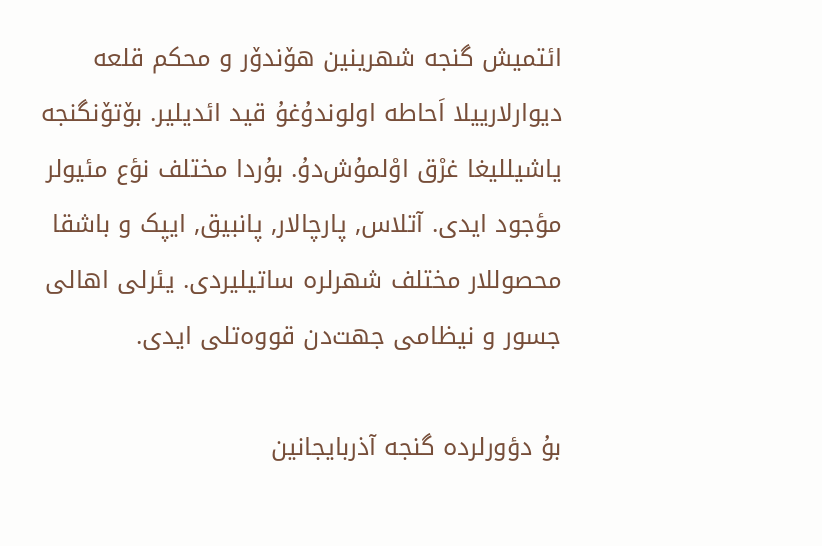ائتمیش گنجه شهرینین هۆندۆر و محکم قلعه‌ دیوارلارییلا اَحاطه‌ اولوندۇغۇ قید ائدیلیر. بۆتۆنگنجه یاشیللیغا غرْق اوْلمۇش‌دۇ. بۇردا مختلف نؤع مئیولر مؤجود ایدی. آتلاس, پارچالار, پانبیق, ایپک و باشقا محصوللار مختلف شهرلره ساتیلیردی. یئرلی ‌اهالی جسور و نیظامی جهت‌دن قووه‌تلی ایدی.

بۇ ‌دؤورلرده گنجه آذربایجانین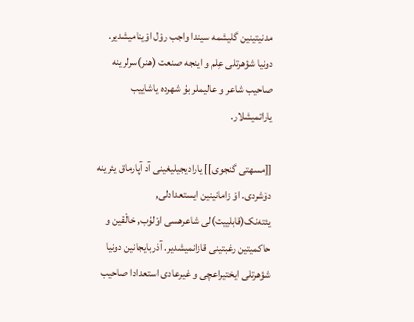مدنیتینین گلیشمه سیندا واجب روْل اوْینامیشدیر. دونیا شؤهرتلی عِلم و اینجه صنعت (هنر)سرلرینه صاحیب شاعر و عالیملر بۇ شهرده یاشاییب یاراتمیشلار.

[[مسهتی گنجوی]] یارادیجیلیغینی آد آپارماق یئرینه دۆشردی. اوْ زامانینین ایستعدادلی, یئته‌نک(قابلییت)لی شاعرهسی اوْلۇب, خالْقین و حاکمیتین رغبتینی قازانمیشدیر. آذربایجانین دونیا شؤهرتلی ایختیراعچی و غیرعا‌دی استعدادا صاحیب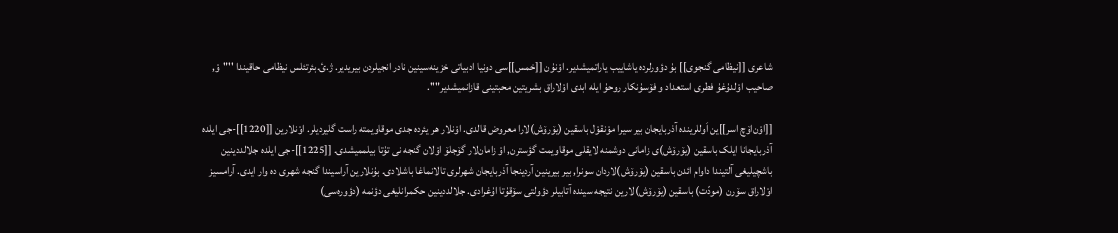شاعری [[نیظامی گنجوی]] بۇ ‌دؤورلرده یاشاییب یاراتمیشدیر. اوْنۇن [[خمس]]سی دونیا ‌ادبیاتی خزینه‌سینین نادر انجیلردن بیریدیر. ژ.ئ.بئرتئلس نیظامی حاقیندا ''"وْ, صاحیب اوْلدۇغۇ فطری استعداد و فۆسۇنکار روحۇ ایله‌ ابدی اوْلاراق بشریتین محبتینی قازانمیشدیر"''.

[[اوْن‌اۆچ اسر]]ین اَوللرینده آذربایجان بیر سیرا موْنقوْل باسقین (یۆرۆش)لارا معروض قالدی. اوْنلار هر یئرده جدی موقاویمته راست گلیردیلر. اوْنلارین [[1220]]-جی ایلده آذربایجانا ایلک باسقین (یۆرۆش)ی زامانی دوشمنه لایقلی موقاویمت گؤسترن, اوْ زامان‌لار گۆجلۆ اوْلان گنجه نی تۇتا بیلممیشدی. [[1225]]-جی ایلده جلالددینین باشچیلیغی آلتیندا داوام ائدن باسقین (یۆرۆش)لاردان سونرا, بیر بیرینین آردینجا آذربایجان شهرلری تالانماغا باشلادی. بۇنلارین آراسیندا گنجه شهری ده وار ایدی. آرامسیز اوْلاراق سۆرن (مودّت) باسقین (یۆرۆش)لارین نتیجه سینده آتابیلر دؤولتی سۆقۇتا اۇغرادی. جلالددینین حکمرانلیغی دؤنمه (دؤوره‌سی)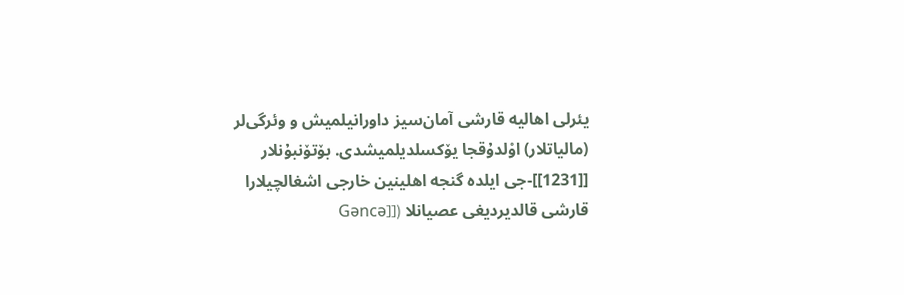یئرلی ‌اهالیه قارشی آمان‌سیز داورانیلمیش و وئرگی‌لر (مالیاتلار) اوْلدۇقجا یۆکسلدیلمیشدی. بۆتۆنبۇنلار [[1231]]-جی ایلده گنجه اهلینین خارجی اشغالچیلارا قارشی قالدیردیغی عصیانلا ([[Gəncə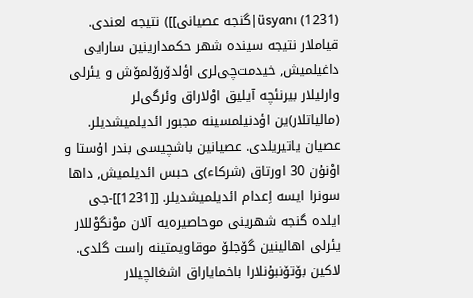üsyanı (1231)|گنجه عصیانی]]) نتیجه لعندی. قیاملار نتیجه سینده شهر حکمدارینین سارایی داغیلمیش, خیدمت‌چی‌لری اؤلدۆرۆلمۆش و یئرلی وارلیلار بیرنئچه آیلیق اوْلاراق وئرگی‌لر (مالیاتلار)ین اؤدنیلمسینه مجبور ائدیلمیشدیلر. عصیان یاتیریلدی. عصیانین باشچیسی بندر اۇستا و اوْنۇن 30 اورتاق (شرکاء)ی حبس ائدیلمیش, داها سونرا ایسه اِعدام ائدیلمیشدیلر. [[1231]]-جی ایلده گنجه شهرینی موحاصیره‌یه آلان موْنگوْللار یئرلی ‌اهالینین گۆجلۆ موقاویمتینه راست گلدی. لاکین بۆتۆنبۇنلارا باخمایاراق اشغالچیلار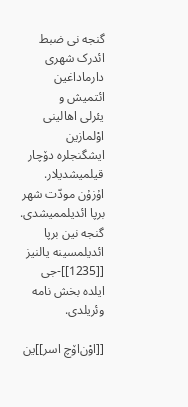گنجه نی ضبط ائدرک شهری دارماداغین ائتمیش و یئرلی ‌اهالینی اوْلمازین ایشگنجلره دۆچار قیلمیشدیلار. اۇزۇن مودّت شهر برپا ائدیلممیشدی. گنجه نین برپا ائدیلمسینه یالنیز [[1235]]-جی ایلده بخش نامه وئریلدی.

[[اوْن‌اۆچ اسر]]ین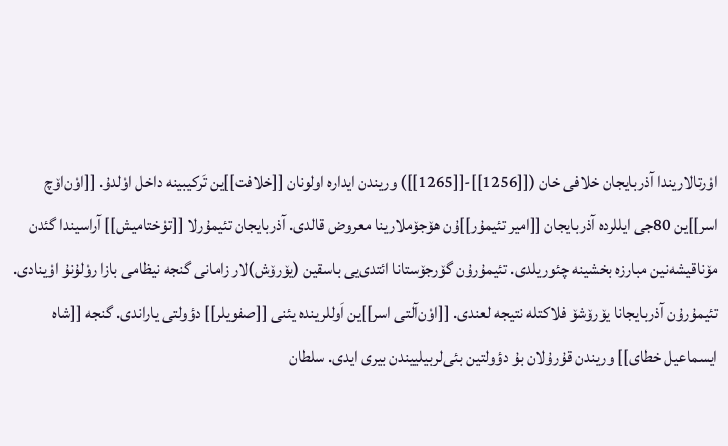اوْرتالاریندا آذربایجان خلافی خان ([[1256]]-[[1265]]) وریندن ایداره اولونان [[خلافت]]ین تَرکیبینه داخل اوْلدۇ. [[اوْن‌اۆچ اسر]]ین 80جی ایللرده آذربایجان [[امیر تئیمۇر]]ۇن هۆجۆملارینا معروض قالدی. آذربایجان تئیمۇرلا [[توْختامیش]] آراسیندا گئدن مۆناقیشه‌نین مبارزه بخشینه چئوریلدی. تئیمۇرۇن گۆرجۆستانا ائتدی‌یی باسقین (یۆرۆش)لار زامانی گنجه نیظامی بازا روْلۇنۇ اوْینادی. تئیمۇرۇن آذربایجانا یۆرۆشۆ فلاکتله نتیجه لعندی. [[اوْن‌آلتی اسر]]ین اَوللرینده یئنی [[صفویلر]] دؤولتی یاراندی. گنجه [[شاه‌ ایسماعیل خطای]] وریندن قۇرۇلان بۇ دؤولتین بئی‌لربیلییندن بیری ایدی. سلطان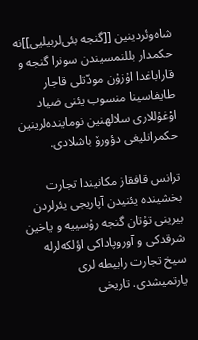شاه‌وئردینین [[گنجه بئی‌لربیلیی]]نه حکمدار بللنمسیندن سونرا گنجه و قاراباغدا اۇزۇن مودّتلی قاجار طایفاسینا منسوب یئنی ضیاد اوْغۇللاری سلالهنین نوماینده‌لرینین حکمرانلیغی ‌دؤورۆ باشلادی.

ترانس قافقاز مکانیندا تجارت بخشینده یئنیدن آپاریجی یئرلردن بیرینی تۇتان گنجه رۇسییه و یاخین شرقدکی و آوروپاداکی ‌اؤلکه‌لرله سیخ تجارت رابیطه لری یارتمیشدی. تاریخی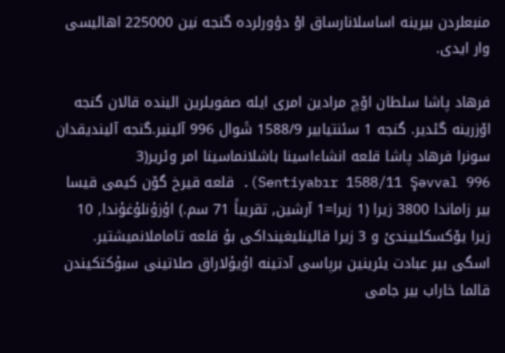منبعلردن بیرینه اساسلانارساق اوْ ‌دؤورلرده گنجه نین 225000 اهالیسی وار ایدی.

فرهاد پاشا سلطان اۆچ مرادین امری ایله‌ صفویلرین الینده قالان گنجه اۆزرینه گئدیر. گنجه 1 سئنتیابیر 1588/9 شَوال 996 آلینیر.گنجه آلیندیقدان سونرا فرهاد پاشا قلعه‌ انشاءاسینا باشلانماسینا امر وئریر(3 Sentiyabır 1588/11 Şəvval 996). قلعه‌ قیرخ گۆن کیمی قیسا بیر زاماندا 3800 زیرا (1 زیرا=1 آرشین, تقریباً 71 سم.) اۇزۇنلۇغۇندا, 10 زیرا یۆکسکلییندئ و 3 زیرا قالینلیغینداکی بۇ قلعه‌ تاماملانمیشتیر. اسگی بیر عبادت یئرینین برپاسی آدتینه اۇیۇلاراق صلاتینی سبۇکتکیندن قالما خاراب بیر جامی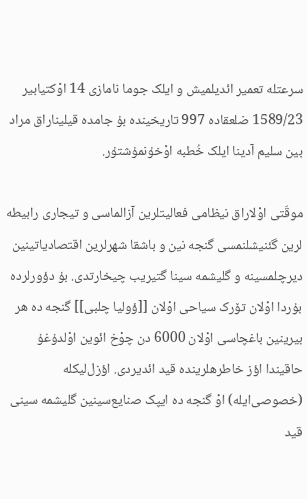سرعتله تعمیر ائدیلمیش و ایلک جوما نامازی 14 اوْکتیابیر 1589/23 ضلعقاده 997 تاریخینده بۇ جامده قیلیناراق مراد بین سلیم آدینا ایلک خُطبه اوْخۇنمۇشتۇر.

موقّتی اوْلاراق نیظامی فعالیتلرین آزالماسی و تیجاری رابیطه لرین گئنیشلنمسی گنجه نین و باشقا شهرلرین اقتصادیاتینین دیرچلمسینه و گلیشمه سینا گتیریب چیخارتدی. بۇ ‌دؤورلرده بۇردا اوْلان تۆرک سیاحی اوْلان [[ؤولیا چلبی]] گنجه ده هر بیرینین باغچاسی اوْلان 6000 دن چوْخ ائوین اوْلدۇغۇ حاقیندا اؤز خاطرهلرینده قید ائدیردی. اؤزل‌لیکله (خصوصی‌ایله) اوْ گنجه ده ایپک صنایع‌سینین گلیشمه سینی قید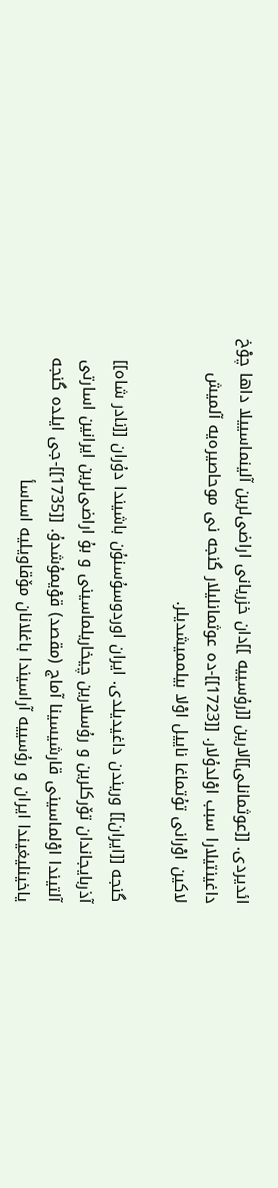ائدیردی. [[عوثمانلی]]لارین [[رۇسییه ]]دان خزریانی اراضی‌لرین آلینماسییلا داها چوْخ داغینتیلارا سبب اوْلدۇلار. [[1723]]-ده عوثمانلیلار گنجه نی موحاصیره‌یه آلمیش لاکین اوْرانی تۇتماغا ناییل اوْلا بیلممیشدیلر.

گنجه [[ایران]] وریندن داغیدیلدی. ایران اوردوسۇسنۇن باشیندا دۇران [[نادر شاه‌]] آذربایجاندان تۆرکلرین و رۇسلارین چیخاریلماسینی و بۇ اراضی‌لرین ایرانین اسارتی آلتیندا اوْلماسینی قارشیسینا آماج (مقصد) قوْیمۇشدۇ. [[1735]]-جی ایلده گنجه یاخینلیغیندا ایران و رۇسییه آراسیندا باغلانان مۆقاویلیه اساسأ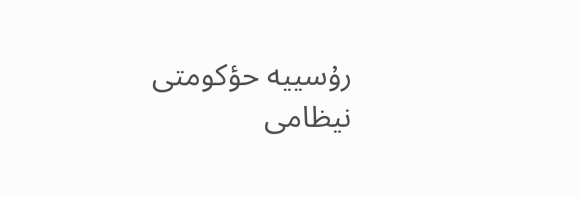رۇسییه حؤکومتی نیظامی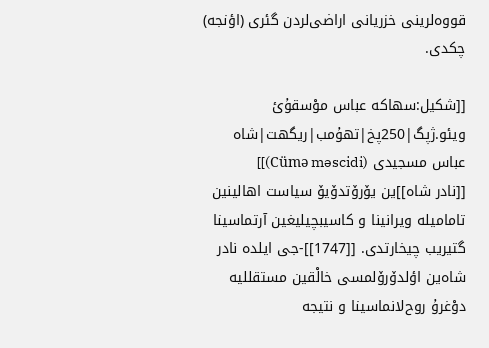قووه‌لرینی خزریانی اراضی‌لردن گئری (اؤنجه) چکدی.

[[شکیل:سهاکه عباس موْسقۇئ ویئو.ژپگ|250پخ|تهۇمب|ریگهت|شاه‌ عباس مسجیدی (Cümə məscidi)]]
[[نادر شاه‌]]ین یۆرۆتدۆیۆ سیاست ‌اهالینین تامامیله ویرانینا و کاسیبچیلیغین آرتماسینا گتیریب چیخارتدی. [[1747]]-جی ایلده نادر شاه‌ین اؤلدۆرۆلمسی خالْقین مستقللیه دوْغرۇ روح‌لانماسینا و نتیجه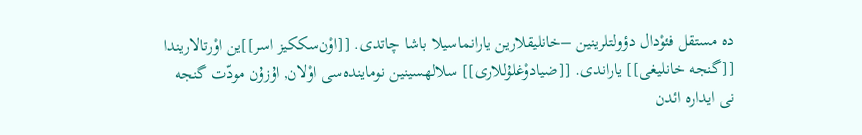ده مستقل فئوْدال دؤولتلرینین –خانلیقلارین یارانماسیلا باشا چاتدی. [[اوْن‌سککیز اسر]]ین اوْرتالاریندا [[گنجه خانلیغی]] یاراندی. [[ضیادوْغلۇللاری]] سلالهسینین نوماینده‌سی اوْلان, اۇزۇن مودّت گنجه نی ایداره ائدن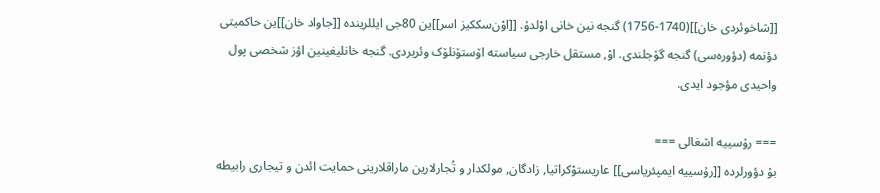[[شاخوئردی خان]](1740-1756) گنجه نین خانی اوْلدۇ. [[اوْن‌سککیز اسر]]ین 80جی ایللرینده [[جاواد خان]]ین حاکمیتی دؤنمه (دؤوره‌سی) گنجه گۆجلندی. اوْ, مستقل خارجی سیاسته اۆستۆنلۆک وئریردی. گنجه خانلیغینین اؤز شخصی پول واحیدی مؤجود ایدی.

=== رۇسییه اشغالی ===
بۇ ‌دؤورلرده [[رۇسییه ایمپئریاسی]] عاریستوْکراتیا, زادگان, مولکدار و تُجارلارین ماراقلارینی حمایت ائدن و تیجاری رابیطه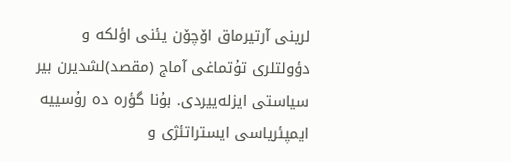لرینی آرتیرماق اۆچۆن یئنی اؤلکه‌ و دؤولتلری تۇتماغی آماج (مقصد)لشدیرن بیر سیاستی ایزله‌ییردی. بۇنا گؤره ده رۇسییه ایمپئریاسی ایستراتئژی و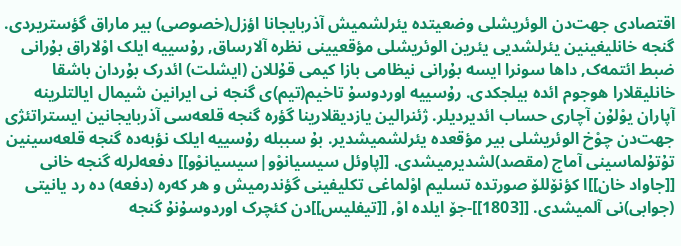اقتصادی جهت‌دن الوئریشلی وضعیتده یئرلشمیش آذربایجانا اؤزل(خصوصی) بیر ماراق گؤستریردی. گنجه خانلیغینین یئرلشدیی یئرین الوئریشلی مؤقعیینی نظره آلارساق, رۇسییه ایلک اوْلاراق بۇرانی ضبط ائتمه‌ک, داها سونرا ایسه بۇرانی نیظامی بازا کیمی قۇللان (ایشلت) ائدرک بۇردان باشقا خانلیقلارا هوجوم ائده بیلجکدی. رۇسییه اوردوسۇ تاخیم(تیم)ی گنجه نی ایرانین شیمال ایالتلرینه آپاران یوْلۇن آچاری حساب ائدیردیلر. ژئنرالین یازدیقلارینا گؤره گنجه قلعه‌سی آذربایجانین ایستراتئژی جهت‌دن چوْخ الوئریشلی بیر مؤقعده یئرلشمیشدیر. بۇ سببله رۇسییه ایلک نؤبه‌ده گنجه قلعه‌سینین تۇتۇلماسینی آماج (مقصد)لشدیرمیشدی. [[پاوئل سیسیانوْو|سیسیانوْو]] دفعه‌لرله‌ گنجه خانی [[جاواد خان]]ا کؤنۆللۆ صورتده تسلیم اوْلماغی تکلیفینی گؤندرمیش و هر که‌ره (دفعه) ده رد یانیتی (جوابی)نی آلمیشدی. [[1803]]-جۆ ایلده اوْ, [[تیفلیس]]دن کئچرک اوردوسۇنۇ گنجه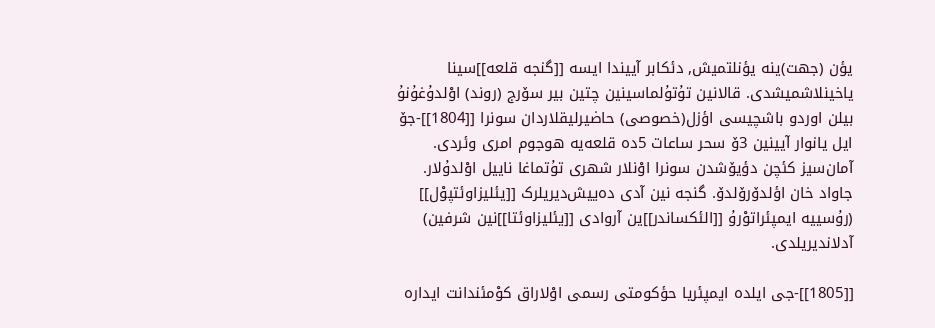یؤن (جهت)ینه یؤنلتمیش, دئکابر آییندا ایسه [[گنجه قلعه‌]]سینا یاخینلاشمیشدی. قالانین تۇتۇلماسینین چتین‌ بیر سۆرج (روند) اوْلدۇغۇنۇ بیلن اوردو باشچیسی اؤزل(خصوصی) حاضیرلیقلاردان سونرا [[1804]]-جۆ ایل یانوار آیینین 3ۆ سحر ساعات 5ده قلعه‌یه‌ هوجوم امری وئردی. آمان‌سیز کئچن دؤیۆشدن سونرا اوْنلار شهری تۇتماغا ناییل اوْلدۇلار. جاواد خان اؤلدۆرۆلدۆ. گنجه نین آدی ده‌ییش‌دیریلرک [[یئلیزاوئتپوْل]] (رۇسییه ایمپئراتوْرۇ [[الئکساندر]]ین آروادی [[یئلیزاوئتا]]نین شرفین) آدلاندیریلدی.

[[1805]]-جی ایلده ایمپئریا حؤکومتی رسمی اوْلاراق کوْمئندانت ایداره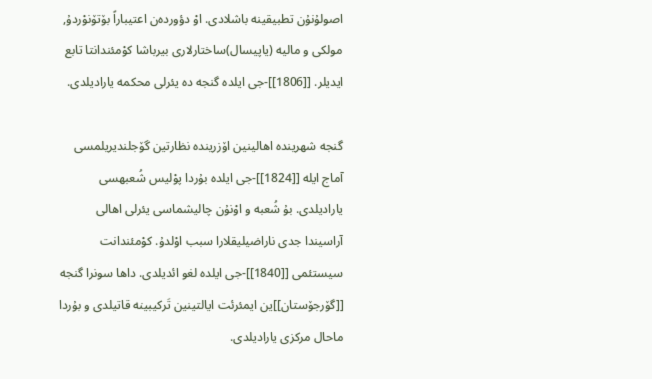اصولۇنۇن تطبیقینه باشلادی. اوْ دؤورده‌ن اعتیباراً بۆتۆنوْردۇ, مولکی و مالیه‌ (یاپیسال)ساختارلاری بیرباشا کوْمئندانتا تابع ایدیلر. [[1806]]-جی ایلده گنجه ده یئرلی محکمه‌ یارادیلدی.

گنجه شهرینده ‌اهالینین اۆزرینده نظارتین گۆجلندیریلمسی آماج ایله [[1824]]-جی ایلده بۇردا پوْلیس شُعبهسی یارادیلدی. بۇ شُعبه و اوْنۇن چالیشماسی یئرلی ‌اهالی آراسیندا جدی ناراضیلیقلارا سبب اوْلدۇ. کوْمئندانت سیستئمی [[1840]]-جی ایلده لغو ائدیلدی. داها سونرا گنجه [[گۆرجۆستان]]ین ایمئرئت ایالتینین تَرکیبینه قاتیلدی و بۇردا ماحال مرکزی یارادیلدی.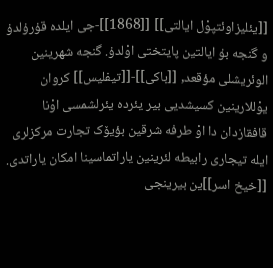[[یئلیزاوئتپوْل ایالتی]] [[1868]]-جی ایلده قۇرۇلدۇ و گنجه بۇ ایالتین پایتختی اوْلدۇ. گنجه شهرینین الوئریشلی مؤقعد, [[باکی]]-[[تیفلیس]] کروان یوْللارینین کسیشدیی بیر یئرده یئرلشمسی اوْنا قافقازدان دا اوْ طرفه شرقین بؤیۆک تجارت مرکزلری ایله‌ تیجاری رابیطه لئرینین یاراتماسینا امکان یاراتدی. [[خیخ اسر]]ین بیرینجی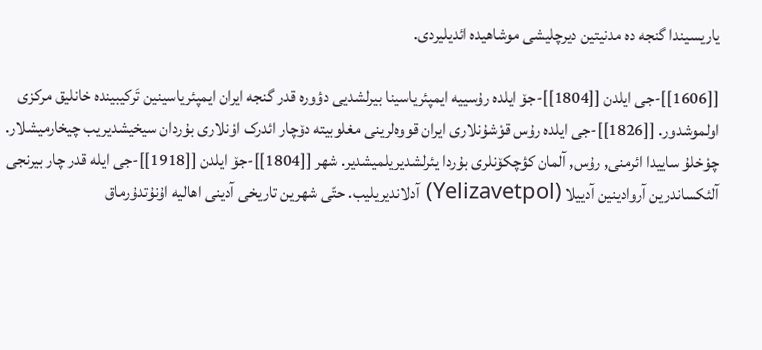یاریسیندا گنجه ده مدنیتین دیرچلیشی موشاهیده‌ ائدیلیردی.

[[1606]]-جی ایلدن [[1804]]-جۆ ایلده رۇسییه ایمپئریاسینا بیرلشدیی دؤوره قدر گنجه ایران ایمپئریاسینین تَرکیبینده خانلیق مرکزی اولموشدور. [[1826]]-جی ایلده رۇس قوْشۇنلاری ایران قووه‌لرینی مغلوبیته دۆچار ائدرک اوْنلاری بۇردان سیخیشدیریب چیخارمیشلار. چوْخلۇ ساییدا ائرمنی, رۇس, آلمان کؤچکۆنلری بۇردا یئرلشدیریلمیشدیر. شهر [[1804]]-جۆ ایلدن [[1918]]-جی ایله‌ قدر چار بیرنجی آلئکساندرین آروادینین آدییلا (Yelizavetpol) آدلاندیریلیب. حتّی شهرین تاریخی آدینی ‌اهالیه اۇنۇتدۇرماق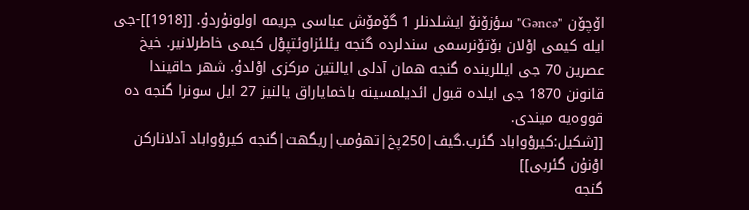اۆچۆن "Gəncə" سؤزۆنۆ ایشلدنلر 1 گۆمۆش عباسی جریمه اولونۇردۇ. [[1918]]-جی ایله‌ کیمی اوْلان بۆتۆنرسمی سندلرده گنجه یئلئزاوئتپوْل کیمی خاطرلانیر. خیخ عصرین 70 جی ایللرینده گنجه همان آدلی ایالتین مرکزی اوْلدۇ. شهر حاقیندا قانونن 1870 جی ایلده قبول ائدیلمسینه باخمایاراق یالنیز 27 ایل سونرا گنجه ده قووه‌یه میندی.
[[شکیل:کیروْواباد گئرب.گیف|250پخ|تهۇمب|ریگهت|گنجه کیروْواباد آدلانارکن اوْنۇن گئربی]]
گنجه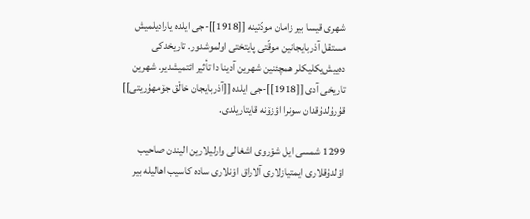شهری قیسا بیر زامان مودّتینه [[1918]]-جی ایلده یارادیلمیش مستقل آذربایجانین موقّتی پایتختی اولموشدور. تاریخدکی ده‌ییش‌یکلیکلر همچئنین شهرین آدینا دا تأثیر ائتمیشدیر. شهرین تاریخی آدی [[1918]]-جی ایلده [[آذربایجان خالْق جۆمهۇریتی]] قۇرۇلدۇقدان سونرا اؤزۆنه قایتاریلدی.

1299 شمسی ایل شوْروی اشغالی وارلیلارین الیندن صاحیب اوْلدۇقلاری ایمتیازلاری آلاراق اوْنلاری ‌ساده‌ کاسیب ‌اهالیله بیر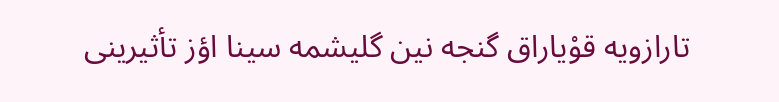تارازویه قوْیاراق گنجه نین گلیشمه سینا اؤز تأثیرینی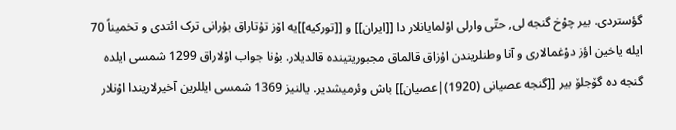گؤستردی. بیر چوْخ گنجه لی, حتّی وارلی اوْلمایانلار دا [[ایران]] و [[تورکیه‌]]یه اۆز تۇتاراق بۇرانی ترک ائتدی‌ و تخمیناً 70 ایله‌ یاخین اؤز دوْغمالاری و آنا وطنلریندن اۇزاق قالماق مجبوریتینده قالدیلار. بۇنا جواب اوْلاراق 1299 شمسی ایلده گنجه ده گۆجلۆ بیر [[گنجه عصیانی (1920)|عصیان]] باش وئرمیشدیر. یالنیز 1369 شمسی ایللرین آخیرلاریندا اوْنلار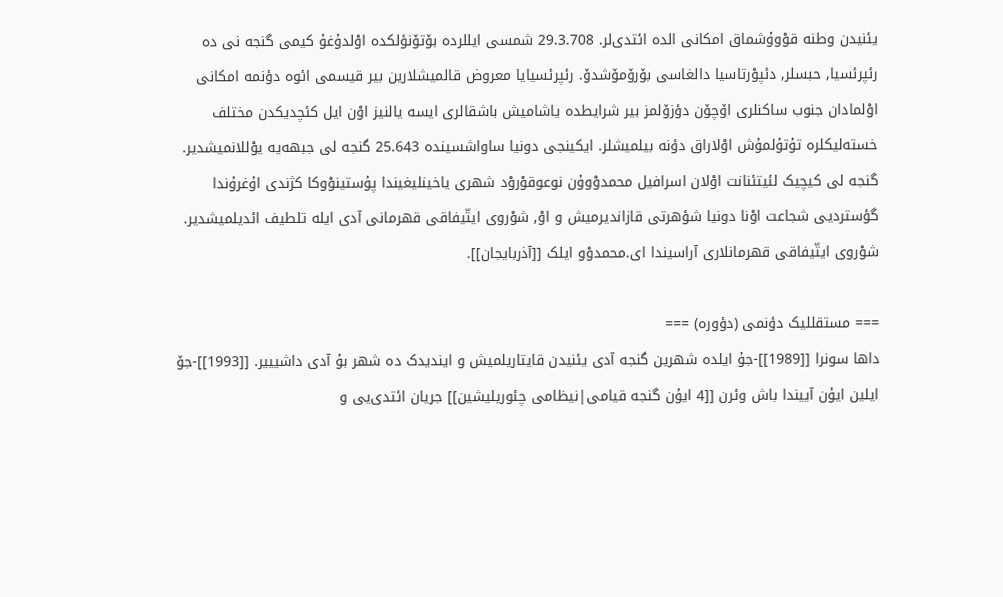یئنیدن وطنه قوْوۇشماق امکانی الده ائتدی‌لر. 29.3.708 شمسی ایللرده بۆتۆنؤلکده اوْلدۇغۇ کیمی گنجه نی ده رئپرئسیا, حبسلر, دئپوْرتاسیا دالغاسی بۆرۆمۆشدۆ. رئپرئسیایا معروض قالمیشلارین بیر قیسمی ائوه دؤنمه امکانی اوْلمادان ‌جنوب ساکنلری اۆچۆن دؤزۆلمز بیر شرایطده یاشامیش باشقالری ایسه یالنیز اوْن ایل کئچدیکدن مختلف خسته‌لیکلره تۇتۇلمۇش اوْلاراق دؤنه بیلمیشلر. ایکینجی دونیا ساواشسینده 25.643 گنجه لی جبهه‌یه یوْللانمیشدیر. گنجه لی کیچیک لئیتئنانت اوْلان اسرافیل محمدوْوۇن نوعوقوْروْد شهری یاخینلیغیندا پۇستینوْوکا کژندی اۇغرۇندا گؤستردیی شجاعت اوْنا دونیا شؤهرتی قازاندیرمیش و اوْ, شوْروی ایتّیفاقی قهرمانی آدی ایله‌ تلطیف ائدیلمیشدیر. شوْروی ایتّیفاقی قهرمانلاری آراسیندا ای.محمدوْو ایلک [[آذربایجان]].

=== مستقللیک دؤنمی (دؤوره) ===
داها سونرا [[1989]]-جۇ ایلده شهرین گنجه آدی یئنیدن قایتاریلمیش و ایندیدک ده شهر بۇ آدی داشیییر. [[1993]]-جۆ ایلین ایۇن آییندا باش وئرن [[4 ایۇن گنجه قیامی|نیظامی چئوریلیشین]] جریان ائتدی‌یی و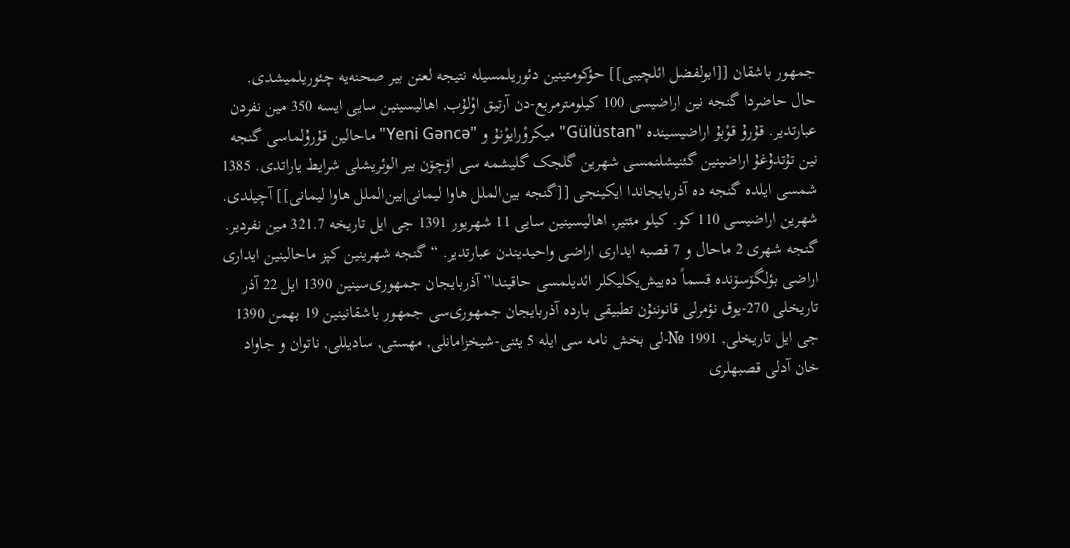جمهور باشقان [[ابولفضل ائلچیبی]] حؤکومتینین دئوریلمسیله نتیجه لعنن بیر صحنه‌یه چئوریلمیشدی. حال حاضردا گنجه نین اراضیسی 100 کیلومتر‌مربع-دن آرتیق اوْلۇب, اهالیسینین سایی ایسه 350 مین نفردن عبارتدیر. قۇرۇ قوْبۇ اراضیسینده "Gülüstan" میکروْرایوْنۇ و "Yeni Gəncə" ماحالین قۇرۇلماسی گنجه نین تۇتدۇغۇ اراضینین گئنیشلنمسی شهرین گلجک گلیشمه سی اۆچۆن بیر الوئریشلی شرایط یاراتدی. 1385 شمسی ایلده گنجه ده آذربایجاندا ایکینجی [[گنجه بین‌الملل هاوا لیمانی|بین‌الملل هاوا لیمانی]] آچیلدی.
شهرین اراضیسی 110 کو. کیلو مئتیر, اهالیسینین سایی 11 شهریور 1391 جی ایل تاریخه 321.7 مین نفردیر. گنجه شهری 2 ماحال و 7 قصبه ایداری اراضی واحیدیندن عبارتدیر. “گنجه شهرینین کپز ماحالینین ایداری اراضی بؤلگۆسۆنده قسماً ده‌ییش‌یکلیکلر ائدیلمسی حاقیندا” آذربایجان جمهوری‌سینین 1390 ایل 22 آذر تاریخلی 270-یوق نؤمرلی قانوننۇن تطبیقی بارده آذربایجان جمهوری‌سی جمهور باشقانینین 19 بهمن 1390 جی ایل تاریخلی, 1991 №-لی بخش نامه سی ایله‌ 5 یئنی-شیخزامانلی, مهستی, سادیللی, ناتوان و جاواد خان آدلی قصبهلری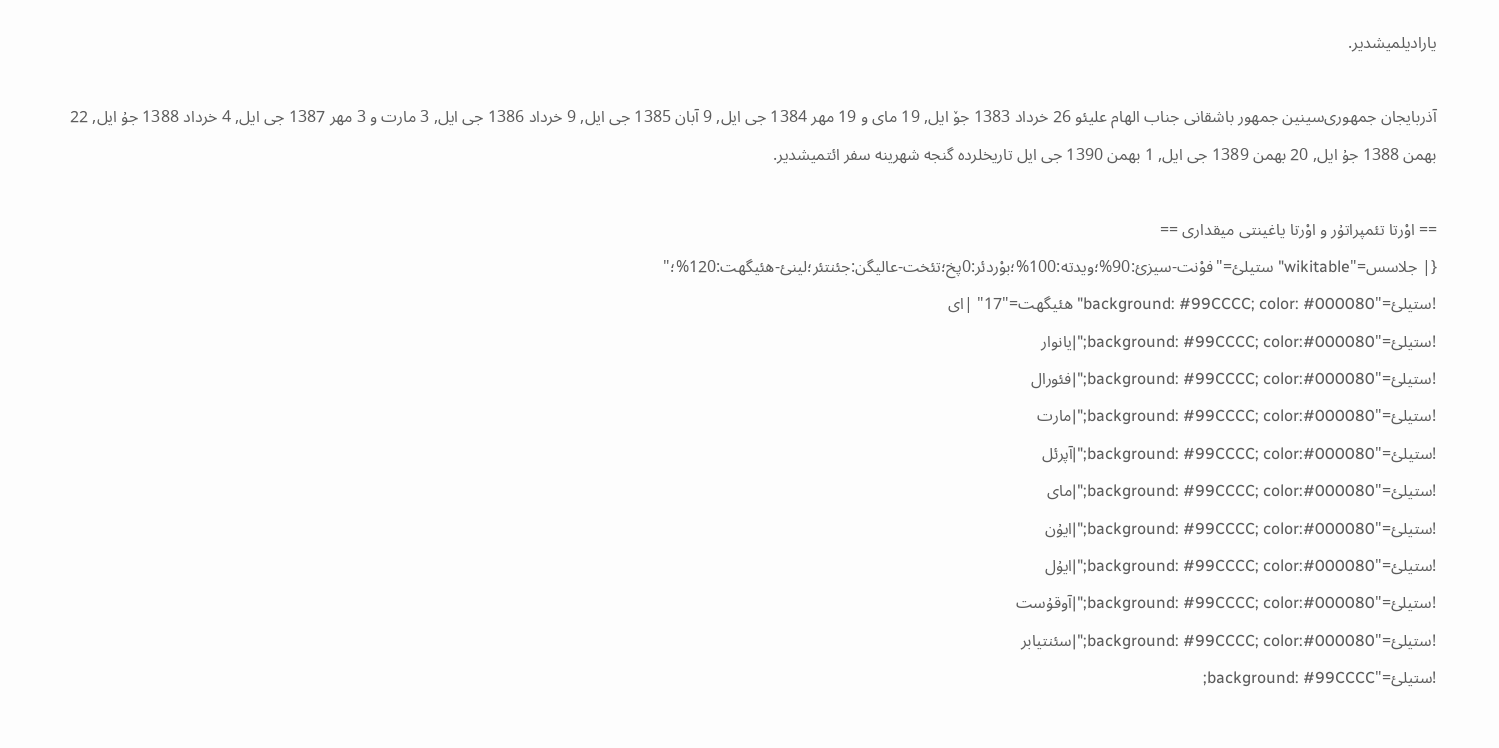یارادیلمیشدیر.

آذربایجان جمهوری‌سینین جمهور باشقانی جناب الهام علیئو 26 خرداد 1383 جۆ ایل, 19 مای و 19 مهر 1384 جی ایل, 9 آبان 1385 جی ایل, 9 خرداد 1386 جی ایل, 3 مارت و 3 مهر 1387 جی ایل, 4 خرداد 1388 جۇ ایل, 22 بهمن 1388 جۇ ایل, 20 بهمن 1389 جی ایل, 1 بهمن 1390 جی ایل تاریخلرده گنجه شهرینه سفر ائتمیشدیر.

== اوْرتا تئمپراتۇر و اوْرتا یاغینتی میقداری ==
{| جلاسس="wikitable" ستیلئ="فوْنت-سیزئ:90%؛ویدته:100%؛بوْردئر:0پخ؛تئخت-عالیگن:جئنتئر؛لینئ-هئیگهت:120%؛"
!ستیلئ="background: #99CCCC; color: #000080" هئیگهت="17" |ای
!ستیلئ="background: #99CCCC; color:#000080;"|یانوار
!ستیلئ="background: #99CCCC; color:#000080;"|فئورال
!ستیلئ="background: #99CCCC; color:#000080;"|مارت
!ستیلئ="background: #99CCCC; color:#000080;"|آپرئل
!ستیلئ="background: #99CCCC; color:#000080;"|مای
!ستیلئ="background: #99CCCC; color:#000080;"|ایۇن
!ستیلئ="background: #99CCCC; color:#000080;"|ایۇل
!ستیلئ="background: #99CCCC; color:#000080;"|آوقۇست
!ستیلئ="background: #99CCCC; color:#000080;"|سئنتیابر
!ستیلئ="background: #99CCCC;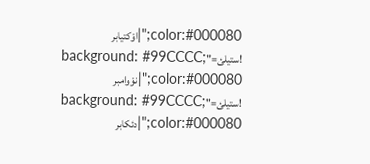color:#000080;"|اوْکتیابر
!ستیلئ="background: #99CCCC; color:#000080;"|نوْوامبر
!ستیلئ="background: #99CCCC; color:#000080;"|دئکابر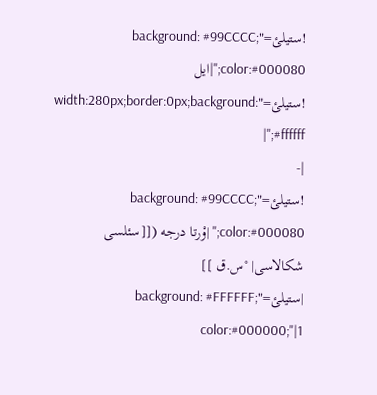!ستیلئ="background: #99CCCC; color:#000080;"|ایل
!ستیلئ="width:280px;border:0px;background: #ffffff;"|
|-
!ستیلئ="background: #99CCCC; color:#000080;" |وْرتا درجه‌ ([[سئلسی شکالاسی| °س.ق ]]
|ستیلئ="background: #FFFFFF; color:#000000;"|1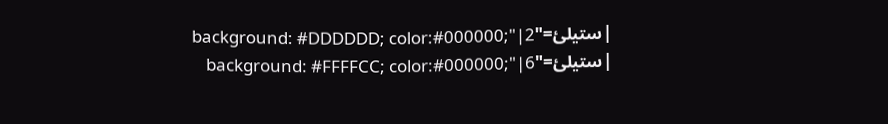|ستیلئ="background: #DDDDDD; color:#000000;"|2
|ستیلئ="background: #FFFFCC; color:#000000;"|6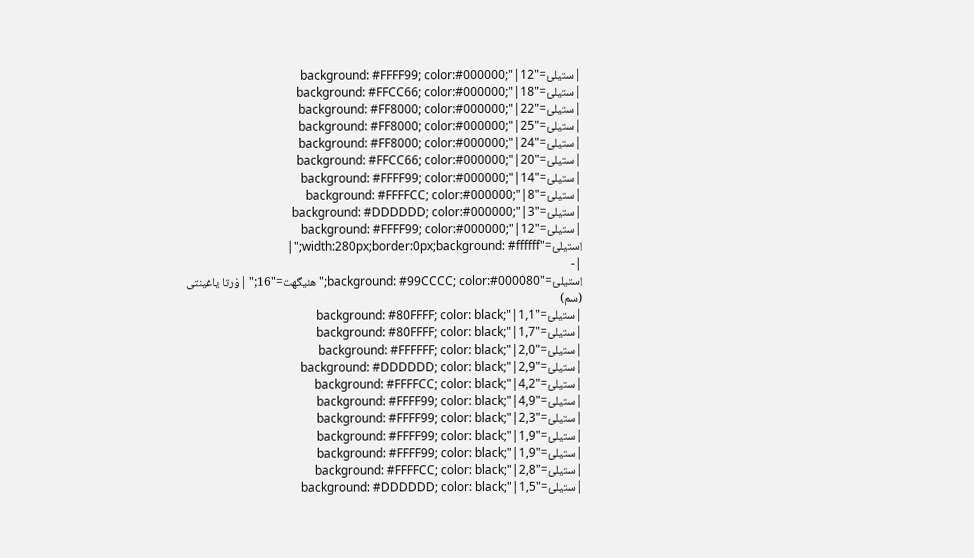|ستیلئ="background: #FFFF99; color:#000000;"|12
|ستیلئ="background: #FFCC66; color:#000000;"|18
|ستیلئ="background: #FF8000; color:#000000;"|22
|ستیلئ="background: #FF8000; color:#000000;"|25
|ستیلئ="background: #FF8000; color:#000000;"|24
|ستیلئ="background: #FFCC66; color:#000000;"|20
|ستیلئ="background: #FFFF99; color:#000000;"|14
|ستیلئ="background: #FFFFCC; color:#000000;"|8
|ستیلئ="background: #DDDDDD; color:#000000;"|3
|ستیلئ="background: #FFFF99; color:#000000;"|12
!ستیلئ="width:280px;border:0px;background: #ffffff;"|
|-
!ستیلئ="background: #99CCCC; color:#000080;" هئیگهت="16;" |وْرتا یاغینتی (سم)
|ستیلئ="background: #80FFFF; color: black;"|1,1
|ستیلئ="background: #80FFFF; color: black;"|1,7
|ستیلئ="background: #FFFFFF; color: black;"|2,0
|ستیلئ="background: #DDDDDD; color: black;"|2,9
|ستیلئ="background: #FFFFCC; color: black;"|4,2
|ستیلئ="background: #FFFF99; color: black;"|4,9
|ستیلئ="background: #FFFF99; color: black;"|2,3
|ستیلئ="background: #FFFF99; color: black;"|1,9
|ستیلئ="background: #FFFF99; color: black;"|1,9
|ستیلئ="background: #FFFFCC; color: black;"|2,8
|ستیلئ="background: #DDDDDD; color: black;"|1,5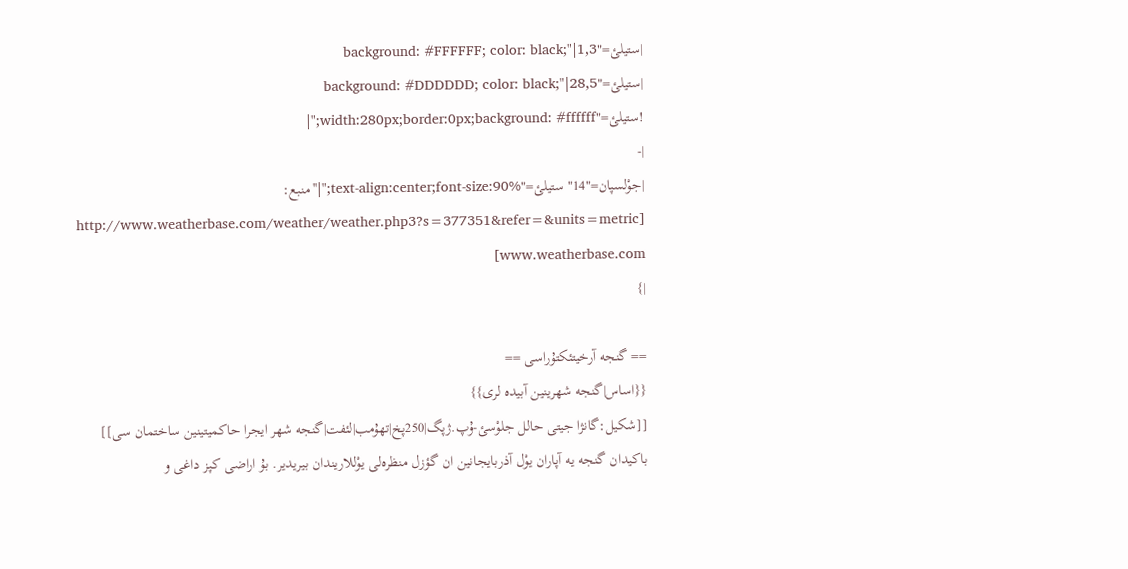|ستیلئ="background: #FFFFFF; color: black;"|1,3
|ستیلئ="background: #DDDDDD; color: black;"|28,5
!ستیلئ="width:280px;border:0px;background: #ffffff;"|
|-
|جوْلسپان="14" ستیلئ="text-align:center;font-size:90%;"|''منبع: [http://www.weatherbase.com/weather/weather.php3?s=377351&refer=&units=metric www.weatherbase.com]
|}

== گنجه آرخیتئکتۇراسی ==
{{اساس|گنجه شهرینین آبیده لری}}
[[شکیل:گانژا جیتی حالل جلوْسئ-ۇپ.ژپگ|250پخ|تهۇمب|لئفت|گنجه شهر ایجرا حاکمیتینین ساختمان سی]]
باکیدان گنجه یه آپاران یوْل آذربایجانین ان گؤزل منظره‌لی یوْللاریندان بیریدیر. بۇ اراضی کپز داغی و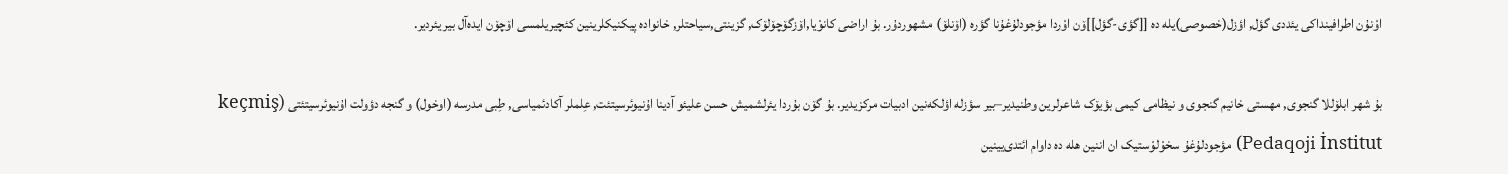اوْنۇن اطرافینداکی یئددی گؤل, اؤزل(خصوصی)یله ده [[گؤی-گؤل]]ۆن اوْردا مؤجودلۇغۇنا گؤره (اۆنلۆ) مشهوردۇر. بۇ اراضی کانوْیا,اۆزگۆچۆلۆک, گزینتی,سیاحتلر, خانواده‌ پیکنیکلرینین کئچیریلمسی اۆچۆن ایده‌آل بیر یئردیر.

بۇ شهر ابلۆللا گنجوی, مهستی خانیم گنجوی و نیظامی کیمی بؤیۆک شاعرلرین وطنیدیر–بیر سؤزله اؤلکه‌نین ‌ادبیات مرکزیدیر. بۇ گۆن بۇردا یئرلشمیش حسن علیئو آدینا اۇنیوئرسیتئت, عِلملر آکادئمیاسی, طِبی مدرسه (اوخول) و گنجه دؤولت اۇنیوئرسیتئتی (keçmiş Pedaqoji İnstitut) مؤجودلۇغۇ سخوْلوْستیک ان اننین هله ده داوام ائتدی‌یینین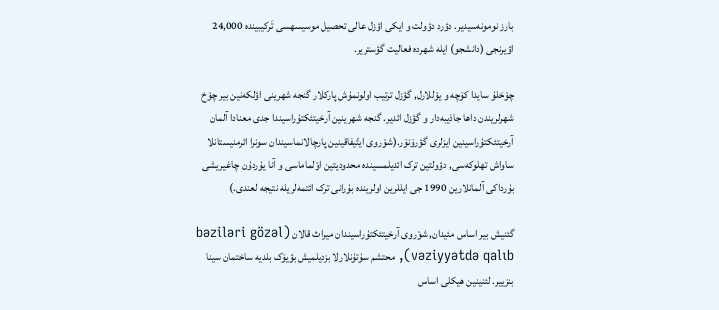بارز نومونه‌سیدیر. دؤرد دؤولت و ایکی اؤزل عالی تحصیل موسیسهسی تَرکیبینده 24,000 اؤیرنجی (دانشجو) ایله‌ شهرده فعالیت گؤستریر.

چوْخلۇ سایدا کۆچه و یوْللارل, گؤزل ترتیب اولونمۇش پارکلار گنجه شهرینی اؤلکه‌نین بیر چوْخ شهرلریندن داها جاذیبه‌دار و گؤزل ائدیر. گنجه شهرینین آرخیتئکتۇراسیندا جدی معنادا آلمان آرخیتئکتۇراسینین ایزلری گؤرۆنۆر.(شوْروی ایتّیفاقینین پارچالانماسیندان سونرا ائرمنیستانلا ساواش تهلوکه‌سی, دؤولتین ترک ائدیلمسینده محدودیتین اوْلماماسی و آنا یۇردۇن چاغیریشی بۇرداکی آلمانلارین 1990 جی ایللرین اولرینده بۇرانی ترک ائتمه‌لریله نتیجه لعندی.)

گئنیش بیر اساس مئیدان, شوْروی آرخیتئکتۇراسیندان میراث قالان (bəziləri gözəl vəziyyətdə qalıb), محتشم سۇتۇنلارلا بزدیلمیش بؤیۆک بلدیه ساختمان سینا بنزییر. لئنینین هیکلی اساس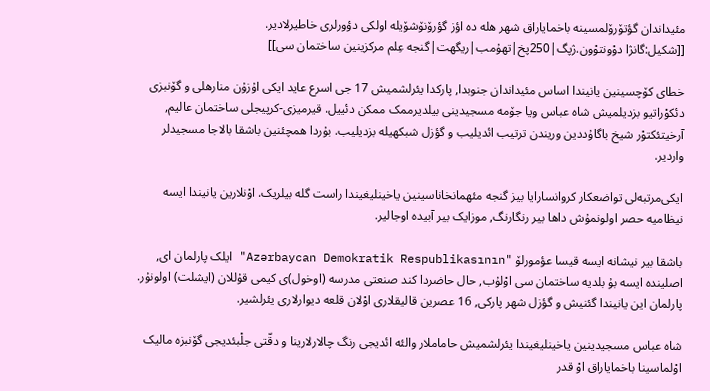مئیداندان گؤتۆرۆلمسینه باخمایاراق شهر هله ده اؤز گؤرۆنۆشۆیله اولکی ‌دؤورلری خاطیرلادیر.
[[شکیل:گانژا دوْونتوْون.ژپگ|250پخ|تهۇمب|ریگهت|گنجه عِلم مرکزینین ساختمان سی]]

خطای کۆچسینین یانیندا اساس مئیداندان ‌جنوبدا, پارکدا یئرلشمیش 17 جی اسرع عاید ایکی اۇزۇن منارهلی و گۆنبزی دئکوْراتیو بزدیلمیش شاه‌ عباس ویا جۆمه مسجیدینی بیلدیرممک ممکن دئییل. قیرمیزی-کرپیجلی ساختمان عالیم, آرخیتئکتوْر شیخ باگاۇددین وریندن ترتیب ائدیلیب و گؤزل شبکهیله بزدیلیب. بۇردا همچئنین باشقا بالاجا مسجیدلر واردیر.

ایکی‌مرتبه‌لی تواضعکار کروانسارایا بیز گنجه مئهمانخاناسینین یاخینلیغیندا راست گله بیلریک. اوْنلارین یانیندا ایسه نیظامیه حصر اولونمۇش داها بیر رنگارنگ, موزایک بیر آبیده اوجالیر.

باشقا بیر نیشانه ایسه قیسا عؤمورلۆ "Azərbaycan Demokratik Respublikasının" ایلک پارلمان ای, اصلینده ایسه بۇ بلدیه ساختمان سی اوْلۇب, حال حاضردا کند صنعتی مدرسه (اوخول)ی کیمی قۇللان (ایشلت) اولونۇر. پارلمان این یانیندا گئنیش و گؤزل شهر پارکی, 16 عصرین قالیقلاری اوْلان قلعه‌ دیوارلاری یئرلشیر.

شاه‌ عباس مسجیدینین یاخینلیغیندا یئرلشمیش حاماملار والئه ائدیجی رنگ چالارلارینا و دقّتی جلْبئدیجی گۆنبزه مالیک اوْلماسینا باخمایاراق اوْ قدر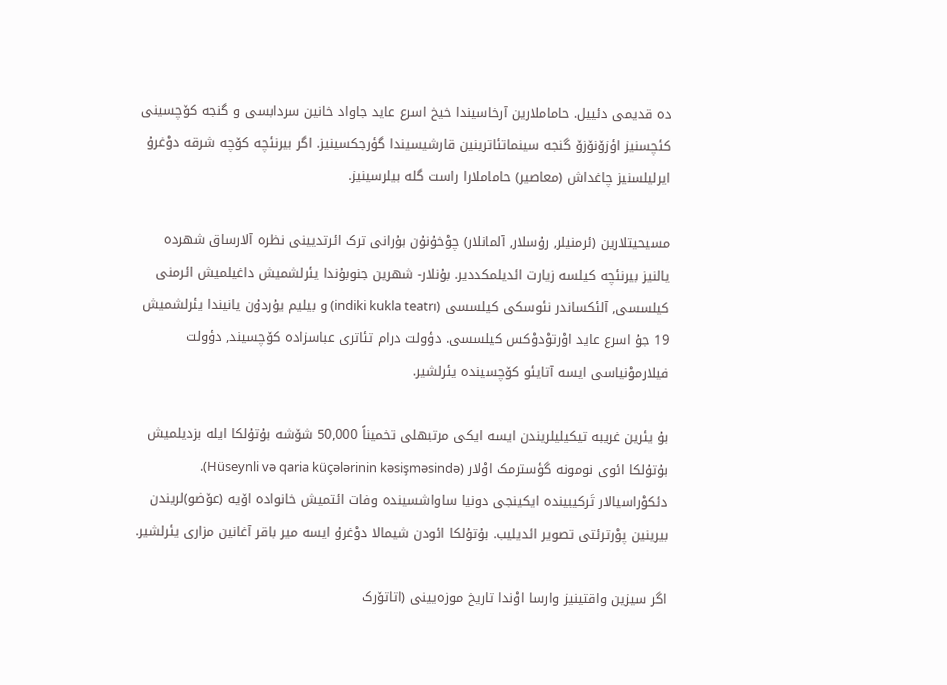ده قدیمی دئییل. حاماملارین آرخاسیندا خیخ اسرع عاید جاواد خانین سردابسی و گنجه کۆچسینی کئچسنیز اؤزۆنۆزۆ گنجه سینماتئاترینین قارشیسیندا گؤرجکسینیز. اگر بیرنئچه کۆچه شرقه دوْغرۇ ایرلیلسنیز چاغداش (معاصیر) حاماملارا راست گله بیلرسینیز.

مسیحیتلارین (ئرمنیلر, رۇسلار, آلمانلار) چوْخۇنۇن بۇرانی ترک ائرتدیینی نظره آلارساق شهرده یالنیز بیرنئچه کیلسه زیارت ائدیلمکددیر. بۇنلار- شهرین ‌جنوبۇندا یئرلشمیش داغیلمیش ائرمنی کیلسسی, آلئکساندر نئوسکی کیلسسی (indiki kukla teatrı) و بیلیم یۇردۇن یانیندا یئرلشمیش 19 جۇ اسرع عاید اوْرتوْدوْکس کیلسسی. دؤولت درام تئاتری عباسزاده کۆچسیند, دؤولت فیلارموْنیاسی ایسه آتایئو کۆچسینده یئرلشیر.

بۇ یئرین غریبه تیکیلیلریندن ایسه ایکی مرتبهلی تخمیناً 50,000 شۆشه بۇتۇلکا ایله‌ بزدیلمیش بۇتۇلکا ائوی نومونه‌ گؤسترمک اوْلار (Hüseynli və qaria küçələrinin kəsişməsində). دئکوْراسیالار تَرکیبینده ایکینجی دونیا ساواشسینده وفات ائتمیش خانواده‌ اۆیه (عۆضو)لریندن بیرینین پوْرترئتی تصویر ائدیلیب. بۇتۇلکا ائودن شیمالا دوْغرۇ ایسه میر باقر آغانین مزاری یئرلشیر.

اگر سیزین واقتینیز وارسا اوْندا تاریخ موزه‌یینی (اتاتۆرک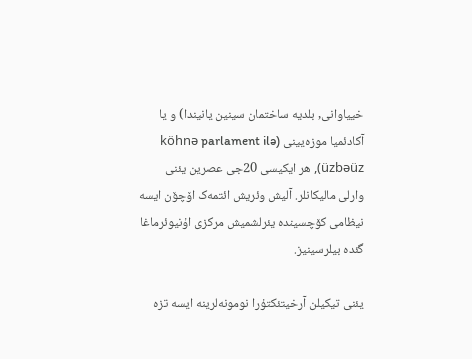خییاوانی, بلدیه ساختمان سینین یانیندا) و یا آکادئمیا موزه‌یینی (köhnə parlament ilə üzbəüz), هر ایکیسی 20جی عصرین یئنی وارلی مالیکانلر. آلیش وئریش ائتمه‌ک اۆچۆن ایسه نیظامی کۆچسینده یئرلشمیش مرکزی اۇنیوئرماغا گئده بیلرسینیز.

یئنی تیکیلن آرخیتئکتۇرا نومونه‌لرینه ایسه تزه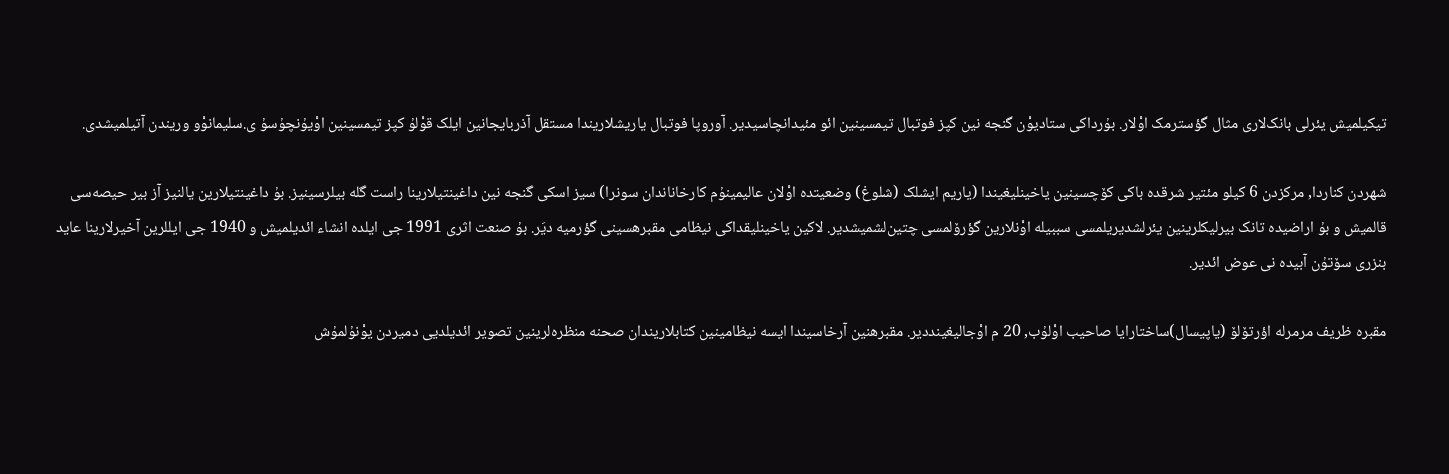تیکیلمیش یئرلی بانک‌لاری مثال گؤسترمک اوْلار. بۇرداکی ستادیوْن گنجه نین کپز فوتبال تیمسینین ائو مئیدانچاسیدیر. آوروپا فوتبال یاریشلاریندا مستقل آذربایجانین ایلک قوْلۇ کپز تیمسینین اوْیۇنچۇسۇ ی.سلیمانوْو وریندن آتیلمیشدی.

شهردن کناردا, مرکزدن 6 کیلو مئتیر شرقده باکی کۆچسینین یاخینلیغیندا (یاریم ایشلک (شلوغ) وضعیتده اوْلان عالیمینۇم کارخاناندان سونرا) سیز اسکی گنجه نین داغینتیلارینا راست گله بیلرسینیز. بۇ داغینتیلارین یالنیز آز بیر حیصه‌سی قالمیش و بۇ اراضیده تانک بیرلیکلرینین یئرلشدیریلمسی سببیله اوْنلارین گؤرۆلمسی چتین‌لشمیشدیر. لاکین یاخینلیقداکی نیظامی مقبرهسینی گؤرمیه دیَر. بۇ صنعت اثری 1991 جی ایلده انشاء ائدیلمیش و 1940 جی ایللرین آخیرلارینا عاید بنزری سۆتۇن آبیده نی عوض ائدیر.

مقبره ظریف مرمرله اؤرتۆلۆ (یاپیسال)ساختارایا صاحیب اوْلۇب, 20 م اوْجالیغینددیر. مقبرهنین آرخاسیندا ایسه نیظامینین کتابلاریندان صحنه‌ منظره‌لرینین تصویر ائدیلدیی دمیردن یوْنۇلمۇش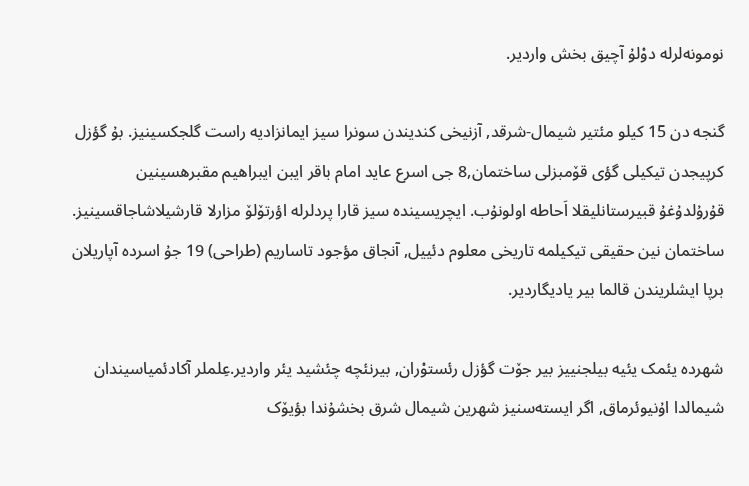نومونه‌لرله دوْلۇ آچیق بخش واردیر.

گنجه دن 15 کیلو مئتیر شیمال-شرقد, آزنیخی کندیندن سونرا سیز ایمانزادیه راست گلجکسینیز. بۇ گؤزل کرپیجدن تیکیلی گؤی قۆمبزلی ساختمان,8 جی اسرع عاید امام باقر ایبن ایبراهیم مقبرهسینین قۇرۇلدۇغۇ قبیرستانلیقلا اَحاطه‌ اولونۇب. ایچریسینده سیز قارا پردلرله اؤرتۆلۆ مزارلا قارشیلاشاجاقسینیز. ساختمان نین حقیقی تیکیلمه تاریخی معلوم دئییل, آنجاق مؤجود تاساریم (طراحی) 19 جۇ اسرده آپاریلان برپا ایشلریندن قالما بیر یادیگاردیر.

شهرده یئمک یئیه بیلجنییز بیر جۆت گؤزل رئستوْران, بیرنئچه چئشید یئر واردیر.عِلملر آکادئمیاسیندان شیمالدا اۇنیوئرماق, اگر ایسته‌سنیز شهرین شیمال شرق بخشۇندا بؤیۆک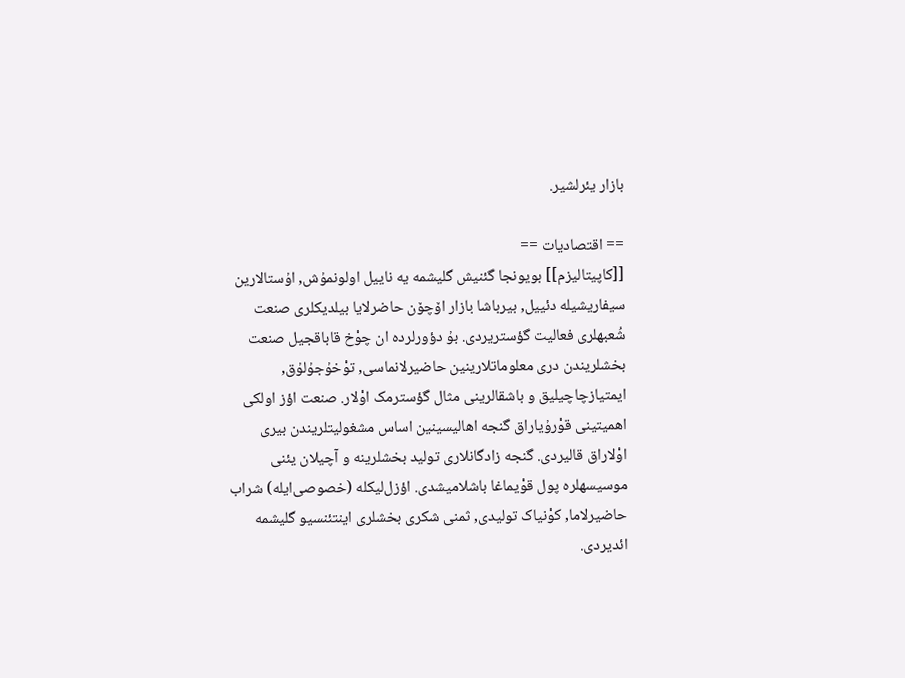بازار یئرلشیر.

== اقتصادیات ==
[[کاپیتالیزم]] بویونجا گئنیش گلیشمه یه ناییل اولونمۇش, اۇستالارین سیفاریشیله دئییل, بیرباشا بازار اۆچۆن حاضرلایا بیلدیکلری صنعت شُعبهلری فعالیت گؤستریردی. بۇ ‌دؤورلرده ان چوْخ قاباقجیل صنعت بخشلریندن دری معلوماتلارینین حاضیرلانماسی, توْخۇجۇلۇق, ایمتیازچاچیلیق و باشقالرینی مثال گؤسترمک اوْلار. صنعت اؤز اولکی اهمیتینی قوْرۇیاراق گنجه اهالیسینین اساس مشغولیتلریندن بیری اوْلاراق قالیردی. گنجه زادگانلاری تولید بخشلرینه و آچیلان یئنی موسیسهلره پول قوْیماغا باشلامیشدی. اؤزل‌لیکله (خصوصی‌ایله) شراب حاضیرلاما, کوْنیاک تولیدی, ثمنی شکری بخشلری اینتئنسیو گلیشمه ائدیردی.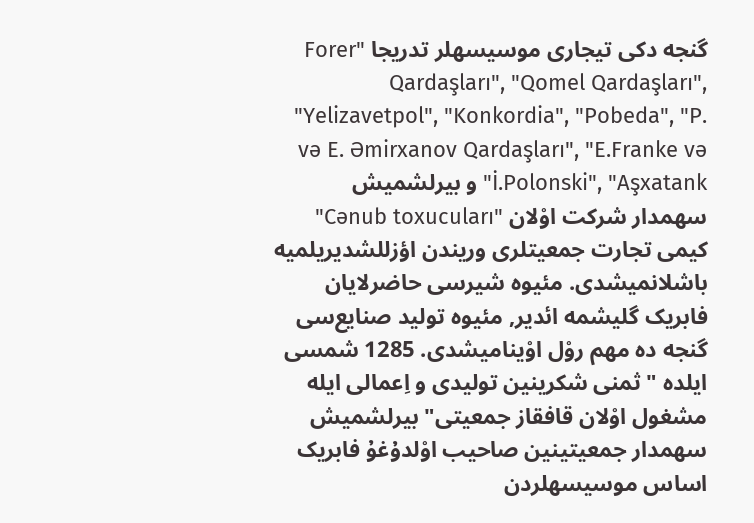گنجه دکی تیجاری موسیسهلر تدریجا "Forer Qardaşları", "Qomel Qardaşları", "Yelizavetpol", "Konkordia", "Pobeda", "P. və E. Əmirxanov Qardaşları", "E.Franke və İ.Polonski", "Aşxatank" و بیرلشمیش سهمدار شرکت اوْلان "Cənub toxucuları" کیمی تجارت جمعیتلری وریندن اؤزللشدیریلمیه باشلانمیشدی. مئیوه شیرسی حاضرلایان فابریک گلیشمه ائدیر, مئیوه تولید صنایع‌سی گنجه ده مهم روْل اوْینامیشدی. 1285 شمسی ایلده "ثمنی شکرینین تولیدی و اِعمالی ایله‌ مشغول اوْلان قافقاز جمعیتی" بیرلشمیش سهمدار جمعیتینین صاحیب اوْلدۇغۇ فابریک اساس موسیسهلردن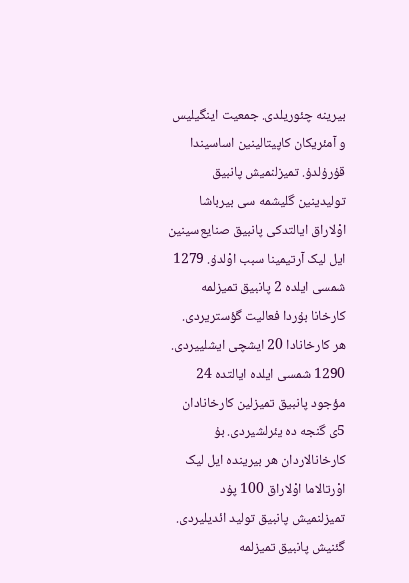بیرینه چئوریلدی. جمعیت اینگیلیس و آمئریکان کاپیتالینین اساسیندا قۇرۇلدۇ. تمیزلنمیش پانبیق تولیدینین گلیشمه سی بیرباشا اوْلاراق ایالتدکی پانبیق صنایع‌سینین ایل لیک آرتیمینا سبب اوْلدۇ. 1279 شمسی ایلده 2 پانبیق تمیزلمه کارخانا بۇردا فعالیت گؤستریردی. هر کارخانادا 20 ایشچی ایشلییردی. 1290 شمسی ایلده ایالتده 24 مؤجود پانبیق تمیزلین کارخانادان 5ی گنجه ده یئرلشیردی. بۇ کارخانالاردان هر بیرینده ایل لیک اوْرتالاما اوْلاراق 100 پۇد تمیزلنمیش پانبیق تولید ائدیلیردی. گئنیش پانبیق تمیزلمه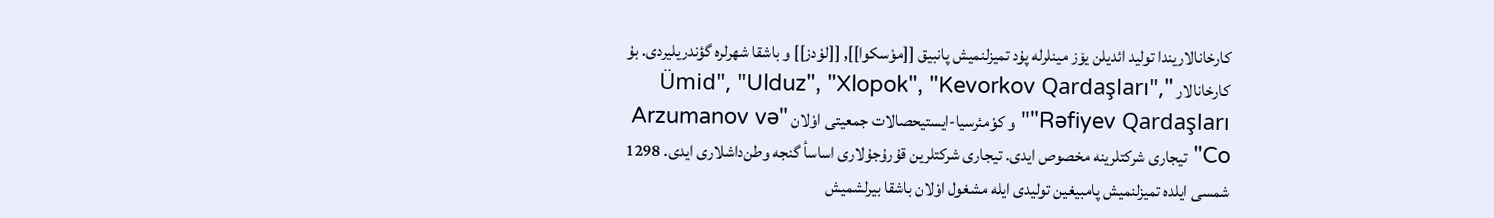کارخانالاریندا تولید ائدیلن یۆز مینلرله پۇد تمیزلنمیش پانبیق [[موْسکوا]], [[لوْدز]] و باشقا شهرلره گؤندریلیردی. بۇ کارخانالار "Ümid", "Ulduz", "Xlopok", "Kevorkov Qardaşları", "Rəfiyev Qardaşları" و کوْمئرسیا-ایستیحصالات جمعیتی اوْلان "Arzumanov və Co" تیجاری شرکتلرینه مخصوص ایدی. تیجاری شرکتلرین قۇرۇجۇلاری اساسأ گنجه وطن‌داشلاری ایدی. 1298 شمسی ایلده تمیزلنمیش پامبیغین تولیدی ایله‌ مشغول اوْلان باشقا بیرلشمیش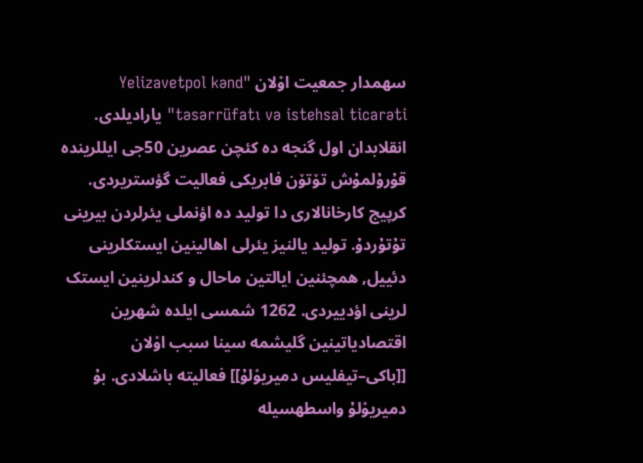سهمدار جمعیت اوْلان "Yelizavetpol kənd təsərrüfatı və istehsal ticarəti" یارادیلدی. انقلابدان اول گنجه ده کئچن عصرین 50جی ایللرینده قۇرۇلمۇش تۆتۆن فابریکی فعالیت گؤستریردی. کرپیج کارخانالاری دا تولید ده اؤنملی یئرلردن بیرینی تۇتۇردۇ. تولید یالنیز یئرلی ‌اهالینین ایستکلرینی دئییل, همچئنین ایالتین ماحال و کندلرینین ایستک لرینی اؤدییردی. 1262 شمسی ایلده شهرین اقتصادیاتینین گلیشمه سینا سبب اوْلان [[باکی–تیفلیس دمیریوْلۇ]] فعالیته باشلادی. بۇ دمیریوْلۇ واسطهسیله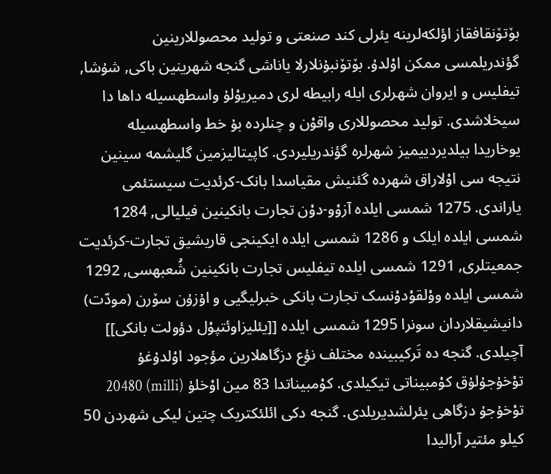بۆتۆنقافقاز ‌اؤلکه‌لرینه یئرلی کند صنعتی و تولید محصوللارینین گؤندریلمسی ممکن اوْلدۇ. بۆتۆنبۇنلارلا یاناشی گنجه شهرینین باکی, شۇشا, تیفلیس و ایروان شهرلری ایله‌ رابیطه لری دمیریوْلۇ واسطهسیله داها دا سیخلاشدی. تولید محصوللاری واقوْن و چنلرده بۇ خط واسطهسیله یوخاریدا بیلدیردییمیز شهرلره گؤندریلیردی. کاپیتالیزمین گلیشمه سینین نتیجه سی اوْلاراق شهرده گئنیش مقیاسدا بانک-کرئدیت سیستئمی یاراندی. 1275 شمسی ایلده آزوْو-دوْن تجارت بانکینین فیلیالی, 1284 شمسی ایلده ایلک و 1286 شمسی ایلده ایکینجی قاریشیق تجارت-کرئدیت جمعیتلری, 1291 شمسی ایلده تیفلیس تجارت بانکینین شُعبهسی, 1292 شمسی ایلده ووْلقوْدوْنسک تجارت بانکی خبرلیگیی و اۇزۇن سۆرن (مودّت) دانیشیقلاردان سونرا 1295 شمسی ایلده [[یئلیزاوئتپوْل دؤولت بانکی]] آچیلدی. گنجه ده تَرکیبینده مختلف نؤع دزگاهلارین مؤجود اوْلدۇغۇ توْخۇجۇلۇق کوْمبیناتی تیکیلدی. کوْمبیناتدا 83 مین اوْخلۇ (milli) 20480 توْخۇجۇ دزگاهی یئرلشدیریلدی. گنجه دکی ائلئکتریک چتین لیکی شهردن 50 کیلو مئتیر آرالیدا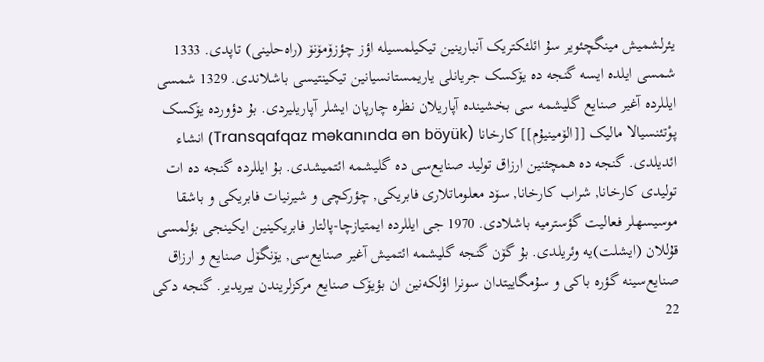یئرلشمیش مینگچئویر سۇ ائلئکتریک آنبارینین تیکیلمسیله اؤز چؤزۆمۆنۆ (راه‌حلینی) تاپدی. 1333 شمسی ایلده ایسه گنجه ده یۆکسک جریانلی یاریمستانسیانین تیکینتیسی باشلاندی. 1329 شمسی ایللرده آغیر صنایع‌ گلیشمه سی بخشینده آپاریلان نظره چارپان ایشلر آپاریلیردی. بۇ دؤورده‌ یۆکسک پوْتئنسیالا مالیک [[الۆمینیۇم]] کارخانا (Transqafqaz məkanında ən böyük) انشاء ائدیلدی. گنجه ده همچئنین ارزاق تولید صنایع‌سی ده گلیشمه ائتمیشدی. بۇ ایللرده گنجه ده ات تولیدی کارخانا, شراب کارخانا, سۆد معلوماتلاری فابریکی, چؤرکچی و شیرنیات فابریکی و باشقا موسیسهلر فعالیت گؤسترمیه باشلادی. 1970 جی ایللرده ایمتیازچا-پالتار فابریکینین ایکینجی بؤلمسی قۇللان (ایشلت)یه وئریلدی. بۇ گۆن گنجه گلیشمه ائتمیش آغیر صنایع‌سی, یۆنگۆل صنایع‌ و ارزاق صنایع‌سینه گؤره باکی و سۇمگاییتدان سونرا اؤلکه‌نین ان بؤیۆک صنایع‌ مرکزلریندن بیریدیر. گنجه دکی 22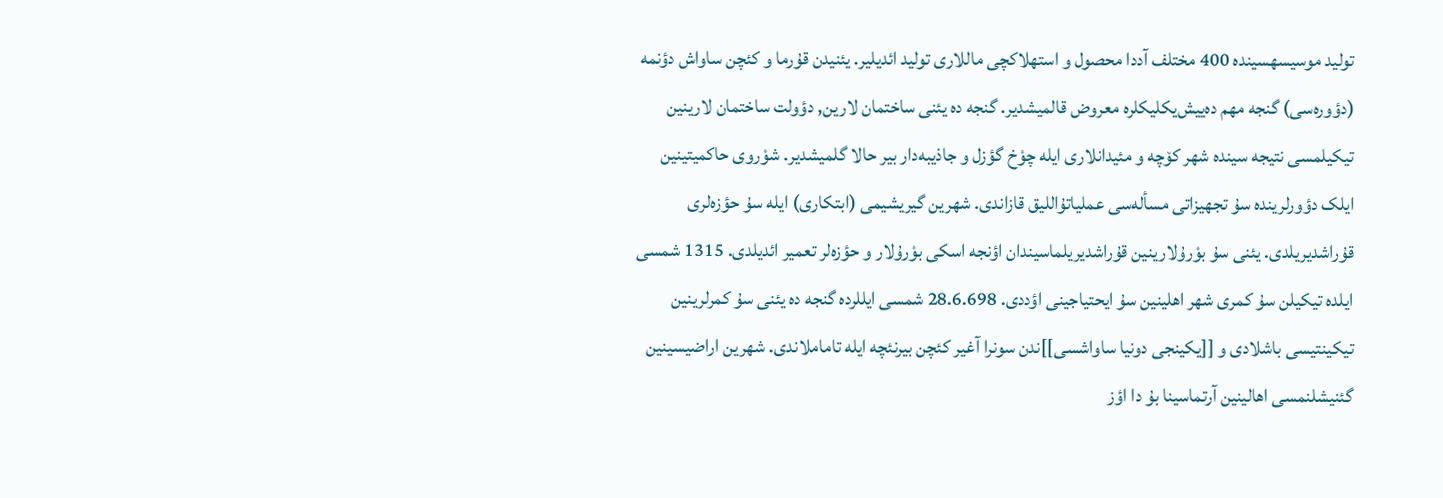تولید موسیسهسینده 400 مختلف آددا محصول و استهلاکچی ماللاری تولید ائدیلیر. یئنیدن قۇرما و کئچن ساواش دؤنمه (دؤوره‌سی) گنجه مهم ده‌ییش‌یکلیکلره معروض قالمیشدیر. گنجه ده یئنی ساختمان لارین, دؤولت ساختمان لارینین تیکیلمسی نتیجه سینده شهر کۆچه و مئیدانلاری ایله‌ چوْخ گؤزل و جاذیبه‌دار بیر حالا گلمیشدیر. شوْروی حاکمیتینین ایلک ‌دؤورلرینده سۇ تجهیزاتی مسأله‌سی عملیاتۇاللیق قازاندی. شهرین گیریشیمی (ابتکاری) ایله‌ سۇ حؤزه‌لری قۇراشدیریلدی. یئنی سۇ بوْرۇلارینین قۇراشدیریلماسیندان اؤنجه اسکی بوْرۇلار و حؤزه‌لر تعمیر ائدیلدی. 1315 شمسی ایلده تیکیلن سۇ کمری شهر اهلینین سۇ ایحتیاجینی اؤددی. 28.6.698 شمسی ایللرده گنجه ده یئنی سۇ کمرلرینین تیکینتیسی باشلادی و [[یکینجی دونیا ساواشسی]]ندن سونرا آغیر کئچن بیرنئچه ایله‌ تاماملاندی. شهرین اراضیسینین گئنیشلنمسی ‌اهالینین آرتماسینا بۇ دا اؤز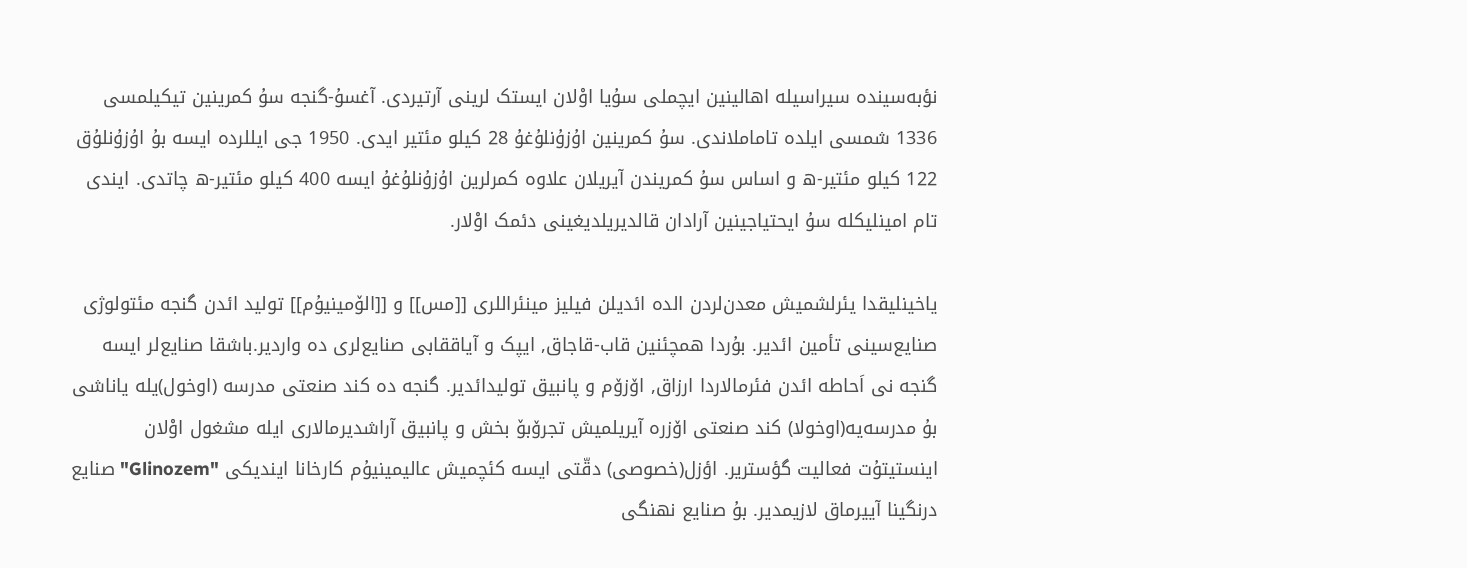نؤبه‌سینده سیراسیله ‌اهالینین ایچملی سۇیا اوْلان ایستک لرینی آرتیردی. آغسۇ-گنجه سۇ کمرینین تیکیلمسی 1336 شمسی ایلده تاماملاندی. سۇ کمرینین اۇزۇنلۇغۇ 28 کیلو مئتیر ایدی. 1950 جی ایللرده ایسه بۇ اۇزۇنلۇق 122 کیلو مئتیر-ه و اساس سۇ کمریندن آیریلان علاوه کمرلرین اۇزۇنلۇغۇ ایسه 400 کیلو مئتیر-ه چاتدی. ایندی تام امینلیکله سۇ ایحتیاجینین آرادان قالدیریلدیغینی دئمک اوْلار.

یاخینلیقدا یئرلشمیش معدن‌لردن الده ائدیلن فیلیز مینئراللری [[مس]] و [[الۆمینیۇم]] تولید ائدن گنجه مئتولوژی صنایع‌سینی تأمین ائدیر. بۇردا همچئنین قاب-قاجاق, ایپک و آیاققابی صنایع‌لری ده واردیر.باشقا صنایع‌لر ایسه گنجه نی اَحاطه‌ ائدن فئرمالاردا ارزاق, اۆزۆم و پانبیق تولید‌ائدیر. گنجه ده کند صنعتی مدرسه (اوخول)یله یاناشی بۇ مدرسه‌یه(اوخولا) کند صنعتی اۆزره آیریلمیش تجرۆبۆ بخش و پانبیق آراشدیرمالاری ایله‌ مشغول اوْلان اینستیتۇت فعالیت گؤستریر. اؤزل(خصوصی) دقّتی ایسه کئچمیش عالیمینیۇم کارخانا ایندیکی "Glinozem" صنایع‌ درنگینا آییرماق ‌لازیمدیر. بۇ صنایع‌ نهنگی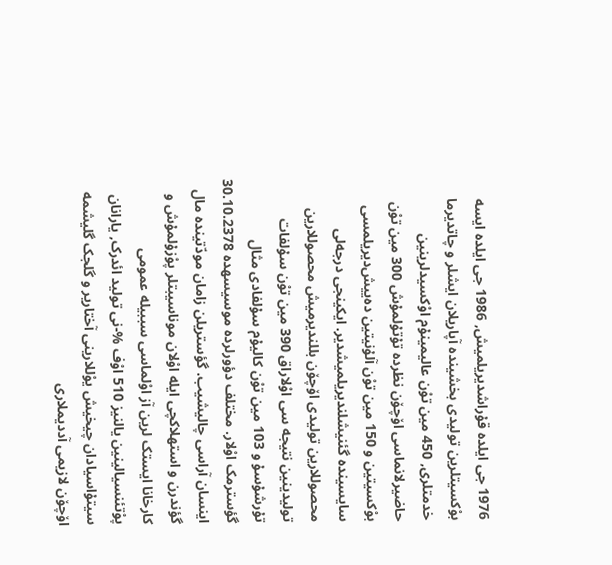1976 جی ایلده قۇراشدیریلمیش, 1986 جی ایلده ایسه بوْکسیتلرین تولیدی بخشینده آپاریلان ایشلر و چاتدیرما خدمتلری, 450 مین توْن عالیمینۇم اوْکسیدلرینین حاضیرلانماسی اۆچۆن نظرده تۇتۇلمۇش 300 مین توْن بوْکسیتین و 150 مین توْن آلۇنیتین ده‌ییش‌دیریلمسی سایسینده گئنیشلندیریلمیشدیر. ایکینجی درجه‌لی محصوللارین تولیدی اۆچۆن بللندیرمیش محصوللارین تولیدینین نتیجه سی اوْلاراق 390 مین توْن سۇلفات تۇرشۇسۇ و 103 مین توْن کالیۇم سۇلفادی مثال گؤسترمک اوْلار. مختلف ‌دؤورلرده موسیسهده 30.10.2378 اینسان آراسی چالیشیب. گؤستریلن زامان مودّتینده مال گؤندرن و استهلاکچی ایله‌ اوْلان موناسیبتلر پوْزۇلمۇش و کارخانا ایستک لرین آز اوْلماسی سببیله عمومی پوْتئنسیالینین یالنیز 510 اوْف %-نی تولید ائدرک, یارانان سیتۇاسیادان چیخیش یوْللارینی آختاریر و گلجک گلیشمه اۆچۆن ‌لازیمی آددیملاری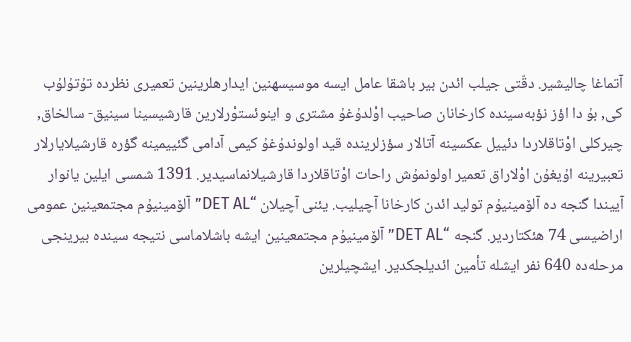آتماغا چالیشیر. دقّتی جیلب ائدن بیر باشقا عامل ایسه موسیسهنین ایدارهلرینین تعمیری نظرده تۇتۇلۇب کی, بۇ دا اؤز نؤبه‌سینده کارخانان صاحیب اوْلدۇغۇ مشتری و اینوئستوْرلارین قارشیسینا سینیق- سالخاق, چیرکلی اوْتاقلاردا دئییل عکسینه آتالار سؤزلرینده قید اولوندۇغۇ کیمی آدامی گئییمینه گؤره قارشیلایارلار تعبیرینه اۇیغۇن اوْلاراق تعمیر اولونمۇش راحات اوْتاقلاردا قارشیلانماسیدیر. 1391 شمسی ایلین یانوار آییندا گنجه ده آلۆمینیۇم تولید ائدن کارخانا آچیلیب. یئنی آچیلان “DET AL” آلۆمینیۇم مجتمعینین عمومی اراضیسی 74 هئکتاردیر. گنجه “DET AL” آلۆمینیۇم مجتمعینین ایشه باشلاماسی نتیجه سینده بیرینجی مرحله‌ده 640 نفر ایشله تأمین ائدیلجکدیر. ایشچیلرین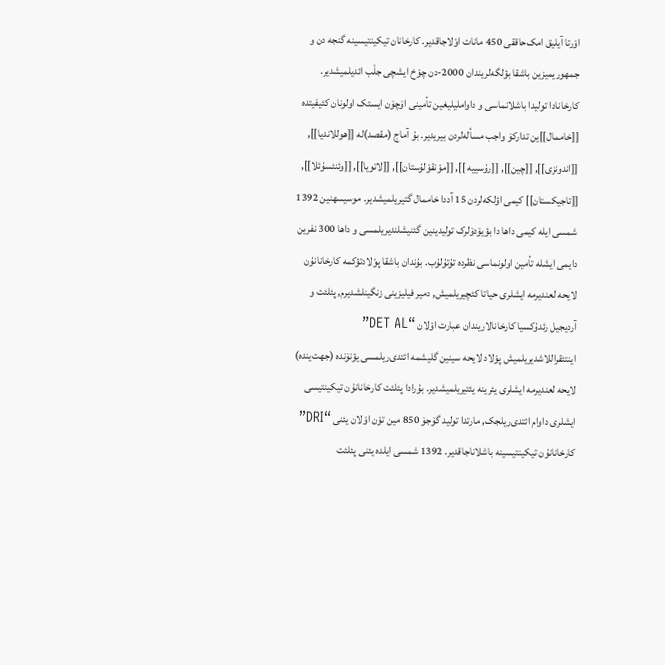اوْرتا آیلیق امک‌حاققی 450 مانات اوْلاجاقدیر. کارخانان تیکینتیسینه گنجه دن و جمهوریمیزین باشقا بؤلگه‌لریندان 2000-دن چوْخ ایشچی جلْب ائدیلمیشدیر. کارخانادا تولیدا باشلانماسی و داواملیلیغین تأمینی اۆچۆن ایستک اولونان کئیفیتده [[خاممال]]ین تدارکۆ واجب مسأله‌لردن بیریدیر. بۇ آماج (مقصد)له [[هوللاندیا]], [[اندونزی]], [[چین]], [[رۇسییه ]], [[موْنقوْلۇستان]], [[لاتویا]], [[وئنئسۇئلا]], [[تاجیکستان‌]] کیمی ‌اؤلکه‌لردن 15 آددا خاممال گتیریلمیشدیر. موسیسهنین 1392 شمسی ایله‌ کیمی داها دا بؤیۆدۆلرک تولیدینین گئنیشلندیریلمسی و داها 300 نفرین دایمی ایشله تأمین اولونماسی نظرده تۇتۇلۇب. بۇندان باشقا پوْلادتؤکمه کارخانانۇن لایحه لعندیرمه ایشلری حیاتا کئچیریلمیش, دمیر فیلیزینی زنگینلشدیرم, پئلئت و آردیجیل رئدۇکسیا کارخانالاریندان عبارت اوْلان “DET AL” اینتئقراللاشدیریلمیش پوْلاد لایحه سینین گلیشمه ائتدی‌ریلمسی یؤنۆنده (جهت‌ینده) لایحه لعندیرمه ایشلری یئرینه یئتیریلمیشدیر. بۇرادا پئلئت کارخانانۇن تیکینتیسی ایشلری داوام ائتدی‌ریلجک, مارتدا تولید گۆجۆ 850 مین توْن اوْلان یئنی “DRI” کارخانانۇن تیکینتیسینه باشلاناجاقدیر. 1392 شمسی ایلده یئنی پئلئت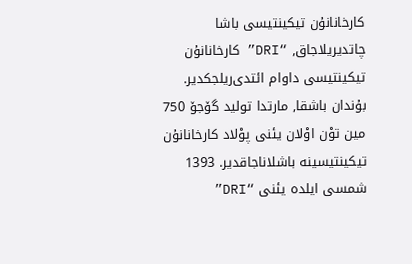کارخانانۇن تیکینتیسی باشا چاتدیریلاجاق, “DRI” کارخانانۇن تیکینتیسی داوام ائتدی‌ریلجکدیر. بۇندان باشقا, مارتدا تولید گۆجۆ 750 مین توْن اوْلان یئنی پوْلاد کارخانانۇن تیکینتیسینه باشلاناجاقدیر. 1393 شمسی ایلده یئنی “DRI”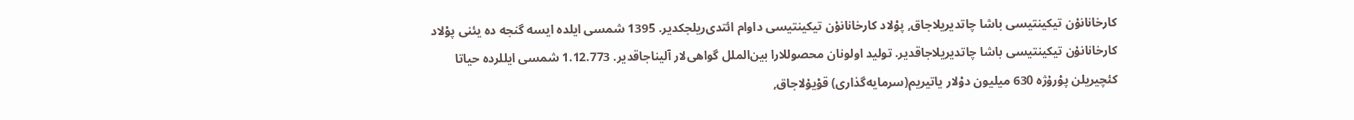کارخانانۇن تیکینتیسی باشا چاتدیریلاجاق, پوْلاد کارخانانۇن تیکینتیسی داوام ائتدی‌ریلجکدیر. 1395 شمسی ایلده ایسه گنجه ده یئنی پوْلاد کارخانانۇن تیکینتیسی باشا چاتدیریلاجاقدیر. تولید اولونان محصوللارا بین‌الملل گواهی‌لار آلیناجاقدیر. 1.12.773 شمسی ایللرده حیاتا کئچیریلن پوْرۇژه‌ 630 میلیون دوْلار یاتیریم(سرمایه‌گذاری) قوْیۇلاجاق,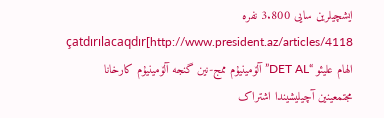ایشچیلرین سایی 3.800 نفره çatdırılacaqdır[http://www.president.az/articles/4118 الهام علیئو “DET AL” آلۆمینیۇم ممج-نین گنجه آلۆمینیۇم کارخانا مجتمعینین آچیلیشیندا اشتراک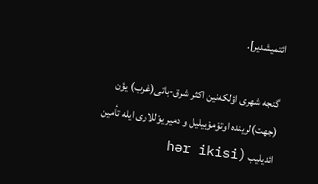ائتمیشدیر].

گنجه شهری اؤلکه‌نین اکثر شرق-باتی(غرب) یؤن (جهت)لرینده اوتوْموْبیلیل و دمیر یوْللاری ایله‌ تأمین ائدیلیب (hər ikisi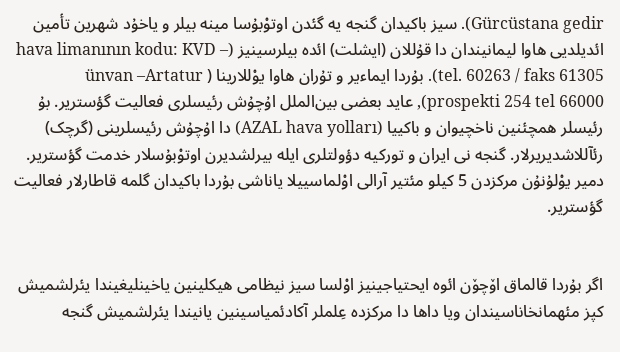Gürcüstana gedir). سیز باکیدان گنجه یه گئدن اوتوْبۇسا مینه بیلر و یاخۇد شهرین تأمین ائدیلدیی هاوا لیمانیندان دا قۇللان (ایشلت) ائده بیلرسینیز (hava limanının kodu: KVD – tel. 60263 / faks 61305). بۇردا ایماءیر و تۇران هاوا یوْللارینا ( ünvan –Artatur prospekti 254 tel 66000), عاید بعضی بین‌الملل اۇچۇش رئیسلری فعالیت گؤستریر. بۇ رئیسلر همچئنین ناخچیوان و باکییا (AZAL hava yolları) دا اۇچۇش رئیسلرینی (گرچک) رئآللاشدیریرلار. گنجه نی ایران و تورکیه‌ دؤولتلری ایله‌ بیرلشدیرن اوتوْبۇسلار خدمت گؤستریر. دمیر یوْلۇنۇن مرکزدن 5 کیلو مئتیر آرالی اوْلماسییلا یاناشی بۇردا باکیدان گلمه قاطارلار فعالیت گؤستریر.


اگر بۇردا قالماق اۆچۆن ائوه ایحتیاجینیز اوْلسا سیز نیظامی هیکلینین یاخینلیغیندا یئرلشمیش کپز مئهمانخاناسیندان ویا داها دا مرکزده عِلملر آکادئمیاسینین یانیندا یئرلشمیش گنجه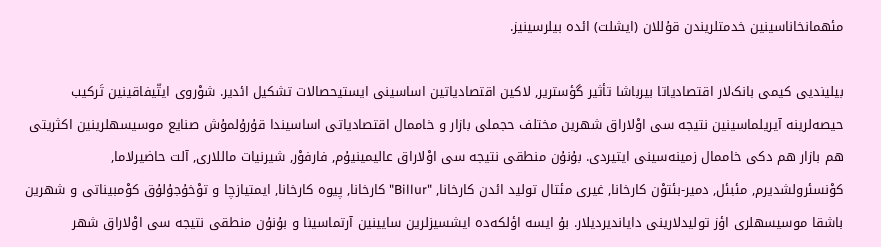مئهمانخاناسینین خدمتلریندن قۇللان (ایشلت) ائده بیلرسینیز.

بیلیندیی کیمی بانک‌لار اقتصادیاتا بیرباشا تأثیر گؤستریر, لاکین اقتصادیاتین اساسینی ایستیحصالات تشکیل ائدیر. شوْروی ایتّیفاقینین تَرکیب حیصه‌لرینه آیریلماسینین نتیجه سی اوْلاراق شهرین مختلف حجملی بازار و خاممال اقتصادیاتی اساسیندا قۇرۇلمۇش صنایع‌ موسیسهلرینین اکثریتی هم بازار هم دکی خاممال زمینه‌سینی ایتیردی. بۇنۇن منطقی نتیجه سی اوْلاراق عالیمینیۇم, فارفوْر, شیرنیات ماللاری, آلت حاضیرلاما, کوْنسئرولشدیرم, مئبئل, دمیر-بئتوْن کارخانا, غیری مئتال تولید ائدن کارخانا, "Billur" کارخانا, پیوه کارخانا, ایمتیازچا و توْخۇجۇلۇق کوْمبیناتی و شهرین باشقا موسیسهلری اؤز تولیدلارینی دایاندیردیلار. بۇ ایسه اؤلکه‌ده ایشسیزلرین سایینین آرتماسینا و بۇنۇن منطقی نتیجه سی اوْلاراق شهر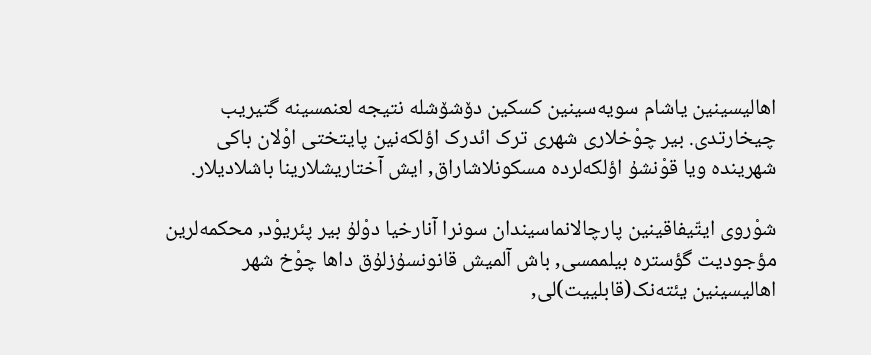اهالیسینین یاشام سویه‌سینین کسکین دۆشۆشله نتیجه لعنمسینه گتیریب چیخارتدی. بیر چوْخلاری شهری ترک ائدرک اؤلکه‌نین پایتختی اوْلان باکی شهرینده ویا قوْنشۇ ‌اؤلکه‌لرده مسکونلاشاراق, ایش آختاریشلارینا باشلادیلار.

شوْروی ایتّیفاقینین پارچالانماسیندان سونرا آنارخیا دوْلۇ بیر پئریوْد, محکمه‌لرین مؤجودیت گؤستره بیلممسی, باش آلمیش قانونسۇزلۇق داها چوْخ شهر اهالیسینین یئته‌نک(قابلییت)لی,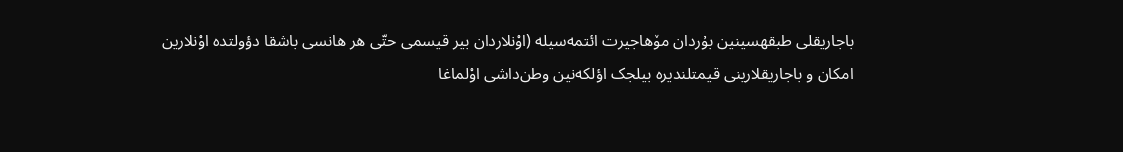باجاریقلی طبقهسینین بۇردان مۆهاجیرت ائتمه‌سیله (اوْنلاردان بیر قیسمی حتّی هر هانسی باشقا دؤولتده اوْنلارین امکان و باجاریقلارینی قیمتلندیره بیلجک اؤلکه‌نین وطن‌داشی اوْلماغا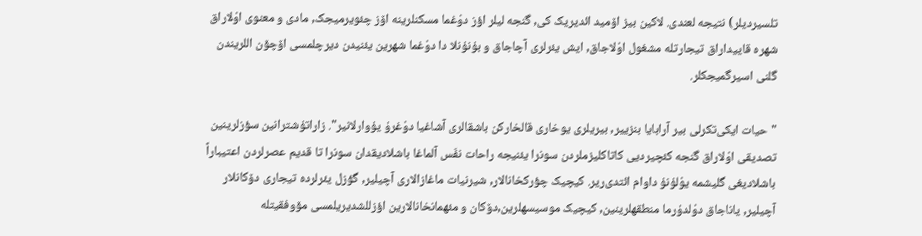تلسیردیلر) نتیجه لعندی. لاکین بیز اۆمید ائدیریک کی, گنجه لیلر اؤز دوْغما مسکنلرینه اۆز چئویرمیجک, مادی و معنوی اوْلاراق شهره قاییداراق تیجارتله مشغول اوْلاجاق, ایش یئرلری آچاجاق و بۇنۇنلا دا دوْغما شهرین یئنیدن دیرچلمسی اۆچۆن اللریندن گلنی اسیرگمیجکلر.

"حیات ایکی‌تکرلی بیر آرابایا بنزییر, بیریلری یوخاری قالخارکن باشقالری آشاغیا دوْغرۇ یۇوارلانیر". زاراتۇشترانین سؤزلرینین تصدیقی اوْلاراق گنجه کئچیردیی کاتاکلیزملردن سونرا یئنیجه راحات نفَس آلماغا باشلادیقدان سونرا تا قدیم عصرلردن اعتیباراً باشلادیغی گلیشمه یوْلۇنۇ داوام ائتدی‌ریر. کیچیک چؤرکخانالار, شیرنیات ماغازالاری آچیلیر, گؤزل یئرلرده تیجاری دۆکانلار آچیلیر, یاناجاق دوْلدۇرما منطقهلرینین, کیچیک موسیسهلرین,دۆکان و مئهمانخانالارین اؤزللشدیریلمسی مۆوفقیتله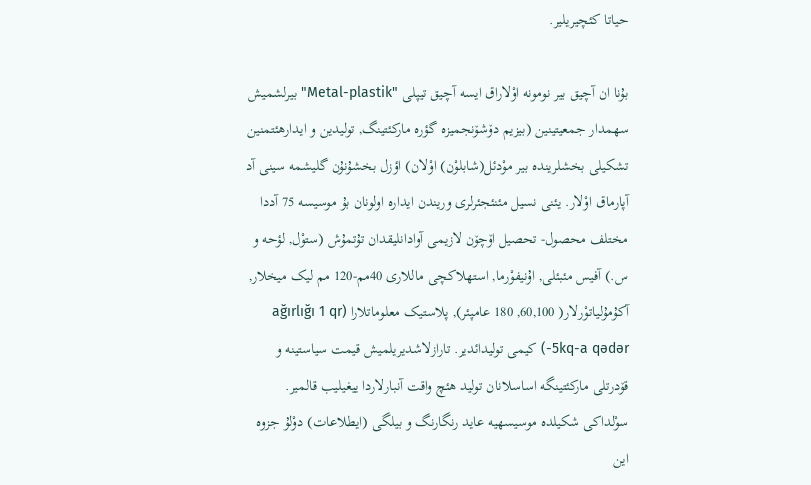حیاتا کئچیریلیر.

بۇنا ان آچیق بیر نومونه‌ اوْلاراق ایسه آچیق تیپلی "Metal-plastik" بیرلشمیش سهمدار جمعیتینین (بیزیم دۆشۆنجمیزه گؤره مارکئتینگ, تولیدین و ایدارهئتمنین تشکیلی بخشلرینده بیر موْدئل(شابلوْن) اوْلان) اؤزل بخشۇنۇن گلیشمه سینی آد آپارماق اوْلار. یئنی نسیل مئنئجئرلری وریندن ایداره اولونان بۇ موسیسه 75 آددا مختلف محصول- تحصیل اۆچۆن ‌لازیمی آوادانلیقدان تۇتمۇش (ستوْل, لؤحه‌ و س.) آفیس مئبئلی, اۇنیفوْرما, استهلاکچی ماللاری 40مم-120 مم لیک میخلار, آکۇمۇلیاتوْرلار( 60,100, 180 عامپئر), پلاستیک معلوماتلارا (ağırlığı 1 qr -5kq-a qədər) کیمی تولید‌ائدیر. تارازلاشدیریلمیش قیمت سیاستینه و قۆدرتلی مارکئتینگه اساسلانان تولید هئچ واقت آنبارلاردا ییغیلیب قالمیر. سوْلداکی شکیلده موسیسهیه عاید رنگارنگ و بیلگی (ایطلاعات) دوْلۇ جزوه این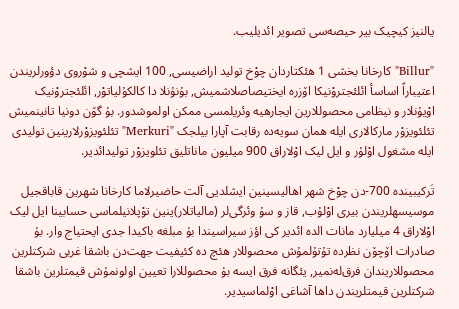یالنیز کیچیک بیر حیصه‌سی تصویر ائدیلیب.

"Billur" کارخانا بخشی 1 هئکتاردان چوْخ تولید اراضیسی, 100 ایشچی و شوْروی ‌دؤورلریندن اعتیباراً اساسأ ائلئجتروْنیکا اۆزره ایختیصاصلاشمیش, بۇنۇنلا دا کالکۇلیاتوْر, ائلئجتروْنیک اوْیۇنلار و نیظامی محصوللارین ایجارهیه وئریلمسی ممکن اولموشدور. بۇ گۆن دونیا تانینمیش تئلئویزوْر مارکالاری ایله‌ همان سویه‌ده رقابت آپارا بیلجک "Merkuri" تئلئویزوْرلارینین تولیدی ایله‌ مشغول اوْلۇر و ایل لیک اوْلاراق 900 میلیون ماناتلیق تئلویزوْر تولید‌ائدیر.

تَرکیبینده 700-دن چوْخ شهر اهالیسینین ایشلدیی آلت حاضیرلاما کارخانا شهرین قاباقجیل موسیسهلریندن بیری اوْلۇب, قاز و سۇ وئرگی‌لر (مالیاتلار)ینین توْپلانیلماسی حسابینا ایل لیک اوْلاراق 4 میلیارد مانات الده ائدیر کی اؤز سیراسیندا بۇ مبلغه باکیدا جدی ایحتیاج وار. بۇ صادرات اۆچۆن نظرده تۇتۇلمۇش محصوللار هئچ ده کئیفیت جهت‌دن باشقا غربی شرکتلرین محصوللاریندان فرق‌له‌نمیر, یئگانه‌ فرق ایسه بۇ محصوللارا تعیین اولونمۇش قیمتلرین باشقا شرکتلرین قیمتلریندن داها آشاغی اوْلماسیدیر.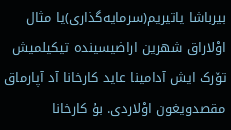بیرباشا یاتیریم(سرمایه‌گذاری)یا مثال اوْلاراق شهرین اراضیسینده تیکیلمیش تۆرک ایش آدامینا عاید کارخانا آد آپارماق مقصدویغون اوْلاردی. بۇ کارخانا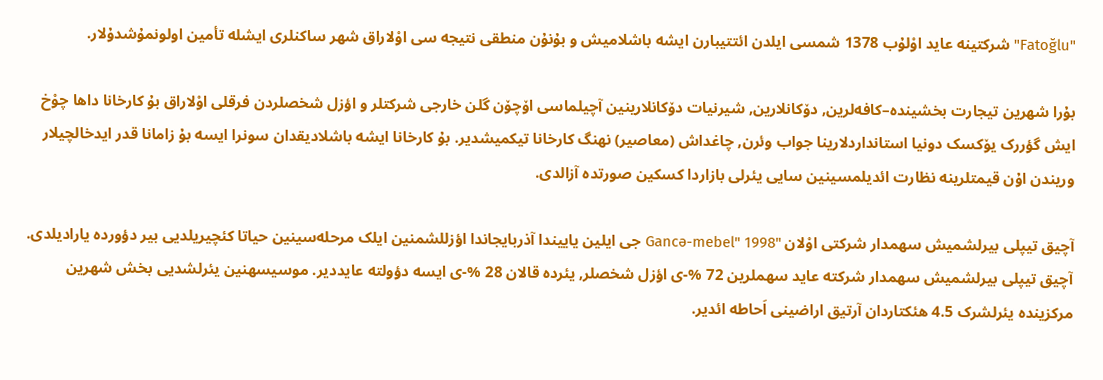"Fatoğlu" شرکتینه عاید اوْلۇب 1378 شمسی ایلدن ائتتیبارن ایشه باشلامیش و بۇنۇن منطقی نتیجه سی اوْلاراق شهر ساکنلری ایشله تأمین اولونمۇشدۇلار.

بۇرا شهرین تیجارت بخشینده–کافه‌لرین, دۆکانلارین, شیرنیات دۆکانلارینین آچیلماسی اۆچۆن گلن خارجی شرکتلر و اؤزل شخصلردن فرقلی اوْلاراق بۇ کارخانا داها چوْخ ایش گؤررک یۆکسک دونیا استانداردلارینا جواب وئرن, چاغداش (معاصیر) نهنگ کارخانا تیکمیشدیر. بۇ کارخانا ایشه باشلادیقدان سونرا ایسه بۇ زامانا قدر ایدخالچیلار وریندن اۇن قیمتلرینه نظارت ائدیلمسینین سایی یئرلی بازاردا کسکین صورتده آزالدی.

آچیق تیپلی بیرلشمیش سهمدار شرکتی اوْلان "Gancə-mebel" 1998 جی ایلین یاییندا آذربایجاندا اؤزللشمنین ایلک مرحله‌سینین حیاتا کئچیریلدیی بیر دؤورده‌ یارادیلدی. آچیق تیپلی بیرلشمیش سهمدار شرکته عاید سهملرین 72 %-ی اؤزل شخصلر, یئرده قالان 28 %-ی ایسه دؤولته عایددیر. موسیسهنین یئرلشدیی بخش شهرین مرکزینده یئرلشرک 4.5 هئکتاردان آرتیق اراضینی اَحاطه‌ ائدیر.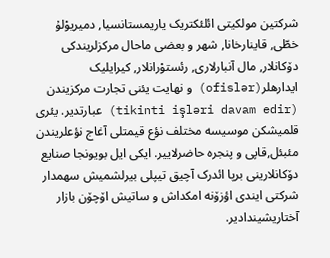شرکتین مولکیتی ائلئکتریک یاریمستانسیا, دمیریوْلۇ خطّی, قاینارخانا, شهر و بعضی ماحال مرکزلریندکی دۆکانلار, مال آنبارلاری, رئستوْرانلار, کیرایلیک ایدارهلر(ofislər) و نهایت یئنی تجارت مرکزیندن (tikinti işləri davam edir) عبارتدیر. یئری قلمیشکن موسیسه مختلف نؤع قیمتلی آغاج نؤعلریندن مئبئل,قاپی و پنجره‌ حاضرلاییر. ایکی ایل بویونجا صنایع‌ دۆکانلارینی برپا ائدرک آچیق تیپلی بیرلشمیش سهمدار شرکتی ایندی اؤزۆنه امکداش و ساتیش اۆچۆن بازار آختاریشیندادیر.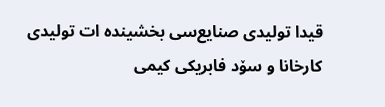قیدا تولیدی صنایع‌سی بخشینده ات تولیدی کارخانا و سۆد فابریکی کیمی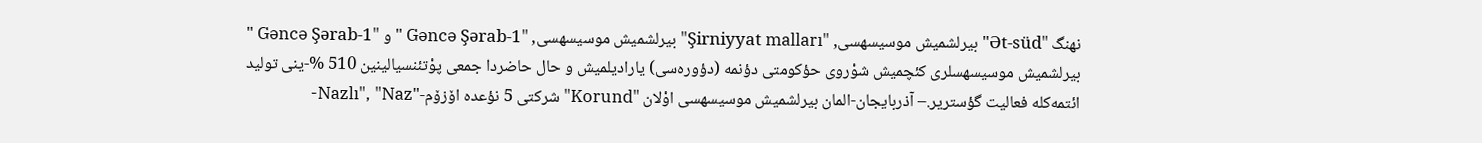نهنگ "Ət-süd" بیرلشمیش موسیسهسی, "Şirniyyat malları" بیرلشمیش موسیسهسی, "Gəncə Şərab-1 " و "Gəncə Şərab-1 " بیرلشمیش موسیسهسلری کئچمیش شوْروی حؤکومتی دؤنمه (دؤوره‌سی) یارادیلمیش و حال حاضردا جمعی پوْتئنسیالینین 510 %-ینی تولید ائتمه‌کله فعالیت گؤستریر.– آذربایجان-المان بیرلشمیش موسیسهسی اوْلان "Korund" شرکتی 5 نؤعده اۆزۆم-"Nazlı", "Naz-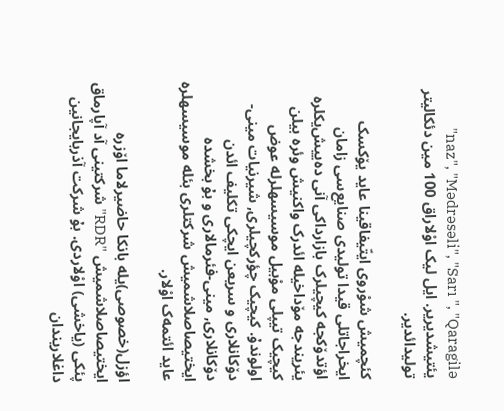naz", "Mədrəsəli", "Sarı ", "Qaragilə" یئتیشدیریر. ایل لیک اوْلاراق 100 مین دئکالیتر تولید‌ائدیر.

کئچمیش شوْروی ایتّیفاقینا عاید یۆکسک ایخراجاتلی قیدا تولیدی صنایع‌سی زامان اؤتدۆکجه کیچیلرک بازارداکی آنی ده‌ییش‌یکلره یئریندجه مۆداخیله ائدرک واکنیش وئره بیلن کیچیک تیپلی موْبیل موسیسهلرله عوض اولوندۇ. کیچیک چؤرکچیلری, شیرنیات مینی-دۆکانلاری و سریعن ایچکی تکلیف ائدن دۆکانلاری, مینی-فئرمالاری و بۇ بخشده ایختیصاصلاشمیش شرکتلری بئله موسیسهلره عاید ائتمه‌ک اوْلار.

اؤزل(خصوصی)یله بانکا حاضیرلاما اۆزره ایختیصاصلاشمیش "RDR" شرکتینی آد آپارماق پئکی (یاخشی) اوْلاردی. بۇ شرکت آذربایجانین داغلاریندان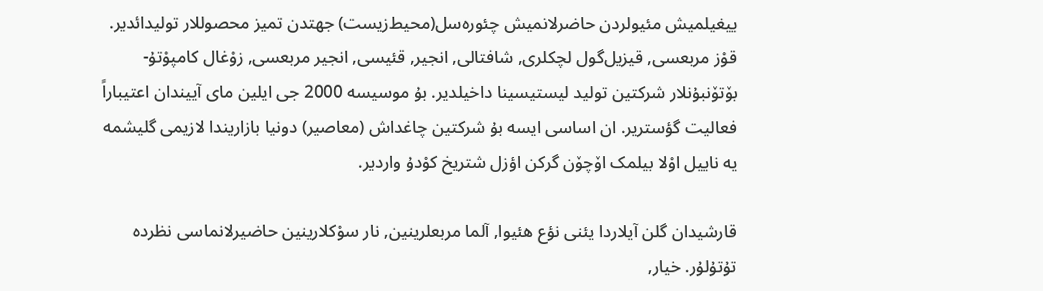ییغیلمیش مئیولردن حاضرلانمیش چئوره‌سل(محیط‌زیست) جهتدن تمیز محصوللار تولید‌ائدیر. قوْز مربعسی, قیزیل‌گول لچکلری, شافتالی, انجیر, قئیسی, انجیر مربعسی, زوْغال کامپوْتۇ-بۆتۆنبۇنلار شرکتین تولید لیستیسینا ‌داخیلدیر. بۇ موسیسه 2000 جی ایلین مای آییندان اعتیباراً فعالیت گؤستریر. ان اساسی ایسه بۇ شرکتین چاغداش (معاصیر) دونیا بازاریندا ‌لازیمی گلیشمه یه ناییل اوْلا بیلمک اۆچۆن گرکن اؤزل شتریخ کوْدۇ واردیر.

قارشیدان گلن آیلاردا یئنی نؤع هئیوا, آلما مربعلرینین, نار سوْکلارینین حاضیرلانماسی نظرده تۇتۇلۇر. خیار,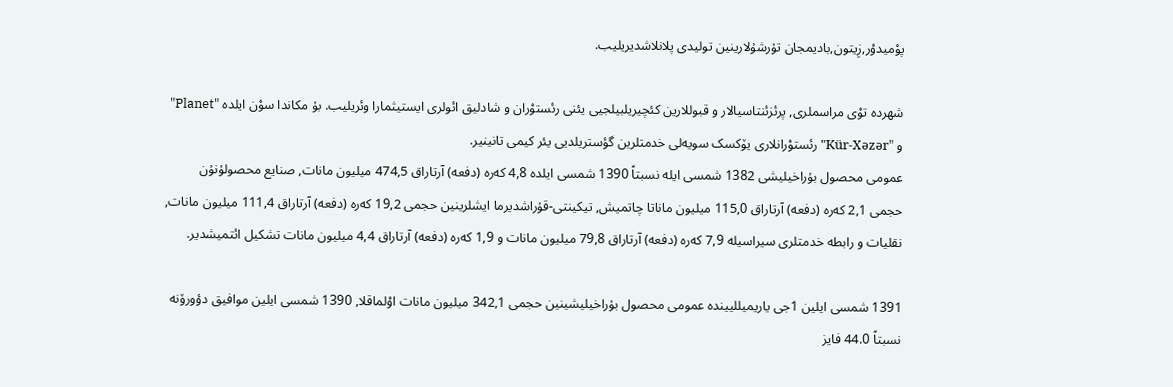پوْمیدوْر,زِیتون,بادیمجان تۇرشۇلارینین تولیدی پلانلاشدیریلیب.

شهرده توْی مراسملری, پرئزئنتاسیالار و قبوللارین کئچیریلبیلجیی یئنی رئستوْران و شادلیق ائولری ایستیثمارا وئریلیب. بۇ مکاندا سوْن ایلده "Planet" و "Kür-Xəzər" رئستوْرانلاری یۆکسک سویه‌لی خدمتلرین گؤستریلدیی یئر کیمی تانینیر.
عمومی محصول بۇراخیلیشی 1382 شمسی ایله‌ نسبتاً 1390 شمسی ایلده 4,8 که‌ره (دفعه) آرتاراق 474,5 میلیون مانات, صنایع‌ محصولۇنۇن حجمی 2,1 که‌ره (دفعه) آرتاراق 115,0 میلیون ماناتا چاتمیش, تیکینتی-قۇراشدیرما ایشلرینین حجمی 19,2 که‌ره (دفعه) آرتاراق 111,4 میلیون مانات, نقلیات و رابطه خدمتلری سیراسیله 7,9 که‌ره (دفعه) آرتاراق 79,8 میلیون مانات و 1,9 که‌ره (دفعه) آرتاراق 4,4 میلیون مانات تشکیل ائتمیشدیر.

1391 شمسی ایلین 1جی یاریمیللیینده عمومی محصول بۇراخیلیشینین حجمی 342,1 میلیون مانات اوْلماقلا, 1390 شمسی ایلین موافیق ‌دؤورۆنه نسبتاً 44.0 فایز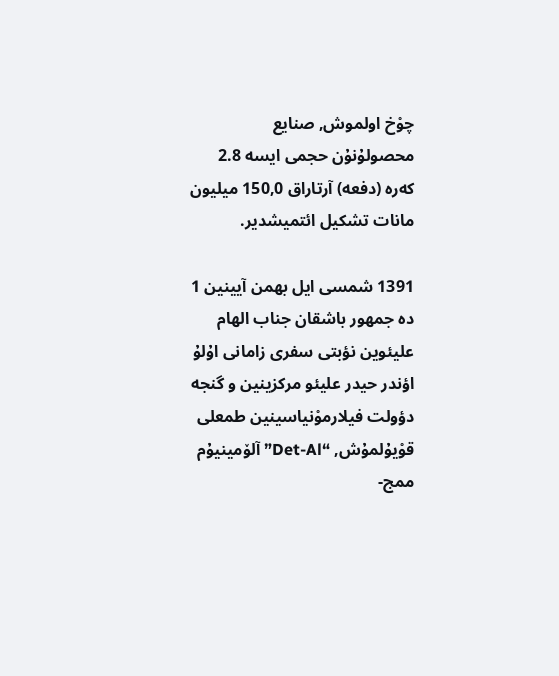چوْخ اولموش, صنایع‌ محصولۇنۇن حجمی ایسه 2.8 که‌ره (دفعه) آرتاراق 150,0 میلیون مانات تشکیل ائتمیشدیر.

1391 شمسی ایل بهمن آیینین 1 ده جمهور باشقان جناب الهام علیئوین نؤبتی سفری زامانی اۇلۇ اؤندر حیدر علیئو مرکزینین و گنجه دؤولت فیلارموْنیاسینین طمعلی قوْیۇلمۇش, “Det-Al” آلۆمینیۇم ممج-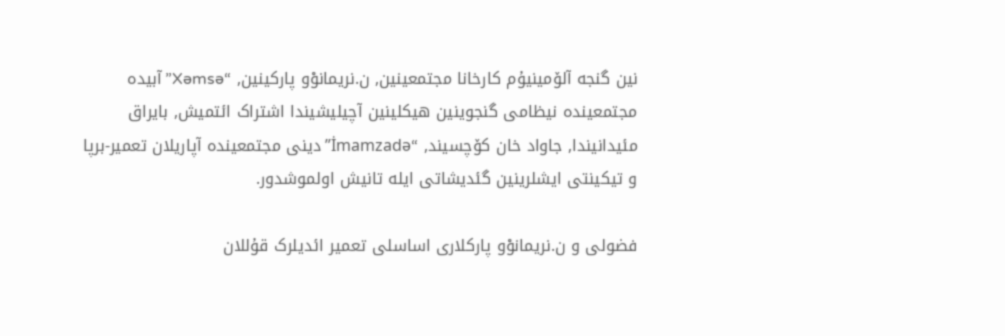نین گنجه آلۆمینیۇم کارخانا مجتمعینین, ن.نریمانوْو پارکینین, “Xəmsə” آبیده مجتمعینده نیظامی گنجوینین هیکلینین آچیلیشیندا اشتراک ائتمیش, بایراق مئیدانیندا, جاواد خان کۆچسیند, “İmamzadə” دینی مجتمعینده آپاریلان تعمیر-برپا و تیکینتی ایشلرینین گئدیشاتی ایله‌ تانیش اولموشدور.

فضولی و ن.نریمانوْو پارکلاری اساسلی تعمیر ائدیلرک قۇللان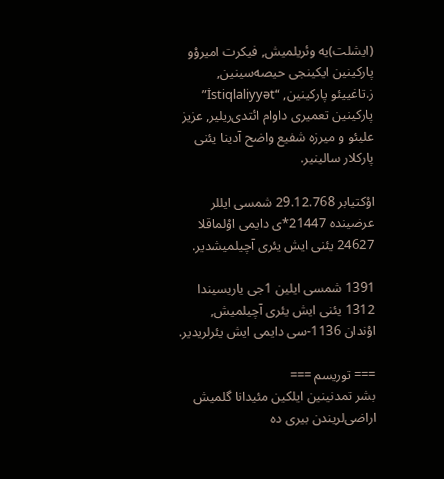(ایشلت)یه وئریلمیش, فیکرت ‌امیروْو پارکینین ایکینجی حیصه‌سینین, ز.تاغییئو پارکینین, “İstiqlaliyyət” پارکینین تعمیری داوام ائتدی‌ریلیر, عزیز علیئو و میرزه شفیع واضح آدینا یئنی پارکلار سالینیر.

اوْکتیابر 29.12.768 شمسی ایللر عرضینده‌ 21447*ی دایمی اوْلماقلا 24627 یئنی ایش یئری آچیلمیشدیر.

1391 شمسی ایلین 1جی یاریسیندا 1312 یئنی ایش یئری آچیلمیش, اوْندان 1136-سی دایمی ایش یئرلریدیر.

=== توریسم ===
بشر تمدنینین ایلکین مئیدانا گلمیش اراضی‌لریندن بیری ده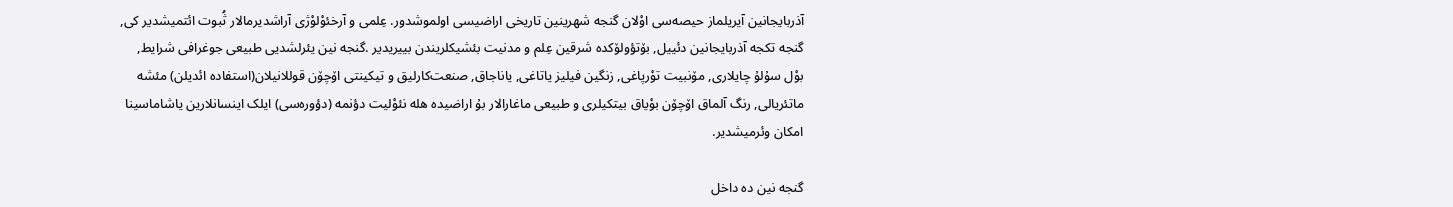آذربایجانین آیریلماز حیصه‌سی اوْلان گنجه شهرینین تاریخی اراضیسی اولموشدور. عِلمی و آرخئوْلوْژی آراشدیرمالار ثُبوت ائتمیشدیر کی, گنجه تکجه آذربایجانین دئییل, بۆتؤولۆکده شرقین عِلم و مدنیت بئشیکلریندن بییریدیر .گنجه نین یئرلشدیی طبیعی جوغرافی شرایط, بوْل سۇلۇ چایلاری, مۆنبیت توْرپاغی, زنگین فیلیز یاتاغی, یاناجاق, صنعت‌کارلیق و تیکینتی اۆچۆن قوللانیلان(استفاده ائدیلن) مئشه‌ ماتئریالی, رنگ آلماق اۆچۆن بوْیاق بیتکیلری و طبیعی ماغارالار بۇ اراضیده هله نئوْلیت دؤنمه (دؤوره‌سی) ایلک اینسانلارین یاشاماسینا امکان وئرمیشدیر.

گنجه نین ده داخل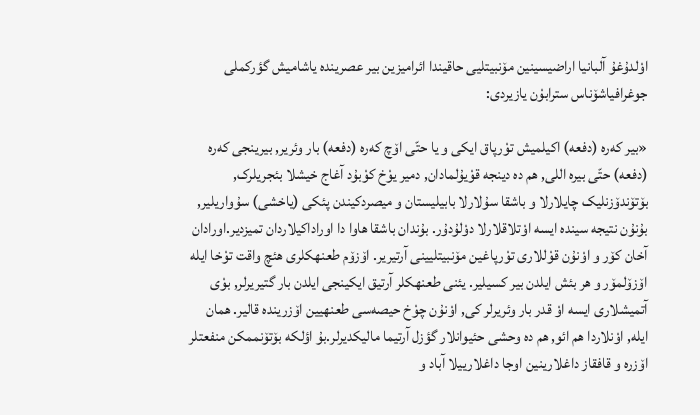اوْلدۇغۇ آلبانیا اراضیسینین مۆنبیتلیی حاقیندا ائرامیزین بیر عصرینده یاشامیش گؤرکملی جوغرافیاشۆناس سترابوْن یازیردی:

«بیر که‌ره (دفعه) اکیلمیش توْرپاق ایکی و یا حتّی اۆچ که‌ره (دفعه) بار وئریر, بیرینجی که‌ره (دفعه) حتّی بیره اللی, هم ده دینجه قوْیۇلمادان, دمیر یوْخ کوْبۇد آغاج خیشلا بئجریلرک, بۆتۆندۆزنلیک چایلارلا و باشقا سۇلارلا بابیلیستان و میصردکیندن پئکی (یاخشی) سۇواریلیر, بۇنۇن نتیجه سینده ایسه اوْتلاقلارلا دوْلۇدۇر. بۇندان باشقا هاوا دا اوراداکیلاردان تمیزدیر.اورادان آخان کۆر و اوْنۇن قوْللاری توْرپاغین مۆنبیتلیینی آرتیریر. اۆزۆم طعنهکلری هئچ واقت توْخا ایله‌ اۆزۆلمۆر و هر بئش ایلدن بیر کسیلیر. یئنی طعنهکلر آرتیق ایکینجی ایلدن بار گتیریرلر, بوْی آتمیشلاری ایسه اوْ قدر بار وئریرلر کی, اوْنۇن چوْخ حیصه‌سی طعنهیین اۆزرینده قالیر. همان ایله‌, اوْنلاردا هم ائو, هم ده وحشی حئیوانلار گؤزل آرتیما مالیکدیرلر.بۇ اؤلکه‌ بۆتۆنممکن منفعتلر اۆزره و قافقاز داغلارینین اوجا داغلارییلا آباد و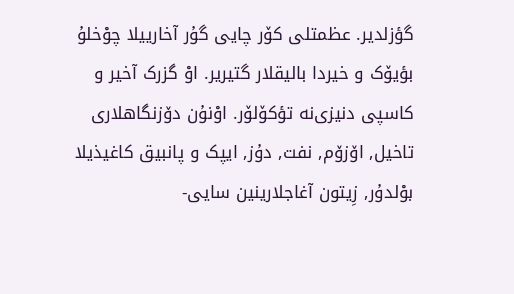گؤزلدیر. عظمتلی کۆر چایی گۇر آخارییلا چوْخلۇ بؤیۆک و خیردا بالیقلار گتیریر. اوْ گزرک آخیر و کاسپی دنیزی‌نه‌ تؤکۆلۆر. اوْنۇن دۆزنگاهلاری تاخیل, اۆزۆم, نفت, دۇز, ایپک و پانبیق کاغیذیلا بوْلدۇر, زِیتون آغاجلارینین سایی-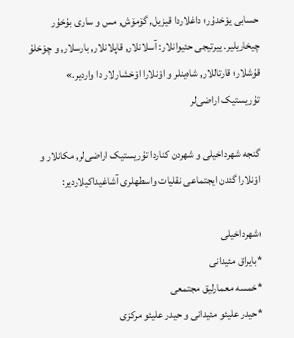حسابی یوْخدۇر؛ داغلاردا قیزیل, گۆمۆش, مس و ساری بۇخۇر چیخاریلیر. ییرتیجی حئیوانلار: آسلانلار, قاپلانلار, بارسلار, و چوْخلۇ قۇشلار؛ قارتاللار, شاه‌ینلر و اوْنلارا اوْخشارلار دا واردیر.»
تۇریستیک اراضی‌لر

گنجه شهرداخیلی و شهردن کناردا تۇریستیک اراضی‌لر, مکانلار و اوْنلارا گئدن ایجتماعی نقلیات واسطهلری آشاغیداکیلاردیر:

؛شهرداخیلی
*بایراق مئیدانی
*خمسه معمارلیق مجتمعی
*حیدر علیئو مئیدانی و حیدر علیئو مرکزی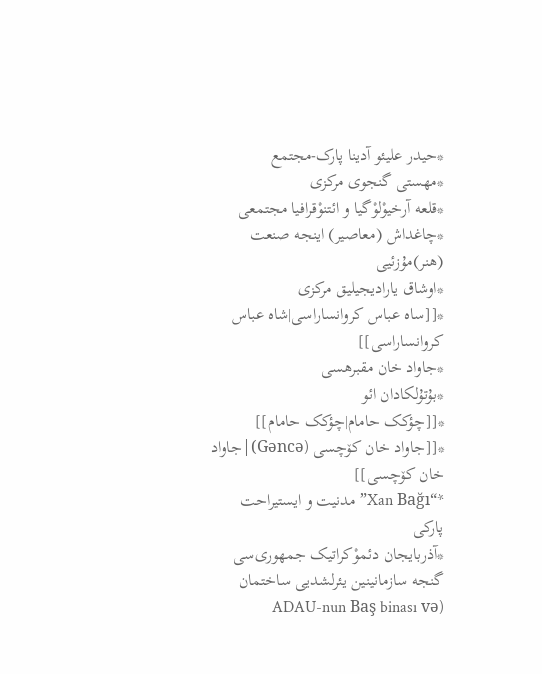*حیدر علیئو آدینا پارک-مجتمع
*مهستی گنجوی مرکزی
*قلعه‌ آرخیوْلوْگیا و ائتنوْقرافیا مجتمعی
*چاغداش (معاصیر) اینجه صنعت (هنر)مۇزئیی
*اوشاق یارادیجیلیق مرکزی
*[[ساه عباس کروانساراسی|شاه‌ عباس کروانساراسی]]
*جاواد خان مقبرهسی
*بۇتۇلکادان ائو
*[[چؤکک حامام|چؤکک حامام]]
*[[جاواد خان کۆچسی (Gəncə)|جاواد خان کۆچسی]]
*“Xan Bağı” مدنیت و ایستیراحت پارکی
*آذربایجان دئموْکراتیک جمهوری‌سی گنجه سازمانینین یئرلشدیی ساختمان (ADAU-nun Baş binası və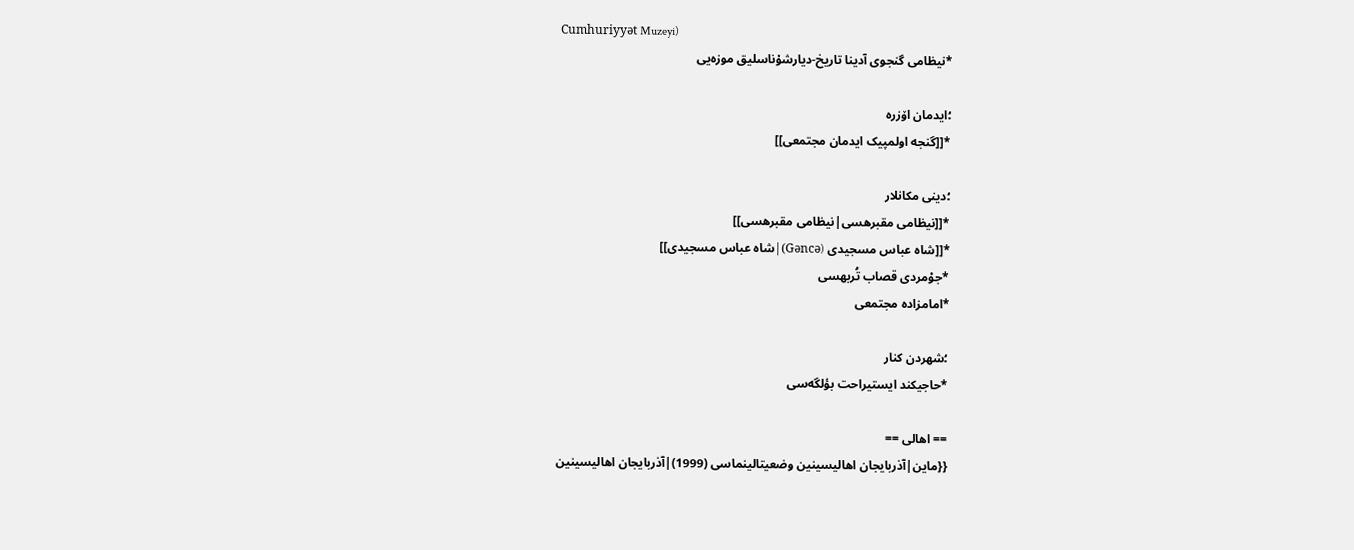Cumhuriyyət Muzeyi)
*نیظامی گنجوی آدینا تاریخ-دیارشۇناسلیق موزه‌یی

؛ایدمان اۆزره
*[[گنجه اولمپیک ایدمان مجتمعی]]

؛دینی مکانلار
*[[نیظامی مقبرهسی|نیظامی مقبرهسی]]
*[[شاه‌ عباس مسجیدی (Gəncə)|شاه‌ عباس مسجیدی]]
*جوْمردی قصاب تُربهسی
*امامزاده مجتمعی

؛شهردن کنار
*حاجیکند ایستیراحت بؤلگه‌سی

== اهالی ==
{{ماین|آذربایجان اهالیسینین وضعیتالینماسی (1999)|آذربایجان اهالیسینین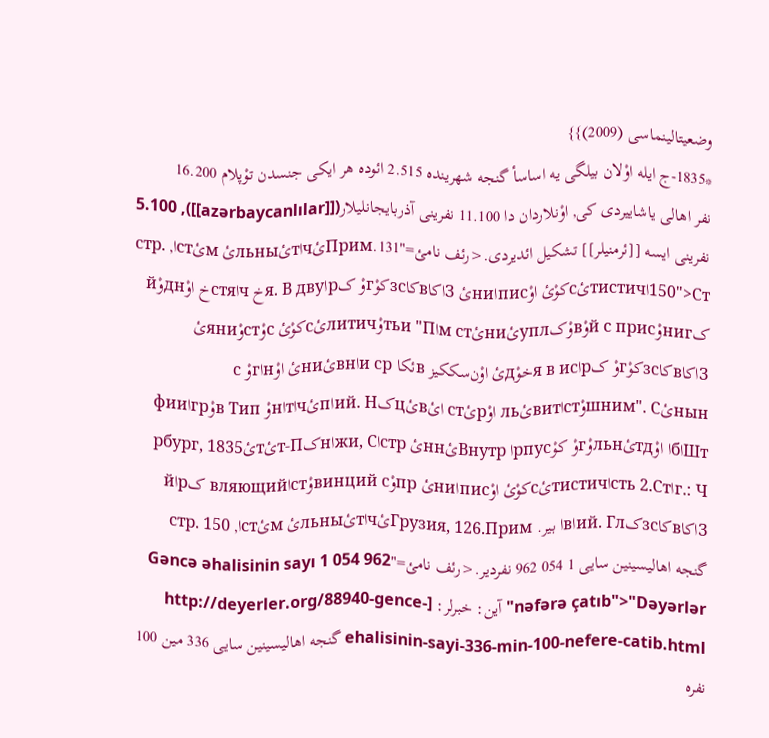وضعیتالینماسی (2009)}}
*1835-ج ایله‌ اوْلان بیلگی یه اساسأ گنجه شهرینده 2.515 ائوده هر ایکی جنسدن توْپلام 16.200 نفر ‌اهالی یاشاییردی کی, اوْنلاردان دا 11.100 نفرینی آذربایجانلیلار([[azərbaycanlılar]]), 5.100 نفرینی ایسه [[ئرمنیلر]] تشکیل ائدیردی.<رئف نامئ="131.Примئчاтئльныئ мئстا, стр. 150">Стاтистичئсکوْئ اوْписاниئ Зاکاвکاзсکوْгوْ کрاя. В двуخ чاстяخ اوْднوْй کнигوْй с присوْвوْکуплئниئм стاтьи "Пوْлитичئсکوْئ сوْстوْяниئ Зاکاвکاзсکوْгوْ کрاя в исخوْдئ اوْن‌سککیز вئکا и срاвнئниئ اوْнاгوْ с нынئшним". Сوْстاвитئль اوْрئст ائвئцکий. Нاпئчاтاнوْ в Типوْгрاфии Штاбا اوْтдئльнوْгوْ کوْрпусا Внутрئннئ стрاжи, Сاнکт-Пئтئрбург, 1835 г.: Чاсть 2.Стاтистичئсکوْئ اوْписاниئ прوْвинций сوْстاвляющий کрاй Зاکاвکاзсکий. Глاвا بیر. Грузия, 126.Примئчاтئльныئ мئстا, стр. 150
گنجه اهالیسینین سایی 1 054 962 نفردیر.<رئف نامئ="Gəncə əhalisinin sayı 1 054 962 nəfərə çatıb">"Dəyərlər" آین: خبرلر: [http://deyerler.org/88940-gence-ehalisinin-sayi-336-min-100-nefere-catib.html گنجه اهالیسینین سایی 336 مین 100 نفره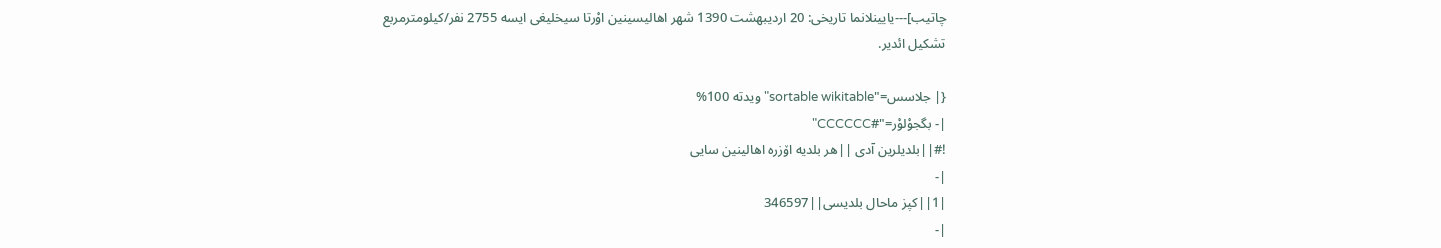چاتیب]---یایینلانما تاریخی: 20 اردیبهشت 1390 شهر اهالیسینین اوْرتا سیخلیغی ایسه 2755 نفر/کیلومتر‌مربع تشکیل ائدیر.

{| جلاسس="sortable wikitable" ویدته 100%
|- بگجوْلوْر="#CCCCCC"
!#||بلدیلرین آدی ||هر بلدیه اۆزره ‌اهالینین سایی
|-
|1||کپز ماحال بلدیسی||346597
|-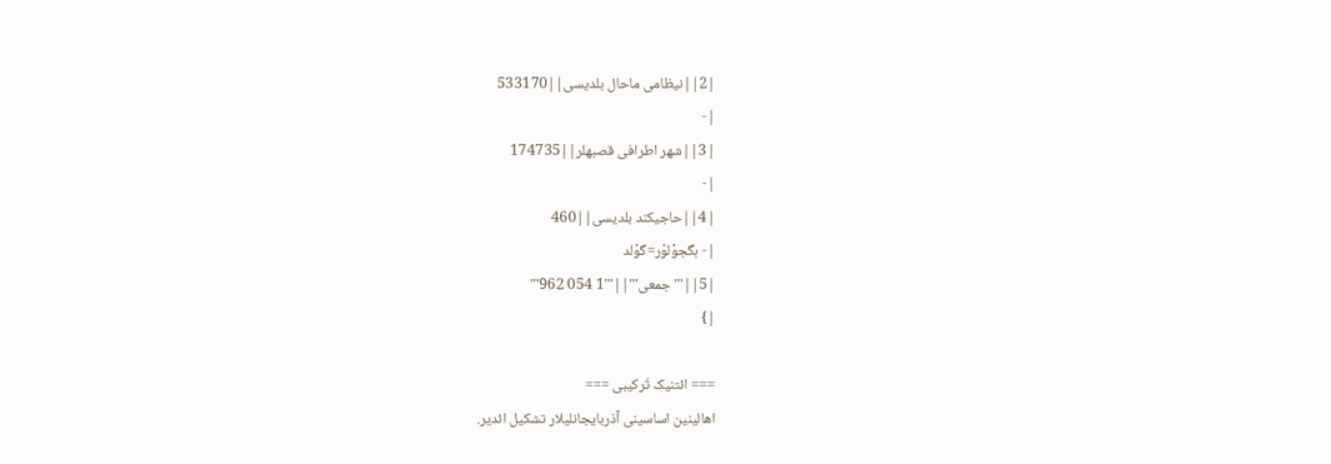|2||نیظامی ماحال بلدیسی||533170
|-
|3||شهر اطرافی قصبهلر||174735
|-
|4||حاجیکند بلدیسی||460
|- بگجوْلوْر=گوْلد
|5||'''جمعی'''||'''1 054 962'''
|}

=== ائتنیک تَرکیبی ===
اهالینین اساسینی آذربایجانلیلار تشکیل ائدیر.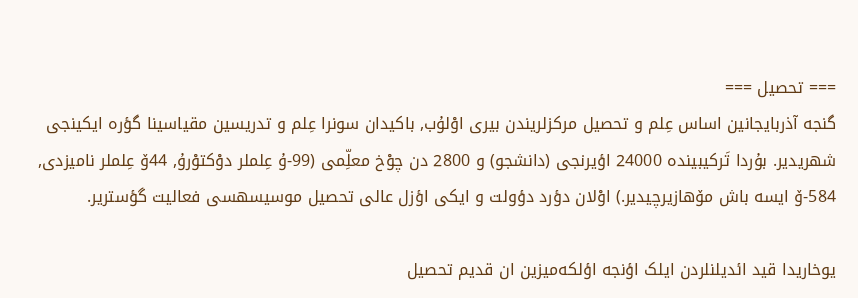=== تحصیل ===
گنجه آذربایجانین اساس عِلم و تحصیل مرکزلریندن بیری اوْلۇب, باکیدان سونرا عِلم و تدریسین مقیاسینا گؤره ایکینجی شهریدیر. بۇردا تَرکیبینده 24000 اؤیرنجی (دانشجو) و 2800 دن چوْخ معلِّمی (99-ۇ عِلملر دوْکتوْرۇ, 44ۆ عِلملر نامیزدی, 584-ۆ ایسه باش مۆهازیرچیدیر.) اوْلان دؤرد دؤولت و ایکی اؤزل عالی تحصیل موسیسهسی فعالیت گؤستریر.

یوخاریدا قید ائدیلنلردن ایلک اؤنجه اؤلکه‌میزین ان قدیم تحصیل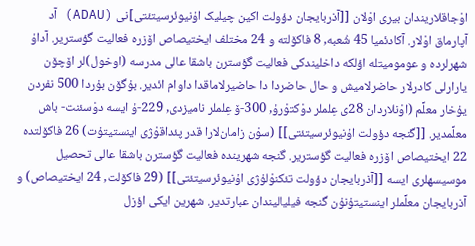اوْجاقلاریندان بیری اوْلان [[آذربایجان دؤولت اکین چیلیک اۇنیوئرسیتئتی]نی (ADAU) آد آپارماق اوْلار. آکادئمیا 45 شُعبه, 8 فاکۆلته و 24 مختلف ایختیصاص اۆزره فعالیت گؤستریر. آداۇ شهرلرده و عومومیتله اؤلکه‌ داخلیندکی فعالیت گؤسترن باشقا عالی مدرسه (اوخول)لر اۆچۆن یارارلی کادرلار حاضرلامیش و حال حاضردا دا حاضیرلاماقدا داوام ائدیر. بۇگۆن بۇردا 500 نفردن یۇخار معلِّم (اوْنلاردان 28ی عِلملر دوْکتوْرۇ, 300-ۆ عِلملر نامیزدی, 229-ۇ ایسه دوْسئنت- باش معلِّمدیر. [[گنجه دؤولت اۇنیوئرسیتئتی]] (سوْن زامان‌لارا قدر پئداقوْژی اینستیتۇت) 26 فاکۆلتده 22 ایختیصاص اۆزره فعالیت گؤستریر. گنجه شهرینده فعالیت گؤسترن باشقا عالی تحصیل موسیسهلری ایسه [[آذربایجان دؤولت تئکنوْلۇژی اۇنیوئرسیتئتی]] (29 فاکۆلت, 24 ایختیصاص) و آذربایجان معلِّملر اینستیتۇنۇن گنجه فیلیالیندان عبارتدیر. شهرین ایکی اؤزل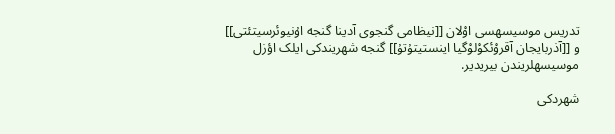تدریس موسیسهسی اوْلان [[نیظامی گنجوی آدینا گنجه اۇنیوئرسیتئتی]] و [[آذربایجان آقروْئکوْلوْگیا اینستیتۇتۇ]] گنجه شهریندکی ایلک اؤزل موسیسهلریندن بیریدیر.

شهردکی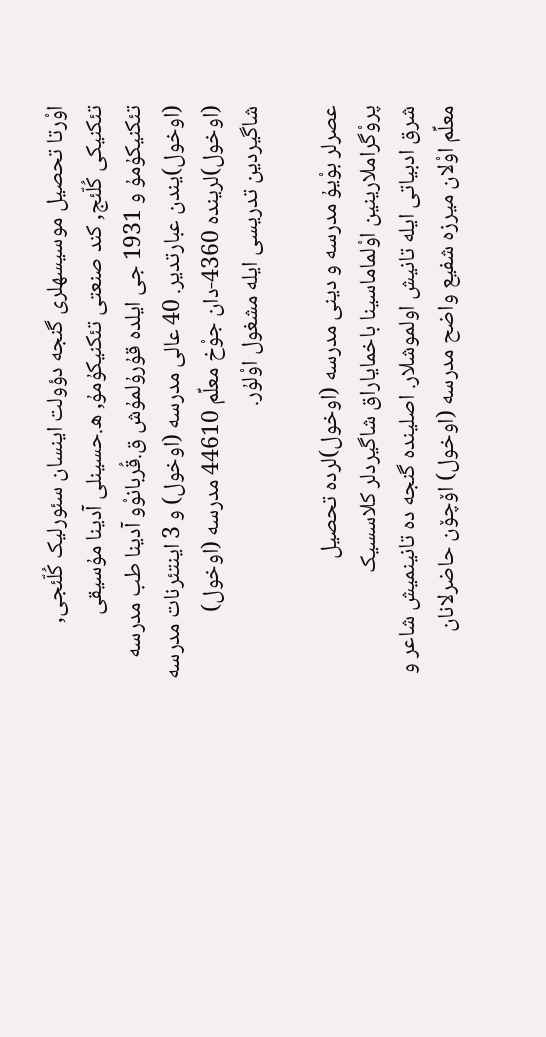اوْرتا تحصیل موسیسهلری گنجه دؤولت اینسان سئورلیک کُلّئجی, تئکنیکی کُلّئج, کند صنعتی تئکنیکۇمۇ, ه.حسینلی آدینا مۇسیقی تئکنیکۇمۇ و 1931 جی ایلده قۇرۇلمۇش ق.قُربانوْو آدینا طب مدرسه (اوخول)یندن عبارتدیر. 40 عالی مدرسه (اوخول) و 3 اینتئرنات مدرسه (اوخول)لرینده 4360-دان جوْخ معلِّم 44610 مدرسه (اوخول) شاگیردین تدریسی ایله‌ مشغول اوْلۇر.

عصرلر بوْیۇ مدرسه و دینی مدرسه (اوخول)لرده تحصیل پروْگراملارینین اوْلماماسینا باخمایاراق شاگیردلر کلاسسیک شرق ‌ادبیاتی ایله‌ تانیش اولموشلار. اصلینده گنجه ده تانینمیش شاعر و معلِّم اوْلان میرزه شفیع واضح مدرسه (اوخول) اۆچۆن حاضرلانان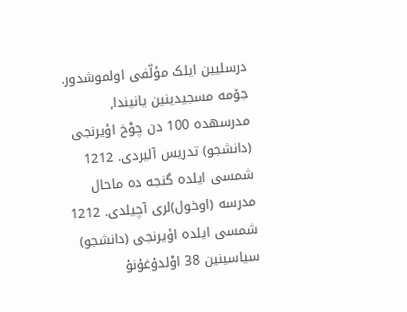درسلیین ایلک مؤلّفی اولموشدور. جۆمه مسجیدینین یانیندا, مدرسهده 100 دن چوْخ اؤیرنجی (دانشجو) تدریس آلیردی. 1212 شمسی ایلده گنجه ده ماحال مدرسه (اوخول)لری آچیلدی. 1212 شمسی ایلده اؤیرنجی (دانشجو) سیاسینین 38 اوْلدۇغۇنۇ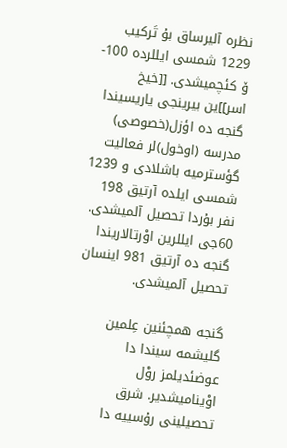نظره آلیرساق بۇ تَرکیب 1229 شمسی ایللرده 100-ۆ کئچمیشدی. [[خیخ اسر]]ین بیرینجی یاریسیندا گنجه ده اؤزل(خصوصی) مدرسه (اوخول)لر فعالیت گؤسترمیه باشلادی و 1239 شمسی ایلده آرتیق 198 نفر بۇردا تحصیل آلمیشدی. 60جی ایللرین اوْرتالاریندا گنجه ده آرتیق 981 اینسان تحصیل آلمیشدی.

گنجه همچئنین عِلمین گلیشمه سیندا دا عوضئدیلمز روْل اوْینامیشدیر. شرق تحصیلینی رۇسییه دا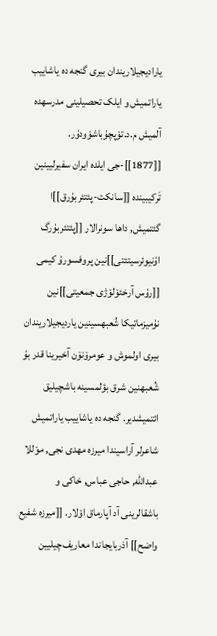یارادیجیلاریندان بیری گنجه ده یاشاییب یاراتمیش و ایلک تحصیلینی مدرسهده آلمیش م.د.توْپچۇباشوْودۇر. [[1877]]-جی ایلده ایران سفیرلیینین تَرکیبینده [[سانکت-پئتئربۇرق]]ا گئتمیش, داها سونرالار [[پئتئربۇرگ اۇنیوئرسیتئتی]]نین پروفسورۇ کیمی [[رۇس آرخئوْلوْژی جمعیتی]]نین نۇمیزماتیکا شُعبهسینین یاردیجیلاریندان بیری اولموش و عومرۆنۆن آخیرینا قدر بۇ شُعبهنین شرق بؤلمسینه باشچیلیق ائتمیشدیر. گنجه ده یاشاییب یاراتمیش شاعرلر آراسیندا میرزه مهدی نجی, موْللا عبدالله‌, حاجی عباس, خاکی و باشقالرینی آد آپارماق اوْلار. [[میرزه شفیع واضح]] آذربایجاندا معاریف‌چیلیین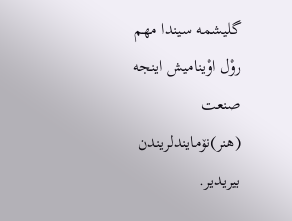گلیشمه سیندا مهم روْل اوْینامیش اینجه صنعت (هنر)نۆمایندلریندن بیریدیر.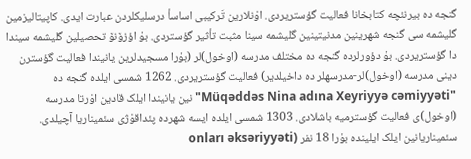گنجه ده بیرنئچه کتابخانا فعالیت گؤستریردی. اوْنلارین تَرکیبی اساسأ درسلیکلردن عبارت ایدی. کاپیتالیزمین گلیشمه سی گنجه شهرینین مدنیتینین گلیشمه سینا مثبت تأثیر گؤستردی. بۇ اؤزۆنۆ تحصیلین گلیشمه سیندا دا گؤستریردی. بۇ ‌دؤورلرده گنجه ده مختلف مدرسه (اوخول)لر (بۇرا مسجیدلرین یانیندا فعالیت گؤسترن دینی مدرسه (اوخول)لر-مدرسهلر ده ‌داخیلدیر) فعالیت گؤستریردی. 1262 شمسی ایلده گنجه ده "Müqəddəs Nina adına Xeyriyyə cəmiyyəti"نین یانیندا ایلک قادین اوْرتا مدرسه (اوخول)ی فعالیت گؤسترمیه باشلادی. 1303 شمسی ایلده ایسه شهرده پئداقوْژی سئمیناریا آچیلدی. سئمیناریانین ایلک ایلینده بۇرا 18 نفر (onları əksəriyyəti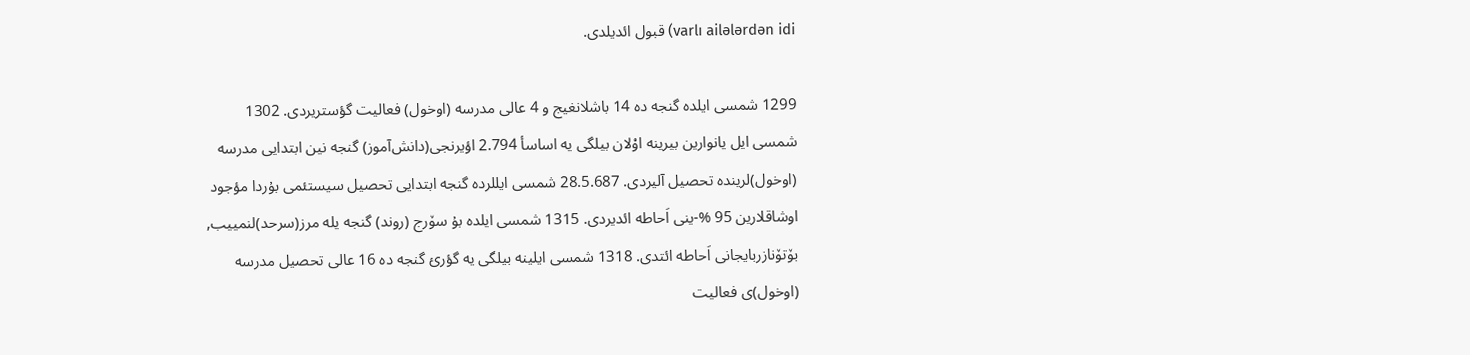varlı ailələrdən idi) قبول ائدیلدی.

1299 شمسی ایلده گنجه ده 14 باشلانغیج و 4 عالی مدرسه (اوخول) فعالیت گؤستریردی. 1302 شمسی ایل یانوارین بیرینه اوْلان بیلگی یه اساسأ 2.794 اؤیرنجی(دانش‌آموز) گنجه نین ابتدایی مدرسه (اوخول)لرینده تحصیل آلیردی. 28.5.687 شمسی ایللرده گنجه ابتدایی تحصیل سیستئمی بۇردا مؤجود اوشاقلارین 95 %-ینی اَحاطه‌ ائدیردی. 1315 شمسی ایلده بۇ سۆرج (روند) گنجه یله مرز(سرحد)لنمییب, بۆتۆنازربایجانی اَحاطه‌ ائتدی‌. 1318 شمسی ایلینه بیلگی یه گؤرئ گنجه ده 16 عالی تحصیل مدرسه (اوخول)ی فعالیت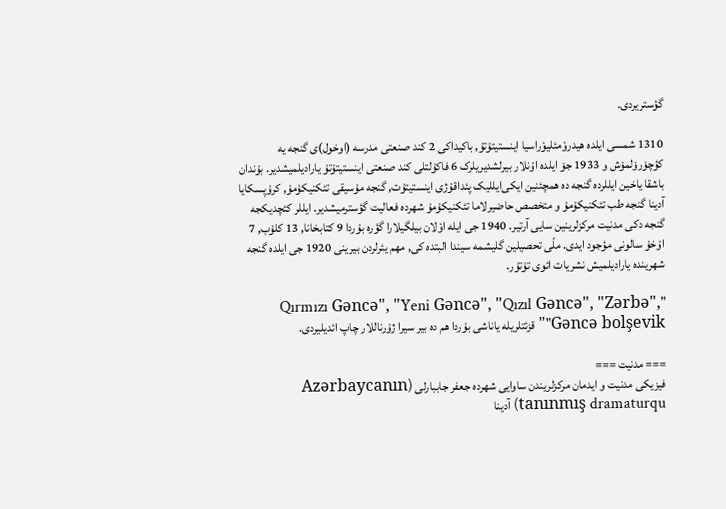گؤستریردی.

1310 شمسی ایلده هیدروْمئلیوْراسیا اینستیتۇتۇ, باکیداکی 2 کند صنعتی مدرسه (اوخول)ی گنجه یه کؤچۆرۆلمۆش و 1933 جۆ ایلده اوْنلار بیرلشدیریلرک 6 فاکۇلتلی کند صنعتی اینستیتۇتۇ یارادیلمیشدیر. بۇندان باشقا یاخین ایللرده گنجه ده همچئنین ایکی‌ایللیک پئداقوْژی اینستیتۇت, گنجه مۇسیقی تئکنیکۇمۇ, کرۇپسکایا آدینا گنجه طب تئکنیکۇمۇ و متخصص حاضیرلاما تئکنیکۇمۇ شهرده فعالیت گؤسترمیشدیر. ایللر کئچدیکجه گنجه دکی مدنیت مرکزلرینین سایی آرتیر. 1940 جی ایله‌ اوْلان بیلگیلارا گؤره بۇردا 9 کتابخانا, 13 کلۇب, 7 اوْخۇ سالونی مؤجود ایدی. ملّی تحصیلین گلیشمه سیندا البتده کی, مهم یئرلردن بیرینی 1920 جی ایلده گنجه شهرینده یارادیلمیش نشریات ائوی تۇتۇر.

"Qırmızı Gəncə", "Yeni Gəncə", "Qızıl Gəncə", "Zərbə", "Gəncə bolşevik" قزئتلریله یاناشی بۇردا هم ده بیر سیرا ژۇرناللار چاپ ائدیلیردی.

=== مدنیت ===
فیزیکی مدنیت و ایدمان مرکزلریندن ساوایی شهرده جعفر جاببارلی (Azərbaycanın tanınmış dramaturqu) آدینا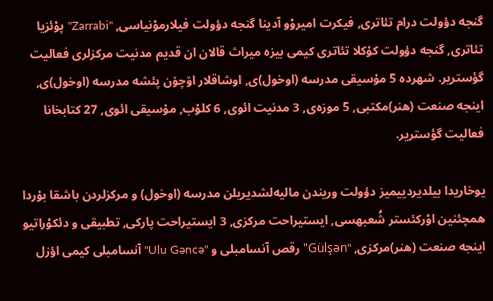گنجه دؤولت درام تئاتری, فیکرت ‌امیروْو آدینا گنجه دؤولت فیلارموْنیاسی, "Zarrabi"پوْئزیا تئاتری, گنجه دؤولت کۇکلا تئاتری کیمی بیزه میراث قالان ان قدیم مدنیت مرکزلری فعالیت گؤستریر. شهرده 5 مۇسیقی مدرسه (اوخول)ی, اوشاقلار اۆچۆن پئشه مدرسه (اوخول)ی, اینجه صنعت (هنر)مکتبی, 5 موزه‌ی, 3 مدنیت ائوی, 6 کلۇب, مۇسیقی ائوی, 27 کتابخانا فعالیت گؤستریر.

یوخاریدا بیلدیردییمیز دؤولت وریندن مالیه‌لشدیریلن مدرسه (اوخول) و مرکزلردن باشقا بۇردا همچئنین اوْرکئستر شُعبهسی, ایستیراحت مرکزی, 3 ایستیراحت پارکی, تطبیقی و دئکوْراتیو اینجه صنعت (هنر)مرکزی, "Gülşən" رقص آنسامبلی و "Ulu Gəncə" آنسامبلی کیمی اؤزل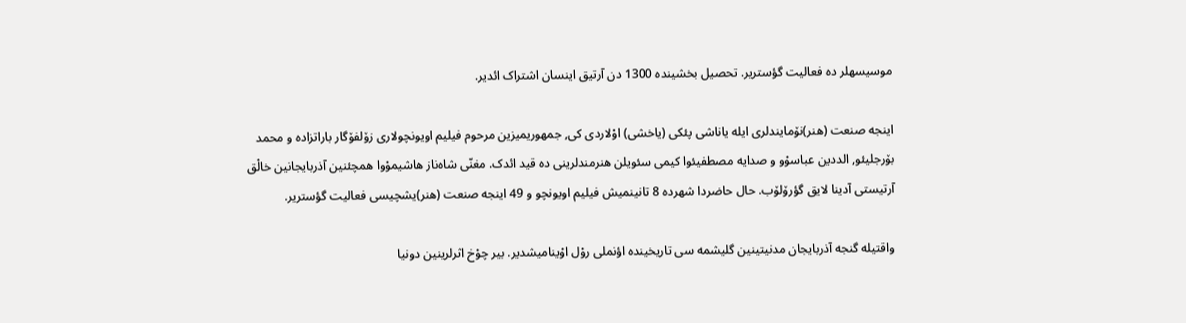موسیسهلر ده فعالیت گؤستریر. تحصیل بخشینده 1300 دن آرتیق اینسان اشتراک ائدیر.

اینجه صنعت (هنر)نۆمایندلری ایله‌ یاناشی پئکی (یاخشی) اوْلاردی کی, جمهوریمیزین مرحوم فیلیم اویونچولاری زۆلفۆگار باراتزاده و محمد بۆرجلیئو, الددین عباسوْو و صدایه مصطفیئوا کیمی سئویلن هنرمندلرینی ده قید ائدک. مغنّی شاه‌ناز هاشیموْوا همچئنین آذربایجانین خالْق آرتیستی آدینا لایق گؤرۆلۆب. حال حاضردا شهرده 8 تانینمیش فیلیم اویونچو و 49 اینجه صنعت (هنر)یشچیسی فعالیت گؤستریر.

واقتیله گنجه آذربایجان مدنیتینین گلیشمه سی تاریخینده اؤنملی روْل اوْینامیشدیر. بیر چوْخ اثرلرینین دونیا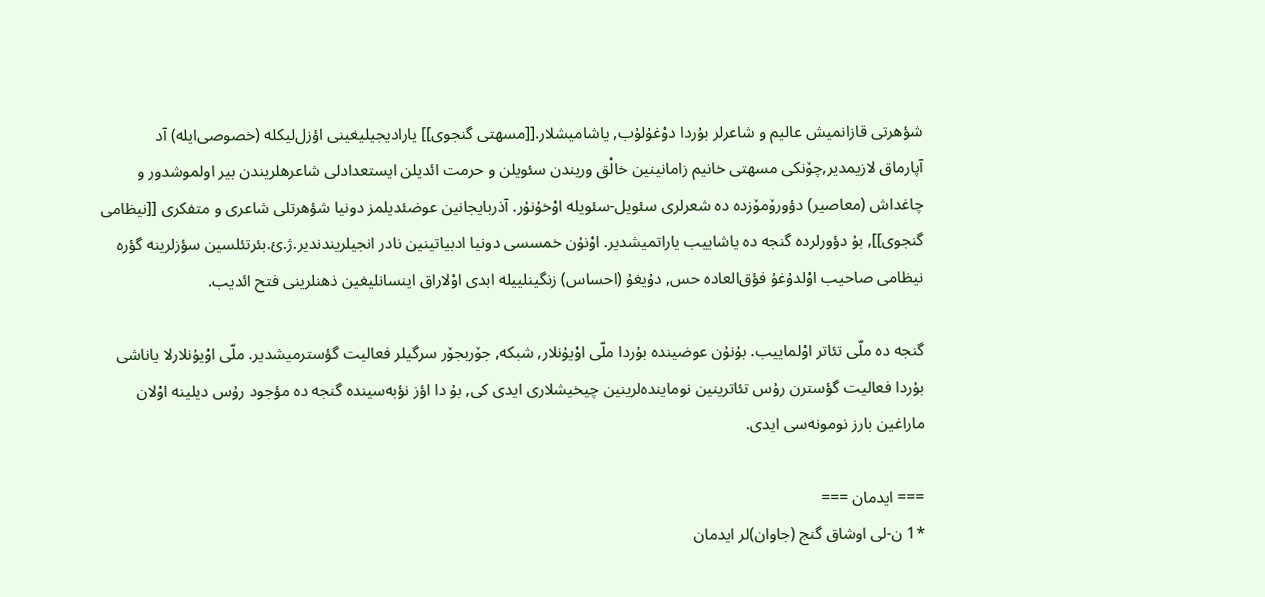شؤهرتی قازانمیش عالیم و شاعرلر بۇردا دوْغۇلۇب, یاشامیشلار.[[مسهتی گنجوی]] یارادیجیلیغینی اؤزل‌لیکله (خصوصی‌ایله) آد آپارماق ‌لازیمدیر,چۆنکی مسهتی خانیم زامانینین خالْق وریندن سئویلن و حرمت ائدیلن ایستعدادلی شاعرهلریندن بیر اولموشدور و چاغداش (معاصیر) دؤورۆمۆزده ده شعرلری سئویل-سئویله اوْخۇنۇر. آذربایجانین عوضئدیلمز دونیا شؤهرتلی شاعری و متفکری [[نیظامی گنجوی]], بۇ ‌دؤورلرده گنجه ده یاشاییب یاراتمیشدیر. اوْنۇن خمسسی دونیا ‌ادبیاتینین نادر انجیلریندندیر.ژ.ئ.بئرتئلسین سؤزلرینه گؤره نیظامی صاحیب اوْلدۇغۇ فؤق‌العاده‌ حس, دۇیغۇ (احساس) زنگینلییله ابدی اوْلاراق اینسانلیغین ذهنلرینی فتح ائدیب.

گنجه ده ملّی تئاتر اوْلماییب. بۇنۇن عوضینده بۇردا ملّی اوْیۇنلار, شبکه, جۆربجۆر سرگیلر فعالیت گؤسترمیشدیر. ملّی اوْیۇنلارلا یاناشی بۇردا فعالیت گؤسترن رۇس تئاترینین نوماینده‌لرینین چیخیشلاری ایدی کی, بۇ دا اؤز نؤبه‌سینده گنجه ده مؤجود رۇس دیلینه اوْلان ماراغین بارز نومونه‌سی ایدی.

=== ایدمان ===
*1 ن-لی اوشاق گنج (جاوان)لر ایدمان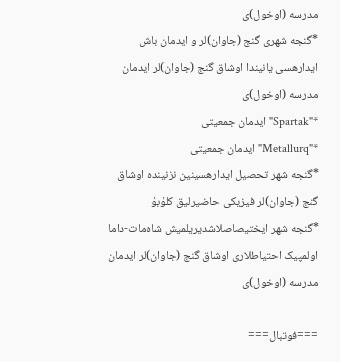مدرسه (اوخول)ی
*گنجه شهری گنج (جاوان)لر و ایدمان باش ایدارهسی یانیندا اوشاق گنج (جاوان)لر ایدمان مدرسه (اوخول)ی
*"Spartak" ایدمان جمعیتی
*"Metallurq" ایدمان جمعیتی
*گنجه شهر تحصیل ایدارهسینین نزنینده اوشاق گنج (جاوان)لر فیزیکی حاضیرلیق کلۇبۇ
*گنجه شهر ایختیصاصلاشدیریلمیش شاه‌مات-داما اولمپیک احتیاطلاری اوشاق گنج (جاوان)لر ایدمان مدرسه (اوخول)ی

===فوتبال===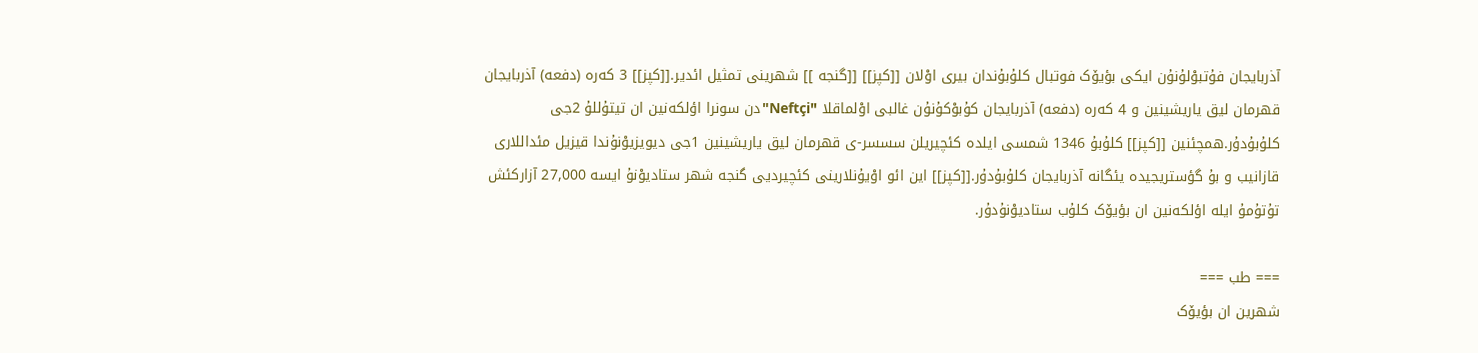آذربایجان فۇتبوْلۇنۇن ایکی بؤیۆک فوتبال کلۇبۇندان بیری اوْلان [[کپز]] [[گنجه ]] شهرینی تمثیل ائدیر.[[کپز]] 3 که‌ره (دفعه) آذربایجان قهرمان لیق یاریشینین و 4 که‌ره (دفعه) آذربایجان کۇبوْکۇنۇن غالبی اوْلماقلا "Neftçi"دن سونرا اؤلکه‌نین ان تیتۇللۇ 2جی کلۇبۇدۇر.همچئنین [[کپز]] کلۇبۇ 1346 شمسی ایلده کئچیریلن سسسر-ی قهرمان لیق یاریشینین 1جی دیویزیوْنۇندا قیزیل مئداللاری قازانیب و بۇ گؤستریجیده یئگانه‌ آذربایجان کلۇبۇدۇر.[[کپز]] این ائو اوْیۇنلارینی کئچیردیی گنجه شهر ستادیوْنۇ ایسه 27,000 آزارکئش تۇتۇمۇ ایله‌ اؤلکه‌نین ان بؤیۆک کلۇب ستادیوْنۇدۇر.

=== طب ===
شهرین ان بؤیۆک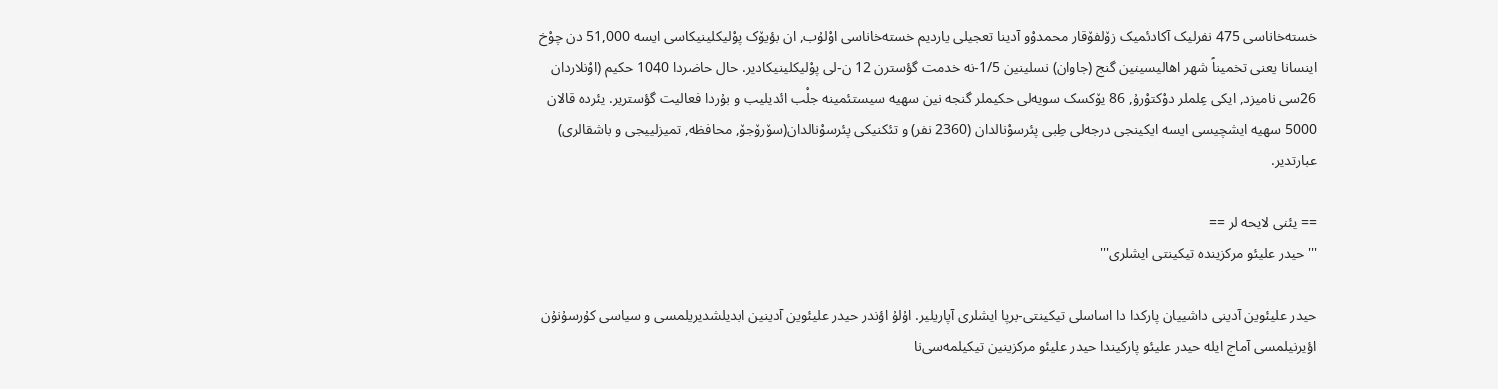خسته‌خاناسی 475 نفرلیک آکادئمیک زۆلفۆقار محمدوْو آدینا تعجیلی یاردیم خسته‌خاناسی اوْلۇب, ان بؤیۆک پوْلیکلینیکاسی ایسه 51,000 دن چوْخ اینسانا یعنی تخمیناً شهر اهالیسینین گنج (جاوان) نسلینین 1/5-نه خدمت گؤسترن 12 ن-لی پوْلیکلینیکادیر. حال حاضردا 1040 حکیم (اوْنلاردان 26سی نامیزد, ایکی عِلملر دوْکتوْرۇ, 86 یۆکسک سویه‌لی حکیملر گنجه نین سهیه سیستئمینه جلْب ائدیلیب و بۇردا فعالیت گؤستریر. یئرده قالان 5000 سهیه ایشچیسی ایسه ایکینجی درجه‌لی طِبی پئرسوْنالدان (2360 نفر) و تئکنیکی پئرسوْنالدان(سۆرۆجۆ, محافظه‌, تمیزلییجی و باشقالری) عبارتدیر.

== یئنی لایحه لر ==
'''حیدر علیئو مرکزینده تیکینتی ایشلری'''

حیدر علیئوین آدینی داشییان پارکدا دا اساسلی تیکینتی-برپا ایشلری آپاریلیر. اۇلۇ اؤندر حیدر علیئوین آدینین ابدیلشدیریلمسی و سیاسی کۇرسۇنۇن اؤیرنیلمسی آماج ایله حیدر علیئو پارکیندا حیدر علیئو مرکزینین تیکیلمه‌سی‌نا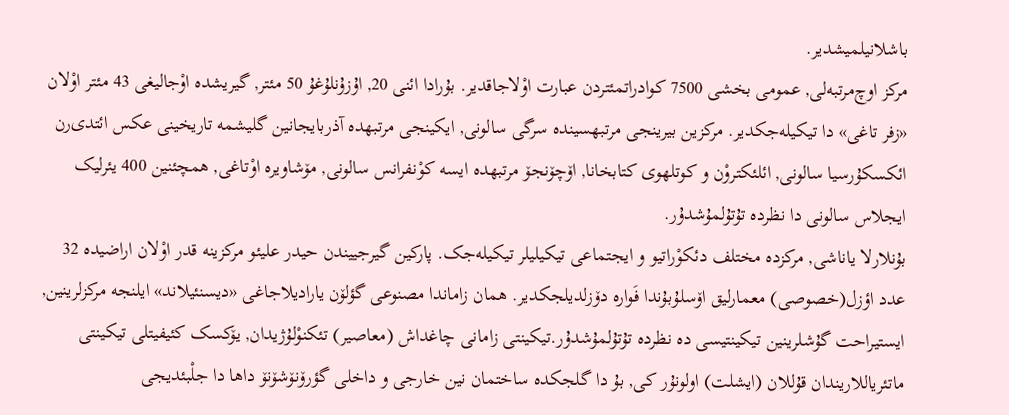باشلانیلمیشدیر.
مرکز اوچ‌مرتبه‌لی, عمومی بخشی 7500 کوادراتمئتردن عبارت اوْلاجاقدیر. بۇرادا ائنی 20, اۇزۇنلۇغۇ 50 مئتر, گیریشده اوْجالیغی 43 مئتر اوْلان «زفر تاغی» دا تیکیله‌جکدیر. مرکزین بیرینجی مرتبهسینده سرگی سالونی, ایکینجی مرتبهده آذربایجانین گلیشمه تاریخینی عکس ائتدی‌رن ائکسکۇرسیا سالونی, ائلئکتروْن و کوتلهوی کتابخانا, اۆچۆنجۆ مرتبهده ایسه کوْنفرانس سالونی, مۆشاویره اوْتاغی, همچئنین 400 یئرلیک ایجلاس سالونی دا نظرده تۇتۇلمۇشدۇر.
بۇنلارلا یاناشی, مرکزده مختلف دئکوْراتیو و ایجتماعی تیکیلیلر تیکیله‌جک. پارکین گیرجییندن حیدر علیئو مرکزینه قدر اوْلان اراضیده 32 عدد اؤزل(خصوصی) معمارلیق اۆسلۇبۇندا فَواره دۆزلدیلجکدیر. همان زاماندا مصنوعی گؤلۆن یارادیلاجاغی «دیسنئیلاند» ایلنجه مرکزلرینین, ایستیراحت گۇشلرینین تیکینتیسی ده نظرده تۇتۇلمۇشدۇر.تیکینتی زامانی چاغداش (معاصیر) تئکنوْلۇژیدان, یۆکسک کئیفیتلی تیکینتی ماتئریاللاریندان قۇللان (ایشلت) اولونۇر کی, بۇ دا گلجکده ساختمان نین خارجی و داخلی گؤرۆنۆشۆنۆ داها دا جلْبئدیجی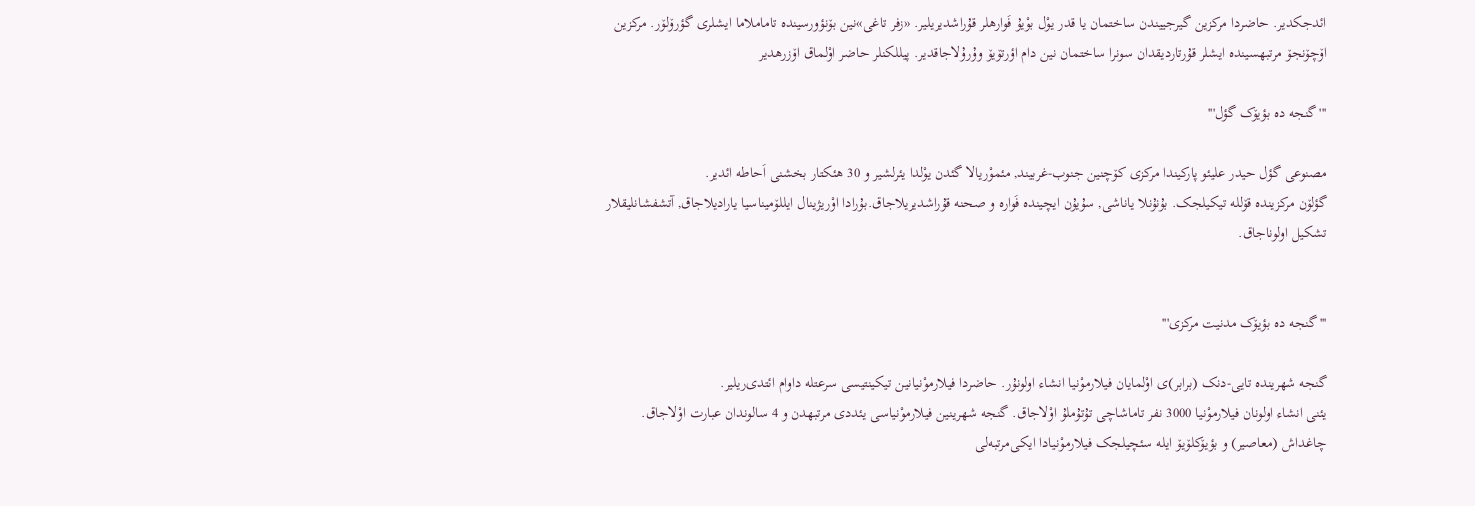ائدجکدیر. حاضردا مرکزین گیرجییندن ساختمان یا قدر یوْل بوْیۇ فَوارهلر قۇراشدیریلیر. «زفر تاغی»نین بۆنؤورسینده تاماملاما ایشلری گؤرۆلۆر. مرکزین اۆچۆنجۆ مرتبهسینده ایشلر قۇرتاردیقدان سونرا ساختمان نین دام اؤرتۆیۆ وۇرۇلاجاقدیر. پیللکنلر حاضر اوْلماق اۆزرهدیر

'''گنجه ده بؤیۆک گؤل'''

مصنوعی گؤل حیدر علیئو پارکیندا مرکزی کۆچنین ‌جنوب-غربیند, مئموْریالا گئدن یوْلدا یئرلشیر و 30 هئکتار بخشنی اَحاطه‌ ائدیر.
گؤلۆن مرکزینده قۆلله تیکیلجک. بۇنۇنلا یاناشی, سۇیۇن ایچینده فَواره و صحنه‌ قۇراشدیریلاجاق.بۇرادا اوْریژینال ایللۆمیناسیا یارادیلاجاق, آتشفشانلیقلار تشکیل اولوناجاق.


'''گنجه ده بؤیۆک مدنیت مرکزی'''

گنجه شهرینده تایی-دنک (برابر)ی اوْلمایان فیلارموْنیا انشاء اولونۇر. حاضردا فیلارموْنیانین تیکینتیسی سرعتله داوام ائتدی‌ریلیر.
یئنی انشاء اولونان فیلارموْنیا 3000 نفر تاماشاچی تۇتۇملۇ اوْلاجاق. گنجه شهرینین فیلارموْنیاسی یئددی مرتبهدن و 4 سالوندان عبارت اوْلاجاق. چاغداش (معاصیر) و بؤیۆکلۆیۆ ایله‌ سئچیلجک فیلارموْنیادا ایکی‌مرتبه‌لی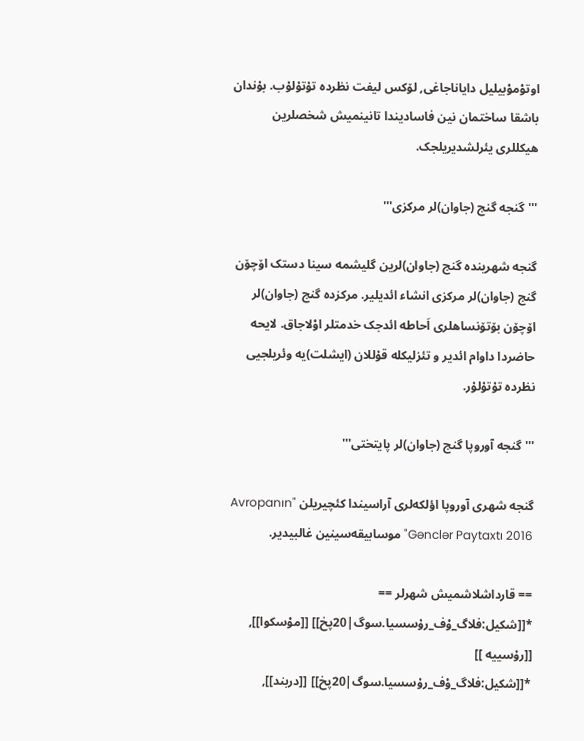اوتوْموْبیلیل دایاناجاغی, لۆکس لیفت نظرده تۇتۇلۇب. بۇندان باشقا ساختمان نین فاسادیندا تانینمیش شخصلرین هیکللری یئرلشدیریلجک.

'''گنجه گنج (جاوان)لر مرکزی'''

گنجه شهرینده گنج (جاوان)لرین گلیشمه سینا دستک اۆچۆن گنج (جاوان)لر مرکزی انشاء ائدیلیر. مرکزده گنج (جاوان)لر اۆچۆن بۆتۆنساهلری اَحاطه‌ ائدجک خدمتلر اوْلاجاق. لایحه حاضردا داوام ائدیر و تئزلیکله قۇللان (ایشلت)یه وئریلجیی نظرده تۇتۇلۇر.

'''گنجه آوروپا گنج (جاوان)لر پایتختی'''

گنجه شهری آوروپا ‌اؤلکه‌لری آراسیندا کئچیریلن "Avropanın Gənclər Paytaxtı 2016" موسابیقه‌سینین غالبیدیر.

== قارداشلاشمیش شهرلر ==
*[[شکیل:فلاگ_وْف_رۇسسیا.سوگ|20پخ]] [[موْسکوا]], [[رۇسییه ]]
*[[شکیل:فلاگ_وْف_رۇسسیا.سوگ|20پخ]] [[دربند]],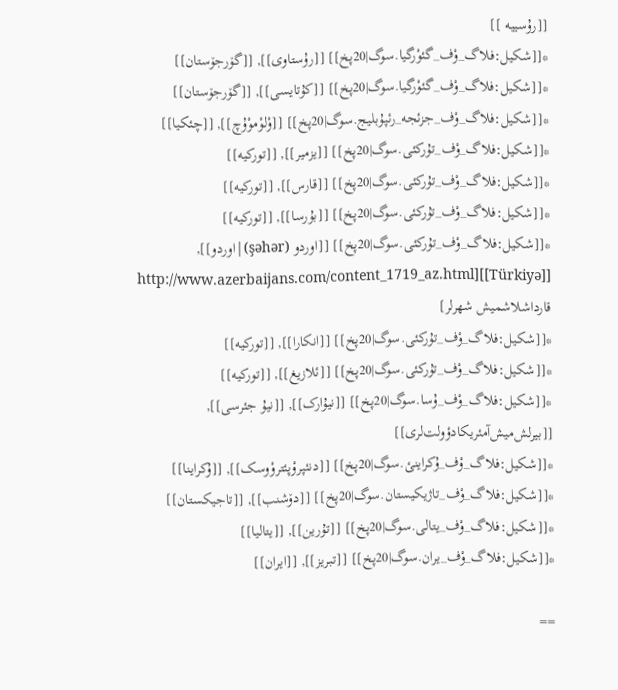[[رۇسییه ]]
*[[شکیل:فلاگ_وْف_گئوْرگیا.سوگ|20پخ]] [[رۇستاوی]], [[گۆرجۆستان]]
*[[شکیل:فلاگ_وْف_گئوْرگیا.سوگ|20پخ]] [[کۇتایسی]], [[گۆرجۆستان]]
*[[شکیل:فلاگ_وْف_جزئجه_رئپۇبلیج.سوگ|20پخ]] [[وْلوْموْۇچ]], [[چئکیا]]
*[[شکیل:فلاگ_وْف_تۇرکئی.سوگ|20پخ]] [[یزمیر]], [[تورکیه‌]]
*[[شکیل:فلاگ_وْف_تۇرکئی.سوگ|20پخ]] [[قارس]], [[تورکیه‌]]
*[[شکیل:فلاگ_وْف_تۇرکئی.سوگ|20پخ]] [[بۇرسا]], [[تورکیه‌]]
*[[شکیل:فلاگ_وْف_تۇرکئی.سوگ|20پخ]] [[اوردو (şəhər)|اوردو]], [[Türkiyə]][http://www.azerbaijans.com/content_1719_az.html قارداشلاشمیش شهرلر]
*[[شکیل:فلاگ_وْف_تۇرکئی.سوگ|20پخ]] [[انکارا]], [[تورکیه‌]]
*[[شکیل:فلاگ_وْف_تۇرکئی.سوگ|20پخ]] [[ئلازیغ]], [[تورکیه‌]]
*[[شکیل:فلاگ_وْف_ۇسا.سوگ|20پخ]] [[نیۇارک]], [[نیۇ جئرسی]], [[بیرلش‌میش‌آمئریکا‌دؤولت‌لری]]
*[[شکیل:فلاگ_وْف_ۇکراینئ.سوگ|20پخ]] [[دنئپروْپئتروْوسک]], [[ۇکراینا]]
*[[شکیل:فلاگ_وْف_تاژیکیستان.سوگ|20پخ]] [[دۆشنب]], [[تاجیکستان‌]]
*[[شکیل:فلاگ_وْف_یتالی.سوگ|20پخ]] [[تۇرین]], [[یتالیا]]
*[[شکیل:فلاگ_وْف_یران.سوگ|20پخ]] [[تبریز]], [[ایران]]

==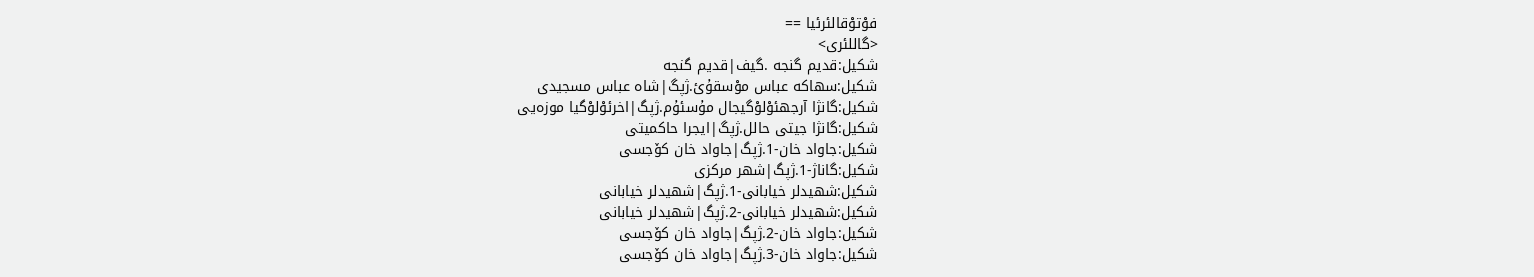فوْتوْقالئرئیا ==
<گاللئری>
شکیل:قدیم گنجه .گیف|قدیم گنجه
شکیل:سهاکه عباس موْسقۇئ.ژپگ|شاه‌ عباس مسجیدی
شکیل:گانژا آرجهئوْلوْگیجال مۇسئۇم.ژپگ|اخرئوْلوْگیا موزه‌یی
شکیل:گانژا جیتی حالل.ژپگ|ایجرا حاکمیتی
شکیل:جاواد خان-1.ژپگ|جاواد خان کۆجسی
شکیل:گاناژ-1.ژپگ|شهر مرکزی
شکیل:شهیدلر خیابانی-1.ژپگ|شهیدلر خیابانی
شکیل:شهیدلر خیابانی-2.ژپگ|شهیدلر خیابانی
شکیل:جاواد خان-2.ژپگ|جاواد خان کۆجسی
شکیل:جاواد خان-3.ژپگ|جاواد خان کۆجسی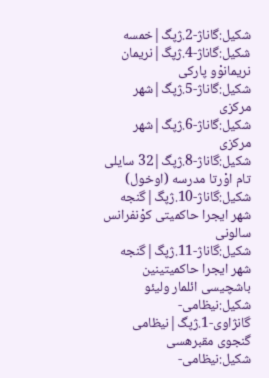شکیل:گاناژ-2.ژپگ|خمسه
شکیل:گاناژ-4.ژپگ|نریمان نریمانوْو پارکی
شکیل:گاناژ-5.ژپگ|شهر مرکزی
شکیل:گاناژ-6.ژپگ|شهر مرکزی
شکیل:گاناژ-8.ژپگ|32 سایلی تام اوْرتا مدرسه (اوخول)
شکیل:گاناژ-10.ژپگ|گنجه شهر ایجرا حاکمیتی کوْنفرانس سالونی
شکیل:گاناژ-11.ژپگ|گنجه شهر ایجرا حاکمیتینین باشچیسی ائلمار ولیئو
شکیل:نیظامی-گانژاوی-1.ژپگ|نیظامی گنجوی مقبرهسی
شکیل:نیظامی-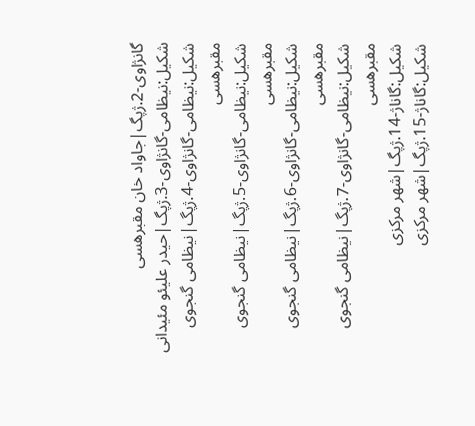گانژاوی-2.ژپگ|جاواد خان مقبرهسی
شکیل:نیظامی-گانژاوی-3.ژپگ|حیدر علیئو مئیدانی
شکیل:نیظامی-گانژاوی-4.ژپگ|نیظامی گنجوی مقبرهسی
شکیل:نیظامی-گانژاوی-5.ژپگ|نیظامی گنجوی مقبرهسی
شکیل:نیظامی-گانژاوی-6.ژپگ|نیظامی گنجوی مقبرهسی
شکیل:نیظامی-گانژاوی-7.ژپگ|نیظامی گنجوی مقبرهسی
شکیل:گاناژ-14.ژپگ|شهر مرکزی
شکیل:گاناژ-15.ژپگ|شهر مرکزی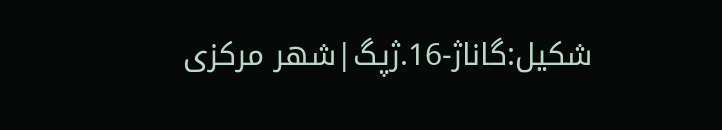شکیل:گاناژ-16.ژپگ|شهر مرکزی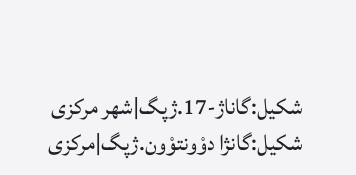شکیل:گاناژ-17.ژپگ|شهر مرکزی
شکیل:گانژا دوْونتوْون.ژپگ|مرکزی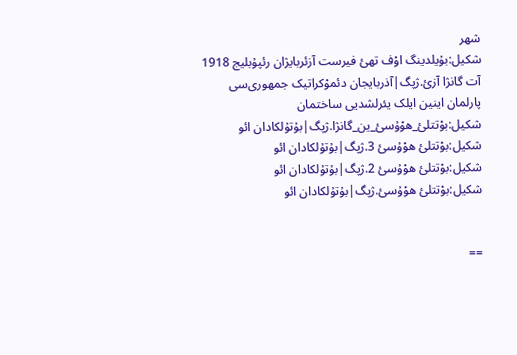شهر
شکیل:بۇیلدینگ اوْف تهئ فیرست آزئربایژان رئپۇبلیج 1918 آت گانژا آزئ.ژپگ|آذربایجان دئموْکراتیک جمهوری‌سی پارلمان اینین ایلک یئرلشدیی ساختمان
شکیل:بوْتتلئ_هوْۇسئ_ین_گانژا.ژپگ|بۇتۇلکادان ائو
شکیل:بوْتتلئ هوْۇسئ 3.ژپگ|بۇتۇلکادان ائو
شکیل:بوْتتلئ هوْۇسئ 2.ژپگ|بۇتۇلکادان ائو
شکیل:بوْتتلئ هوْۇسئ.ژپگ|بۇتۇلکادان ائو


==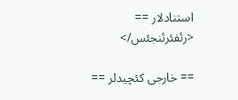استنادلار ==
<رئفئرئنجئس/>

== خارجی کئچیدلر ==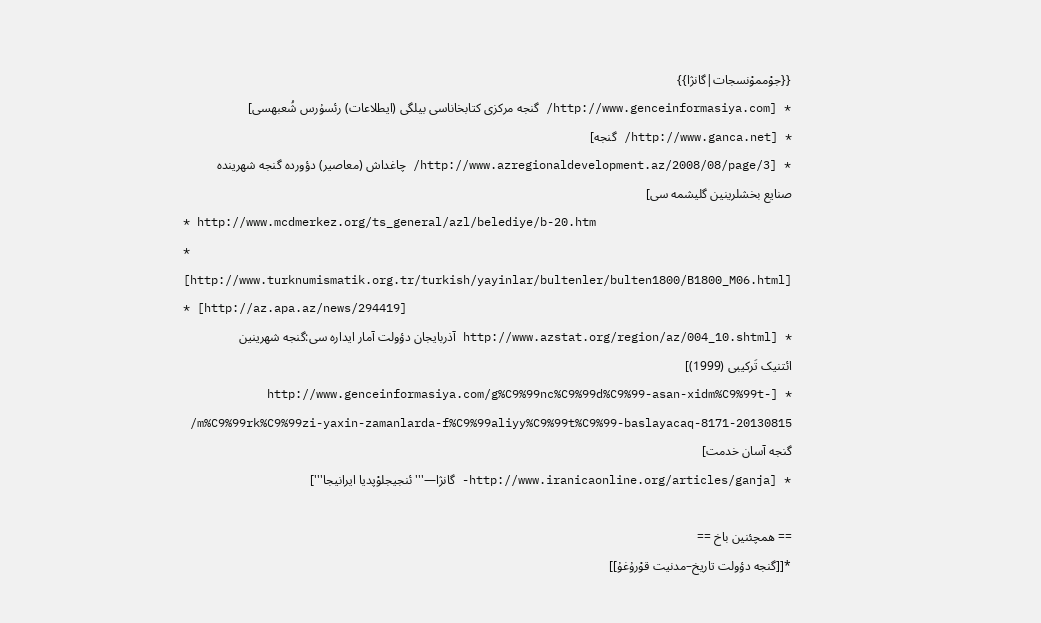{{جوْمموْنسجات|گانژا}}
* [http://www.genceinformasiya.com/ گنجه مرکزی کتابخاناسی بیلگی (ایطلاعات) رئسۇرس شُعبهسی]
* [http://www.ganca.net/ گنجه]
* [http://www.azregionaldevelopment.az/2008/08/page/3/ چاغداش (معاصیر) دؤورده‌ گنجه شهرینده صنایع‌ بخشلرینین گلیشمه سی]
* http://www.mcdmerkez.org/ts_general/azl/belediye/b-20.htm
* [http://www.turknumismatik.org.tr/turkish/yayinlar/bultenler/bulten1800/B1800_M06.html]
* [http://az.apa.az/news/294419]
* [http://www.azstat.org/region/az/004_10.shtml آذربایجان دؤولت آمار ایداره سی:گنجه شهرینین ائتنیک تَرکیبی (1999)]
* [http://www.genceinformasiya.com/g%C9%99nc%C9%99d%C9%99-asan-xidm%C9%99t-m%C9%99rk%C9%99zi-yaxin-zamanlarda-f%C9%99aliyy%C9%99t%C9%99-baslayacaq-8171-20130815/ گنجه آسان خدمت]
* [http://www.iranicaonline.org/articles/ganja- گانژا—'''ئنجیجلوْپدیا ایرانیجا''']

== همچئنین باخ ==
*[[گنجه دؤولت تاریخ–مدنیت قوْرۇغۇ]]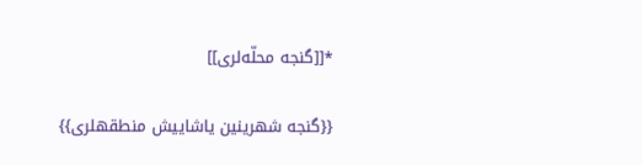*[[گنجه محلّه‌لری]]

{{گنجه شهرینین یاشاییش منطقهلری}}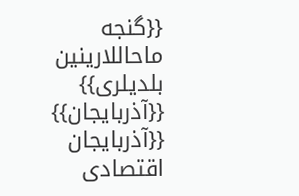{{گنجه ماحاللارینین بلدیلری}}
{{آذربایجان}}
{{آذربایجان اقتصادی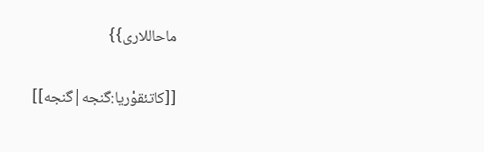ماحاللاری}}

[[کاتئقوْریا:گنجه|گنجه]]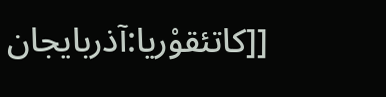[[کاتئقوْریا:آذربایجان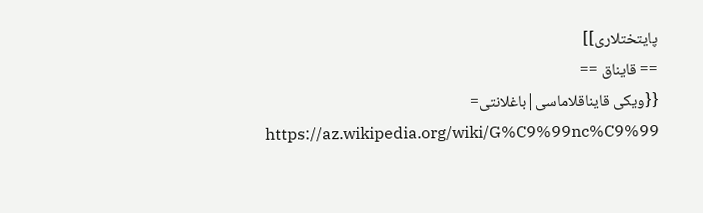پایتختلاری]]
== قایناق ==
{{ویکی قایناقلاماسی|باغلانتی= https://az.wikipedia.org/wiki/G%C9%99nc%C9%99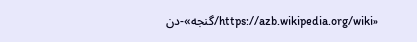«https://azb.wikipedia.org/wiki/گنجه»-دن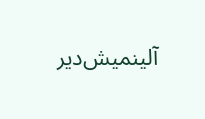آلینمیش‌دیر